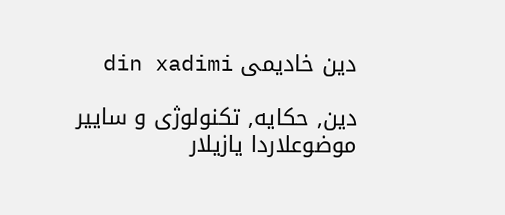دین خادیمی din xadimi

دین, حکایه, تکنولوژی و ساییر موضوعلاردا یازیلار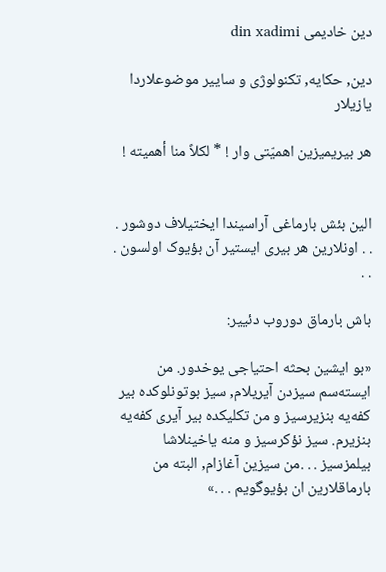دین خادیمی din xadimi

دین, حکایه, تکنولوژی و ساییر موضوعلاردا یازیلار

هر بیریمیزین اهمیّتی وار ! * لکلاً منا أهمیته !


الین بئش بارماغی آراسیندا ایختیلاف دوشور . . . اونلارین هر بیری ایستیر آن بؤیوک اولسون . . .

باش بارماق دوروب دئییر:

«بو ایشین بحثه احتیاجی یوخدور. من ایسته‌سم سیزدن آیریلام, سیز بوتونلوکده بیر کفه‌یه بنزیرسیز و من تکلیکده بیر آیری کفه‌یه بنزیرم. سیز نؤکرسیز و منه یاخینلاشا بیلمزسیز . . .من سیزین آغازام, البته من بارماقلارین ان بؤیوگویم . . .»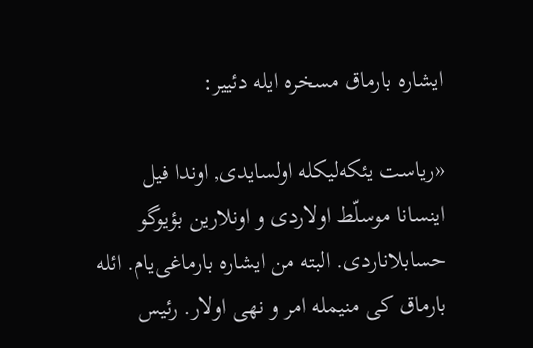ایشاره بارماق مسخره‌ ایله دئییر:

«ریاست یئکه‌لیکله اولسایدی, اوندا فیل اینسانا موسلّط اولاردی و اونلارین بؤیوگو حسابلاناردی. البته من ایشاره بارماغی‌یام. ائله بارماق کی منیمله امر و نهی اولار. رئیس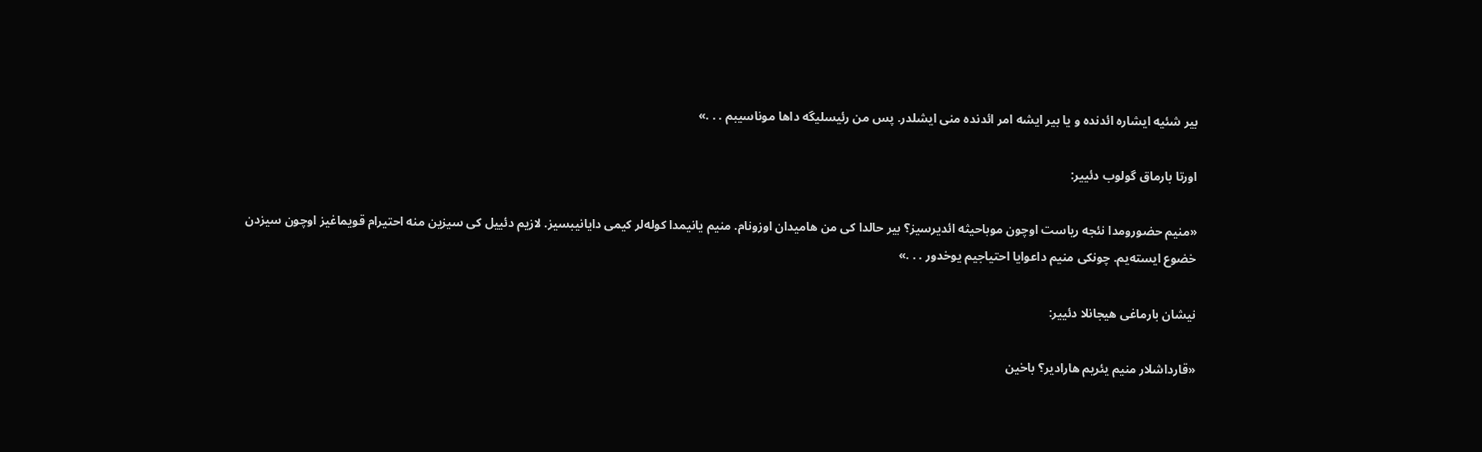بیر شئیه ایشاره ائدنده و یا بیر ایشه امر ائدنده منی ایشلدر. پس من رئیسلیگه داها موناسیبم . . .»

اورتا بارماق گولوب دئییر:

«منیم حضورومدا نئجه ریاست اوچون موباحیثه ائدیرسیز؟ بیر حالدا کی من هامیدان اوزونام. منیم یانیمدا کوله‌لر کیمی دایانیبسیز. لازیم دئییل کی سیزین منه احتیرام قویماغیز اوچون سیزدن خضوع ایسته‌یم. چونکی منیم داعوایا احتیاجیم یوخدور . . .»

نیشان بارماغی هیجانلا دئییر:

«قارداشلار منیم یئریم هارادیر؟ باخین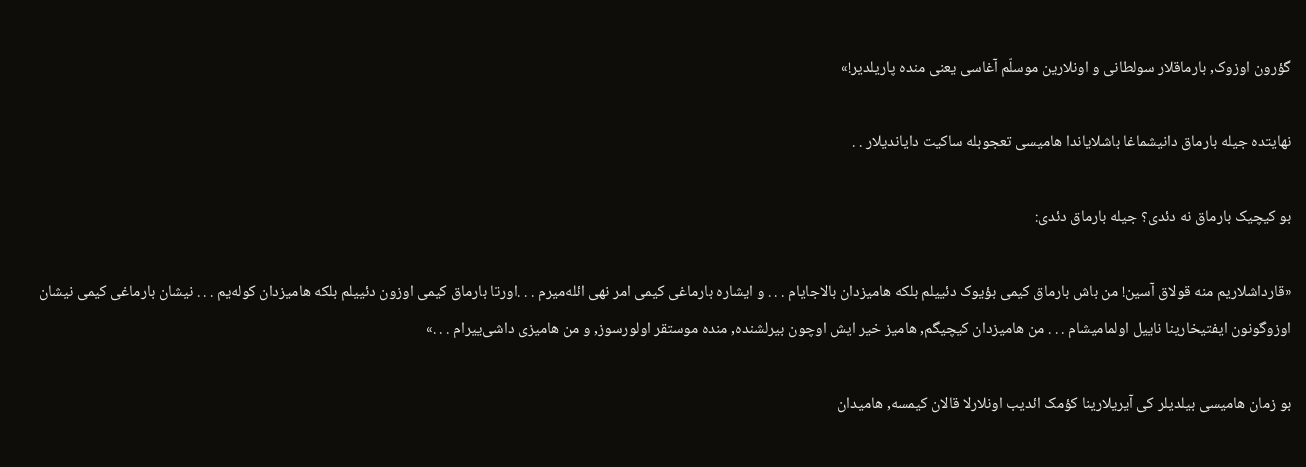گؤرون اوزوک, بارماقلار سولطانی و اونلارین موسلّم آغاسی یعنی منده پاریلدیر!»

نهایتده جیله بارماق دانیشماغا باشلایاندا هامیسی تعجوبله ساکیت دایاندیلار . .

بو کیچیک بارماق نه دئدی؟ جیله بارماق دئدی:

«قارداشلاریم منه قولاق آسین! من باش بارماق کیمی بؤیوک دئییلم بلکه هامیزدان بالاجایام . . . و ایشاره بارماغی کیمی امر نهی ائله‌میرم . . .اورتا بارماق کیمی اوزون دئییلم بلکه هامیزدان کوله‌یم . . . نیشان بارماغی کیمی نیشان اوزوگونون ایفتیخارینا ناییل اولمامیشام . . . من هامیزدان کیچیگم, هامیز خیر ایش اوچون بیرلشنده, منده موستقر اولورسوز, و من هامیزی داشی‌ییرام . . .»

بو زمان هامیسی بیلدیلر کی آیریلارینا کؤمک ائدیب اونلارلا قالان کیمسه, هامیدان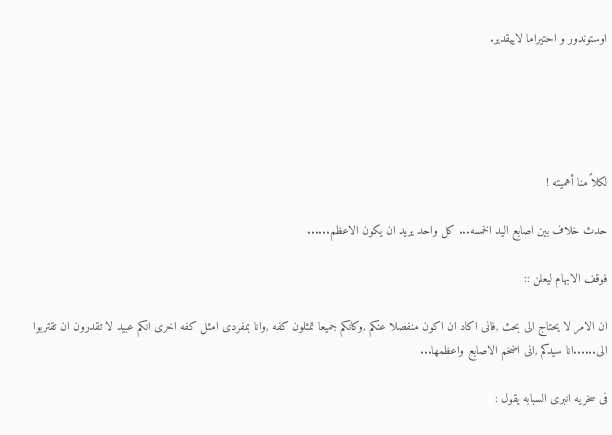اوستوندور و احتیراما لاییقدیر.





لکلاً منا أهمیته !

حدث خلاف بین اصابع الید الخمسه... کل واحد یرید ان یکون الاعظم......

فوقف الابهام لیعلن ::

ان الامر لا یحتاج الى بحث ,فانى اکاد ان اکون منفصلا عنکم ,وکانکم جمیعا تمثلون کفه ,وانا بمفردى امثل کفه اخرى انکم عبید لا تقدرون ان تقتربوا الى......انا سیدکم ,انى اضخم الاصابع واعظمها...

فى سخریه انبرى السبابه یقول :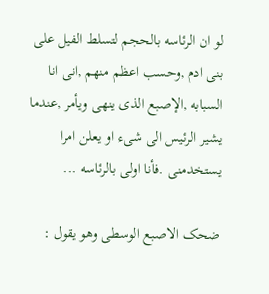لو ان الرئاسه بالحجم لتسلط الفیل على بنى ادم ,وحسب اعظم منهم ,انى انا السبابه ,الإصبع الذى ینهى ویأمر ,عندما یشیر الرئیس الى شىء او یعلن امرا یستخدمنى .فأنا اولى بالرئاسه ...

ضحک الاصبع الوسطى وهو یقول :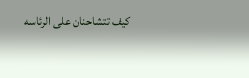کیف تتشاحنان على الرئاسه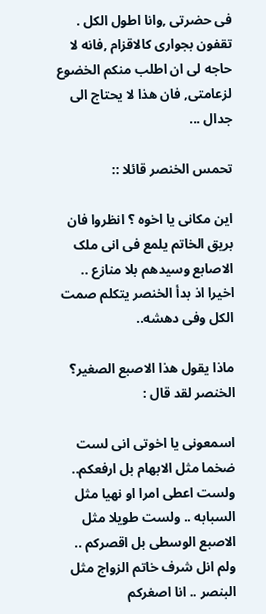فى حضرتى ,وانا اطول الکل . تقفون بجوارى کالاقزام ,فانه لا حاجه لى ان اطلب منکم الخضوع لزعامتى, فان هذا لا یحتاج الى جدال ...

تحمس الخنصر قائلا ::

این مکانى یا اخوه ؟ انظروا فان بریق الخاتم یلمع فى انى ملک الاصابع وسیدهم بلا منازع .. اخیرا اذ بدأ الخنصر یتکلم صمت الکل وفى دهشه..

ماذا یقول هذا الاصبع الصغیر؟ الخنصر لقد قال :

اسمعونى یا اخوتى انى لست ضخما مثل الابهام بل ارفعکم.. ولست اعطى امرا او نهیا مثل السبابه .. ولست طویلا مثل الاصبع الوسطى بل اقصرکم .. ولم انل شرف خاتم الزواج مثل البنصر .. انا اصغرکم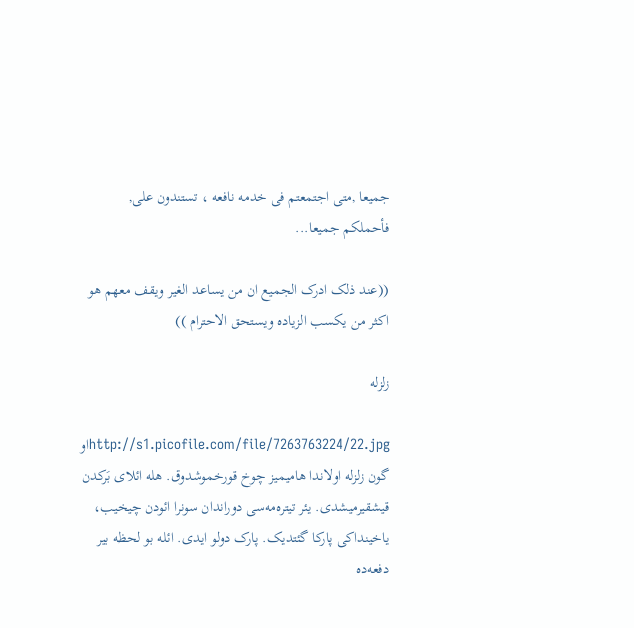جمیعا ,متى اجتمعتم فى خدمه نافعه ، تستندون علی, فأحملکم جمیعا...

((عند ذلک ادرک الجمیع ان من یساعد الغیر ویقف معهم هو اکثر من یکسب الزیاده ویستحق الاحترام ))

زلزله

http://s1.picofile.com/file/7263763224/22.jpgاو گون زلزله اولاندا هامیمیز چوخ قورخموشدوق. هله ائلای بَرکدن قیشقیرمیشدی. یئر تیتره‌مه‌سی دوراندان سونرا ائودن چیخیب، یاخینداکی پارکا گئتدیک. پارک دولو ایدی. ائله بو لحظه بیر دفعه‌ده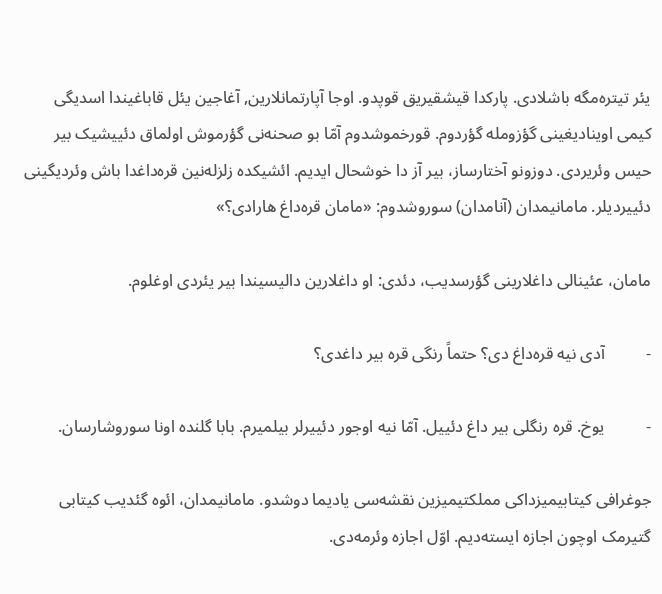یئر تیتره‌مگه باشلادی. پارکدا قیشقیریق قوپدو. اوجا آپارتمانلارین, آغاجین یئل قاباغیندا اسدیگی کیمی اوینادیغینی گؤزومله گؤردوم. قورخموشدوم آمّا بو صحنه‌نی گؤرموش اولماق دئییشیک بیر حیس وئریردی. دوزونو آختارساز، بیر آز دا خوشحال ایدیم. ائشیکده زلزله‌نین قره‌داغدا باش وئردیگینی دئییردیلر. مامانیمدان (آنامدان) سوروشدوم: «مامان قره‌داغ هارادی؟»

مامان، عئینالی داغلارینی گؤرسدیب، دئدی: او داغلارین دالیسیندا بیر یئردی اوغلوم.

-          آدی نیه قره‌داغ دی؟ حتماً رنگی قره بیر داغدی؟

-          یوخ. قره رنگلی بیر داغ دئییل. آمّا نیه اوجور دئییرلر بیلمیرم. بابا گلنده اونا سوروشارسان.

جوغرافی کیتابیمیزداکی مملکتیمیزین نقشه‌سی یادیما دوشدو. مامانیمدان، ائوه گئدیب کیتابی گتیرمک اوچون اجازه ایسته‌دیم. اوّل اجازه وئرمه‌دی.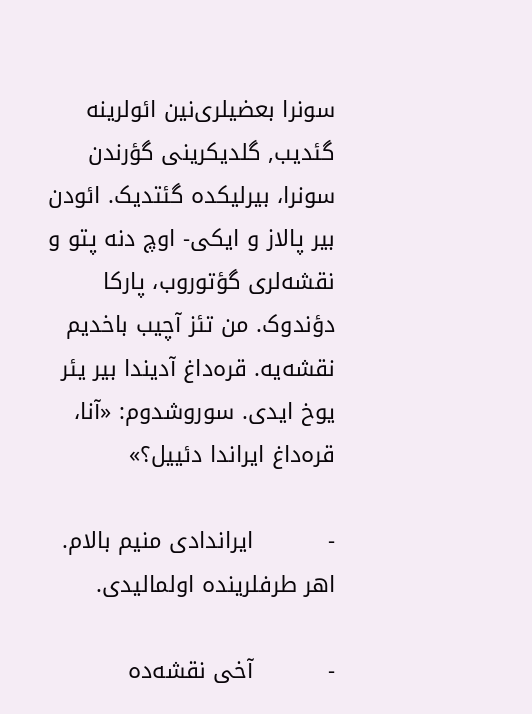سونرا بعضیلری‌نین ائولرینه گئدیب, گلدیکرینی گؤرندن سونرا، بیرلیکده گئتدیک. ائودن بیر پالاز و ایکی- اوچ دنه پتو و نقشه‌لری گؤتوروب، پارکا دؤندوک. من تئز آچیب باخدیم نقشه‌یه. قره‌داغ آدیندا بیر یئر یوخ ایدی. سوروشدوم: «آنا، قره‌داغ ایراندا دئییل؟»

-          ایراندادی منیم بالام. اهر طرفلرینده اولمالیدی.

-          آخی نقشه‌ده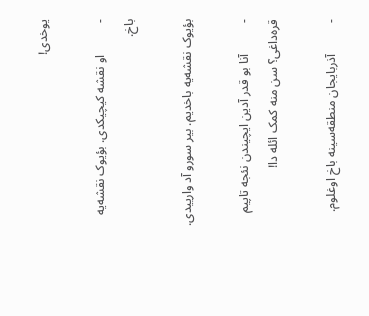یوخدی!

-          او نقشه کیچیکدی. بؤیوک نقشه‌یه باخ.

بؤیوک نقشه‌یه باخدیم. بیر سورو آد وارییدی.

-          آنا بو قدر آدین ایچیندن نئجه تاپیم قره‌داغی؟ سن منه کمک ائله دا!

-          آذربایجان منطقه‌سینه باخ اوغلوم.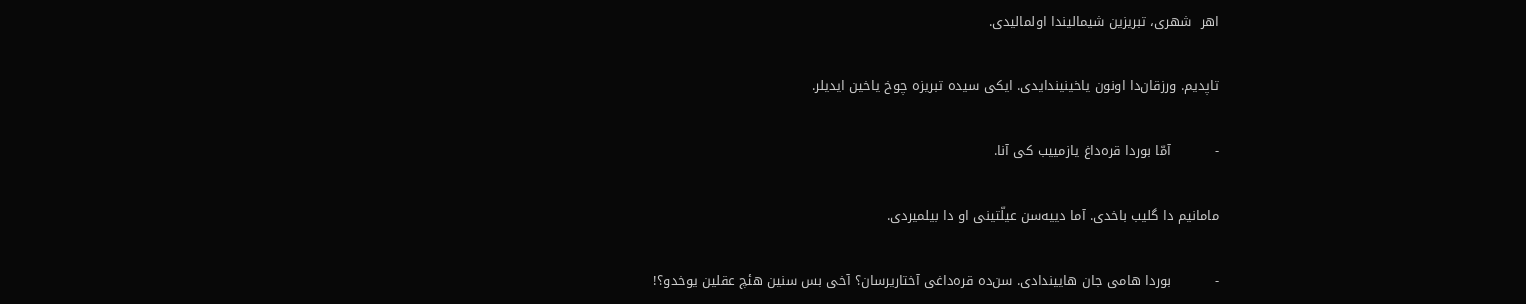اهر  شهری، تبریزین شیمالیندا اولمالیدی.

تاپدیم. ورزقان‌دا اونون یاخینیندایدی. ایکی سیده تبریزه چوخ یاخین ایدیلر.

-          آمّا بوردا قره‌داغ یازمییب کی آنا.

مامانیم دا گلیب باخدی. آما دییه‌سن عیلّتینی او دا بیلمیردی.

-          بوردا هامی جان هاییندادی. سن‌ده قره‌داغی آختاریرسان؟ آخی بس سنین هئچ عقلین یوخدو؟!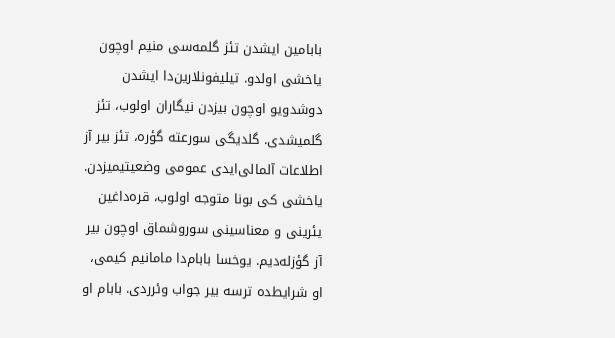بابامین ایشدن تئز گلمه‌سی منیم اوچون یاخشی اولدو. تیلیفونلارین‌دا ایشدن دوشدویو اوچون بیزدن نیگاران اولوب، تئز گلمیشدی. گلدیگی سورعته گؤره، تئز بیر آز اطلاعات آلمالی‌ایدی عمومی وضعیتیمیزدن. یاخشی کی بونا متوجه اولوب، قره‌داغین یئرینی و معناسینی سوروشماق اوچون بیر آز گؤزله‌دیم. یوخسا بابام‌دا مامانیم کیمی، او شرایطده ترسه بیر جواب وئرردی. بابام او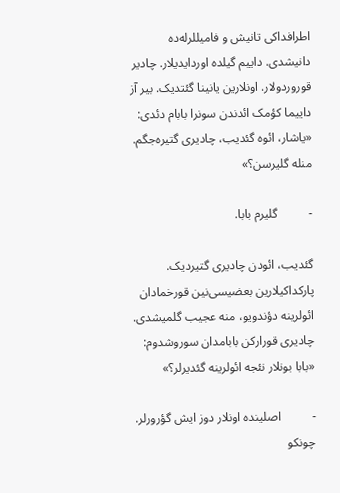اطرافداکی تانیش و فامیللرله‌ده دانیشدی. داییم گیلده اوردایدیلار. چادیر قوروردولار. اونلارین یانینا گئتدیک. بیر آز داییما کؤمک ائدندن سونرا بابام دئدی: «یاشار، ائوه گئدیب، چادیری گتیره‌جگم. منله گلیرسن؟»

-          گلیرم بابا.

گئدیب، ائودن چادیری گتیردیک. پارکداکیلارین بعضیسی‌نین قورخمادان ائولرینه دؤندویو، منه عجیب گلمیشدی. چادیری قورارکن بابامدان سوروشدوم: «بابا بونلار نئجه ائولرینه گئدیرلر؟»

-          اصلینده اونلار دوز ایش گؤرورلر. چونکو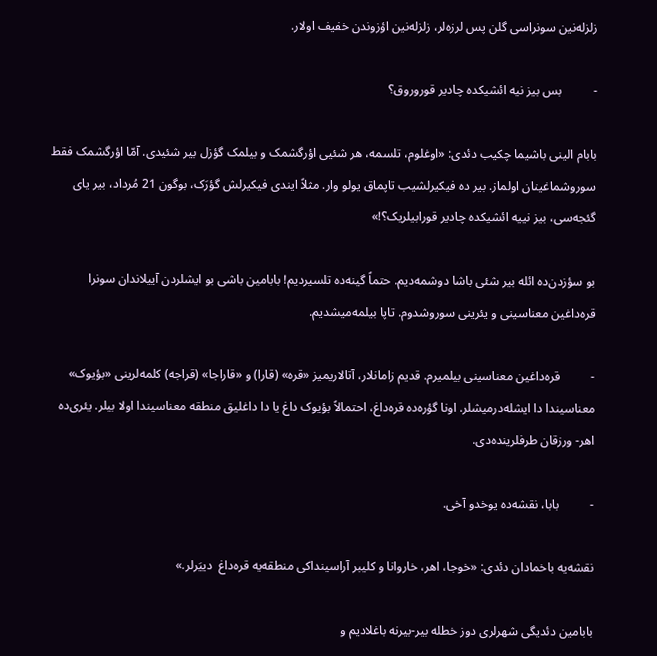زلزله‌نین سونراسی گلن پس لرزه‌لر، زلزله‌نین اؤزوندن خفیف اولار.

-          بس بیز نیه ائشیکده چادیر قوروروق؟

بابام الینی باشیما چکیب دئدی: «اوغلوم، تلسمه، هر شئیی اؤرگشمک و بیلمک گؤزل بیر شئیدی. آمّا اؤرگشمک فقط سوروشماغینان اولماز. بیر ده فیکیرلشیب تاپماق یولو وار. مثلاً ایندی فیکیرلش گؤرَک، بوگون 21 مُرداد، بیر یای گئجه‌سی، بیز نییه ائشیکده چادیر قورابیلریک؟!»

بو سؤزدن‌ده ائله بیر شئی باشا دوشمه‌دیم. حتماً گینه‌ده تلسیردیم! بابامین باشی بو ایشلردن آییلاندان سونرا قره‌داغین معناسینی و یئرینی سوروشدوم. تاپا بیلمه‌میشدیم.

-          قره‌داغین معناسینی بیلمیرم. قدیم زامانلار، آتالاریمیز «قره» (قارا) و «قاراجا» (قراجه) کلمه‌لرینی «بؤیوک» معناسیندا دا ایشله‌درمیشلر. اونا گؤره‌ده قر‌ه‌داغ، احتمالاً بؤیوک داغ یا دا داغلیق منطقه معناسیندا اولا بیلر. یئری‌ده اهر- ورزقان طرفلرینده‌دی.

-          بابا، نقشه‌ده یوخدو آخی.

نقشه‌یه باخمادان دئدی: «خوجا، اهر، خاروانا و کلیبر آراسینداکی منطقه‌یه قره‌داغ  دییَرلر.»

بابامین دئدیگی شهرلری دوز خطله بیر-بیرنه باغلادیم و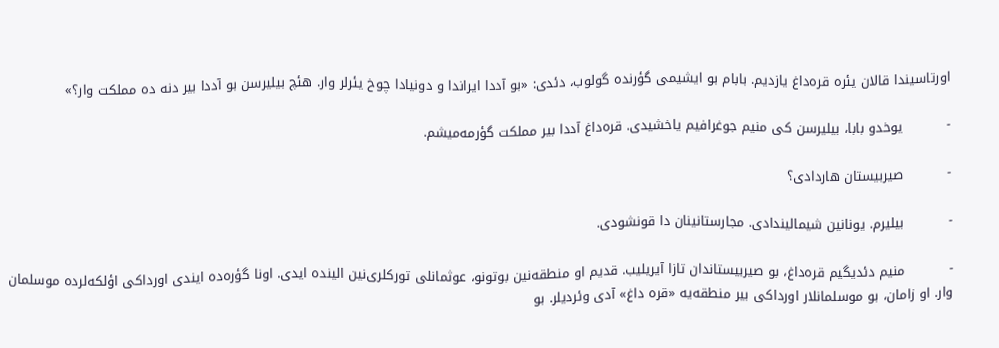اورتاسیندا قالان یئره قره‌داغ یازدیم. بابام بو ایشیمی گؤرنده گولوب، دئدی: «بو آددا ایراندا و دونیادا چوخ یئرلر وار. هئچ بیلیرسن بو آددا بیر دنه ده مملکت وار؟»

-          یوخدو بابا، بیلیرسن کی منیم جوغرافیم یاخشیدی. قره‌داغ آددا بیر مملکت گؤرمه‌میشم.

-          صیربیستان هاردادی؟

-          بیلیرم. یونانین شیمالیندادی. مجارستانینان دا قونشودی.

-          منیم دئدیگیم قره‌داغ، بو صیربیستاندان تازا آیریلیب. قدیم او منطقه‌نین بوتونو، عوثمانلی تورکلری‌نین الینده ایدی. اونا گؤره‌ده ایندی اورداکی اؤلکه‌لرده موسلمان وار. او زامان، بو موسلمانلار اورداکی بیر منطقه‌یه «قره داغ» آدی وئردیلر. بو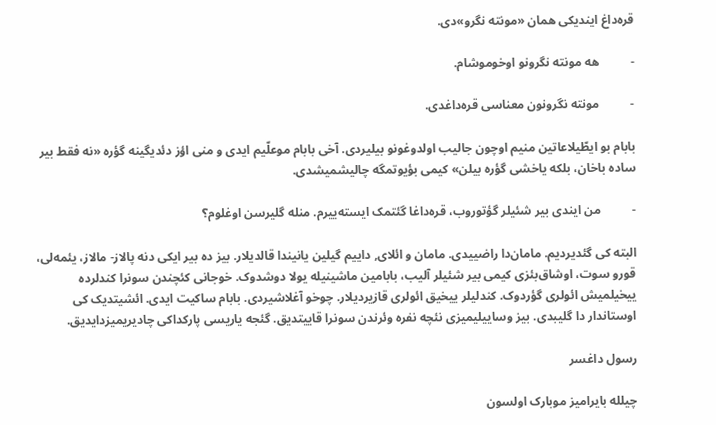قره‌داغ ایندیکی همان «مونته نگرو»دی.

-          هه مونته نگرونو اوخوموشام.

-          مونته نگرونون معناسی قره‌داغدی.

بابام بو ایطّیلاعاتین منیم اوچون جالیب اولدوغونو بیلیردی. آخی بابام موعلّیم ایدی و منی اؤز دئدیگینه گؤره «نه فقط بیر ساده باخان، بلکه یاخشی گؤره بیلن» کیمی بؤیوتمگه چالیشمیشدی.

-          من ایندی بیر شئیلر گؤتوروب، قره‌داغا گئتمک ایسته‌ییرم. منله گلیرسن اوغلوم؟

البته کی گئدیردیم. مامان‌دا راضییدی. مامان و ائلای, داییم گیلین یانیندا قالدیلار. بیز ده بیر ایکی دنه پالاز- مالاز، یئمه‌لی، قورو سوت، اوشاق‌بئزی کیمی بیر شئیلر آلیب، بابامین ماشینیله یولا دوشدوک. خوجانی کئچندن سونرا کندلرده ییخیلمیش ائولری گؤردوک. کندلیلر ییخیق ائولری قازیردیلار. چوخو آغلاشیردی. بابام ساکیت ایدی. ائشیتدیک کی اوستاندار دا گلیبدی. بیز وساییلیمیزی نئچه نفره وئرندن سونرا قاییتدیق. گئجه یاریسی پارکداکی چادیریمیزدایدیق.

رسول داغسر

چیلله بایرامیز موبارک اولسون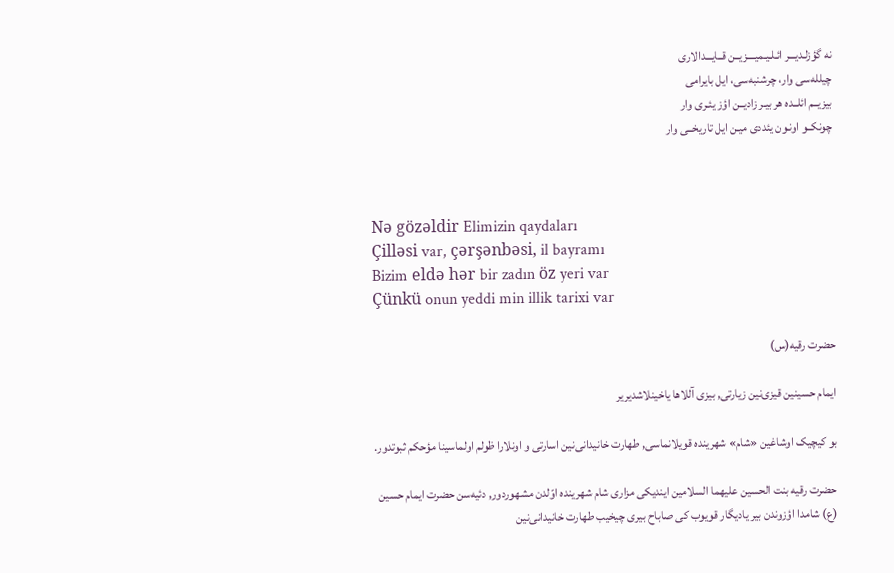نه گؤزلـدیـــر ائـلـیـمیــــزیــن قــایـــدالاری
چیلله‌سی وار، چرشنبه‌سی، ایل بایرامی
بیزیــم ائلــده هر بیـر زادیــن اؤز یئـری وار
چونکــو اونـون یئددی میـن ایل تاریخــی وار



Nə gözəldir Elimizin qaydaları
Çilləsi var, çərşənbəsi, il bayramı
Bizim eldə hər bir zadın öz yeri var
Çünkü onun yeddi min illik tarixi var

حضرت رقیه(س)

ایمام حسینین قیزی‌نین زیارتی, بیزی آللاها یاخینلاشدیریر

بو کیچیک اوشاغین «شام» شهرینده قویلانماسی, طهارت خانیدانی‌نین اسارتی و اونلارا ظولم اولماسینا مؤحکم ثبوتدور.

حضرت رقیه بنت الحسین علیهما السلامین ایندیکی مزاری شام شهرینده اوّلدن مشهوردور, دئیه‌سن حضرت ایمام حسین (ع) شامدا اؤزوندن بیر یادیگار قویوب کی صاباح بیری چیخیب طهارت خانیدانی‌نین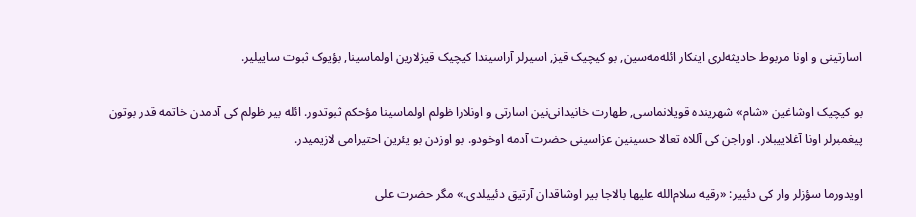اسارتینی و اونا مربوط حادیثه‌لری اینکار ائله‌‌مه‌سین, بو کیچیک قیز, اسیرلر آراسیندا کیچیک قیزلارین اولماسینا, بؤیوک ثبوت ساییلیر.

بو کیچیک اوشاغین «شام» شهرینده قویلانماسی, طهارت خانیدانی‌نین اسارتی و اونلارا ظولم اولماسینا مؤحکم ثبوتدور. ائله بیر ظولم کی آدمدن خاتمه قدر بوتون پیغمبرلر اونا آغلاییبلار. اوراجن کی آللاه تعالا حسینین عزاسینی حضرت آدمه اوخودو. بو اوزدن بو یئرین احتیرامی لازیمیدر.

اویدورما سؤزلر وار کی دئییر: «رقیه سلام‌الله علیها بالاجا بیر اوشاقدان آرتیق دئییلدی.» مگر حضرت علی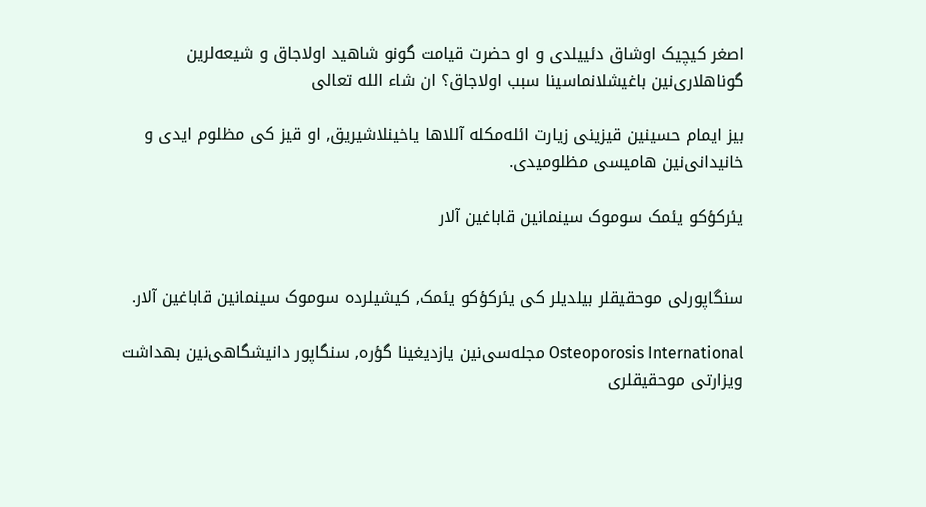اصغر کیچیک اوشاق دئییلدی و او حضرت قیامت گونو شاهید اولاجاق و شیعه‌لرین گوناهلاری‌نین باغیشلانماسینا سبب اولاجاق؟ ان شاء الله تعالى

بیز ایمام حسینین قیزینی زیارت ائله‌مکله آللاها یاخینلاشیریق, او قیز کی مظلوم ایدی و خانیدانی‌نین هامیسی مظلومیدی.

یئرکؤکو یئمک سوموک سینما‌نین قاباغین آلار


سنگاپورلی موحقیقلر بیلدیلر کی یئرکؤکو یئمک, کیشیلرده سوموک سینما‌نین قاباغین آلار.

Osteoporosis International مجله‌سی‌نین یازدیغینا گؤره, سنگاپور دانیشگاهی‌نین بهداشت ویزارتی موحقیقلری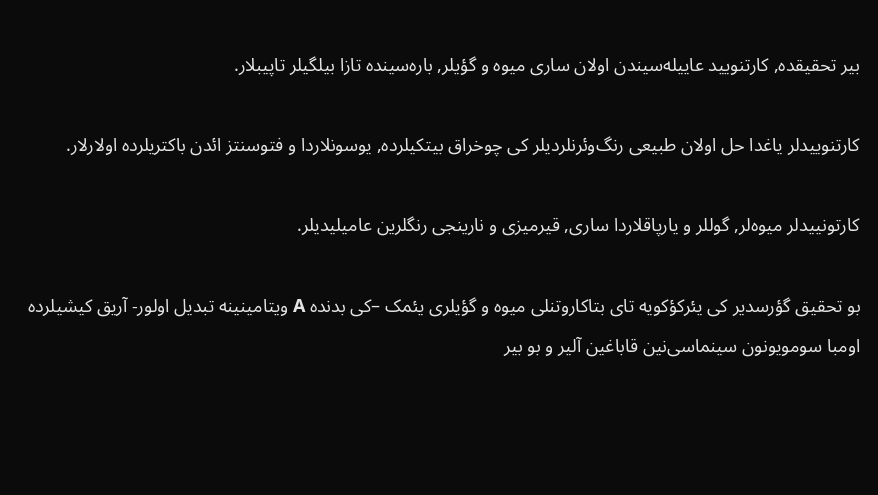بیر تحقیقده, کارتنویید عاییله‌سیندن اولان ساری میوه و گؤیلر, باره‌سینده تازا بیلگیلر تاپیبلار.

کارتنوییدلر یاغدا حل اولان طبیعی رنگ‌وئرنلردیلر کی چوخراق بیتکیلرده, یوسونلاردا و فتوسنتز ائدن باکتریلرده اولارلار.

کارتونییدلر میوه‌لر, گوللر و یارپاقلاردا ساری, قیرمیزی و نارینجی رنگلرین عامیلیدیلر.

بو تحقیق گؤرسدیر کی یئرکؤکویه تای بتاکاروتنلی میوه و گؤیلری یئمک –کی بدنده A ویتامینینه تبدیل اولور- آریق کیشیلرده اومبا سومویونون سینماسی‌نین قاباغین آلیر و بو بیر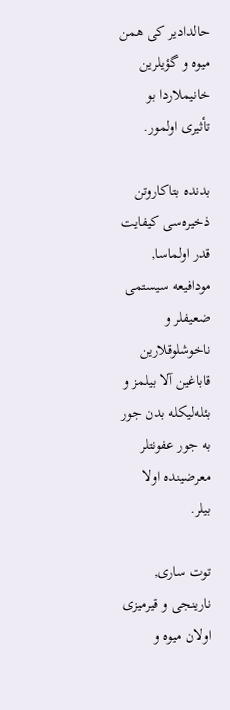حالدادیر کی همن میوه و گؤیلرین خانیملاردا بو تأثیری اولمور.

بدنده بتاکاروتن ذخیره‌سی کیفایت قدر اولماسا, مودافیعه سیستمی ضعیفلر و ناخوشلوقلارین قاباغین آلا بیلمز و بئله‌لیکله بدن جور به جور عفونتلر معرضینده اولا بیلر.

توت ساری, نارینجی و قیرمیزی اولان میوه و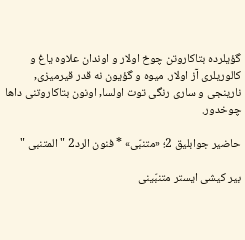گؤیلرده بتاکاروتن چوخ اولار و اوندان علاوه یاغ و کالوریلری آز اولار. میوه و گؤیون نه قدر قیرمیزی, نارینجی و ساری رنگی توت اولسا, اونون بتاکاروتنی داها چوخدور.

حاضیر جوابلیق 2؛ «متنبّی» * فنون الرد2 " المتنبی "

بیر کیشی ایستر متنبّینی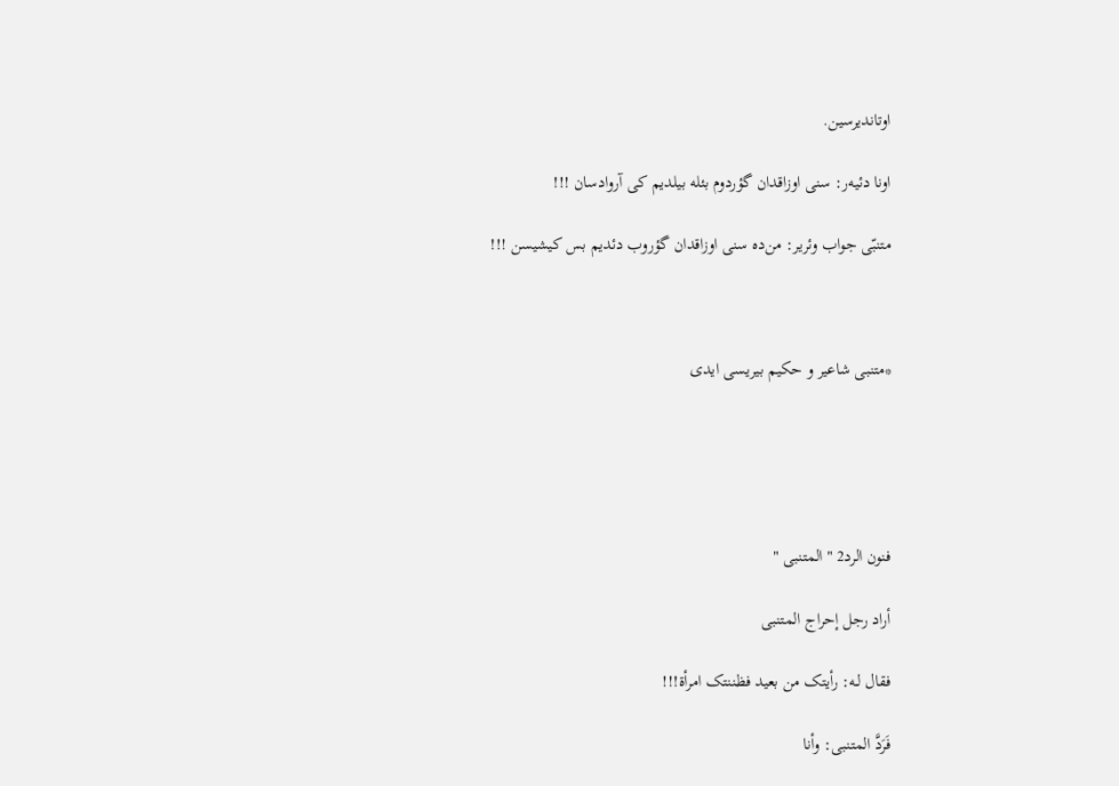اوتاندیرسین.

اونا دئیه‌ر: سنی اوزاقدان گؤردوم بئله بیلدیم کی آروادسان !!!

متنبّی جواب وئریر: من‌ده سنی اوزاقدان گؤروب دئدیم بس کیشیسن !!!



*متنبی شاعیر و حکیم بیریسی ایدی





فنون الرد2 " المتنبی "

أراد رجل إحراج المتنبی

فقال لـه: رأیتک من بعید فظننتک امرأة!!!

فَرَدَّ المتنبی: وأنا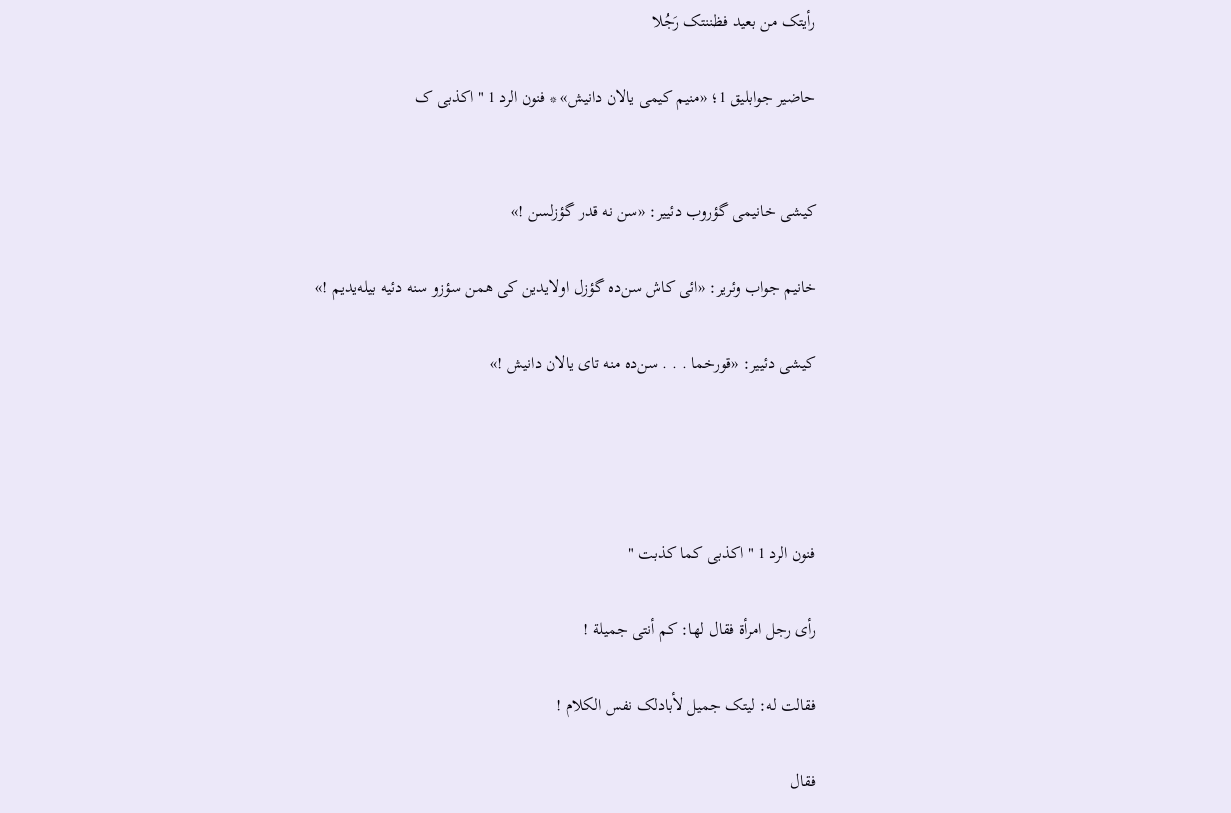رأیتک من بعید فظننتک رَجُلا

حاضیر جوابلیق 1؛ «منیم کیمی یالان دانیش» * فنون الرد 1 " اکذبی ک


کیشی خانیمی گؤروب دئییر: «سن نه قدر گؤزلسن !»

خانیم جواب وئریر: «ائی کاش سن‌ده گؤزل اولایدین کی همن سؤزو سنه دئیه بیله‌یدیم !»

کیشی دئییر: «قورخما . . . سن‌ده منه تای یالان دانیش !»




فنون الرد 1 " اکذبی کما کذبت "

رأى رجل امرأة فقال لها: کم أنتی جمیلة !

فقالت له: لیتک جمیل لأبادلک نفس الکلام !

فقال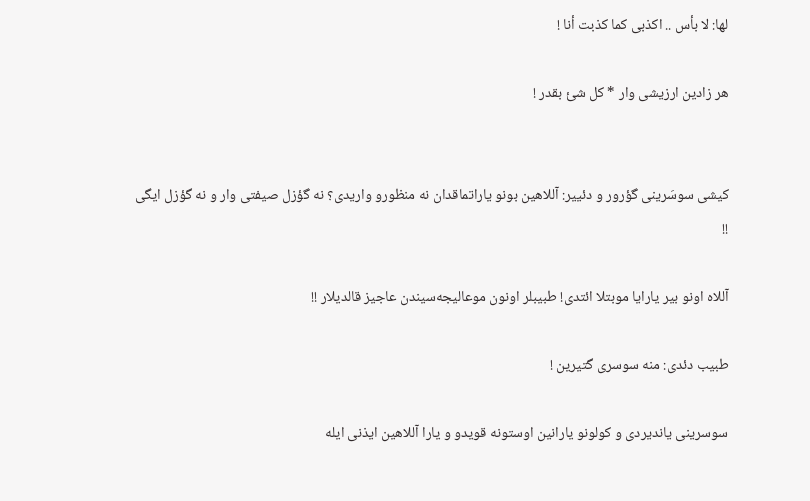لها: لا بأس .. اکذبی کما کذبت أنا !

هر زادین ارزیشی وار * کل شئ بقدر !


کیشی سوسَرینی گؤرور و دئییر: آللاهین بونو یاراتماقدان نه منظورو واریدی؟ نه گؤزل صیفتی وار و نه گؤزل ایگی !!

آللاه اونو بیر یارایا موبتلا ائتدی! طبیبلر اونون موعالیجه‌سیندن عاجیز قالدیلار !!

طبیب دئدی: منه سوسری گتیرین !

سوسرینی یاندیردی و کولونو یارانین اوستونه قویدو و یارا آللاهین ایذنی ایله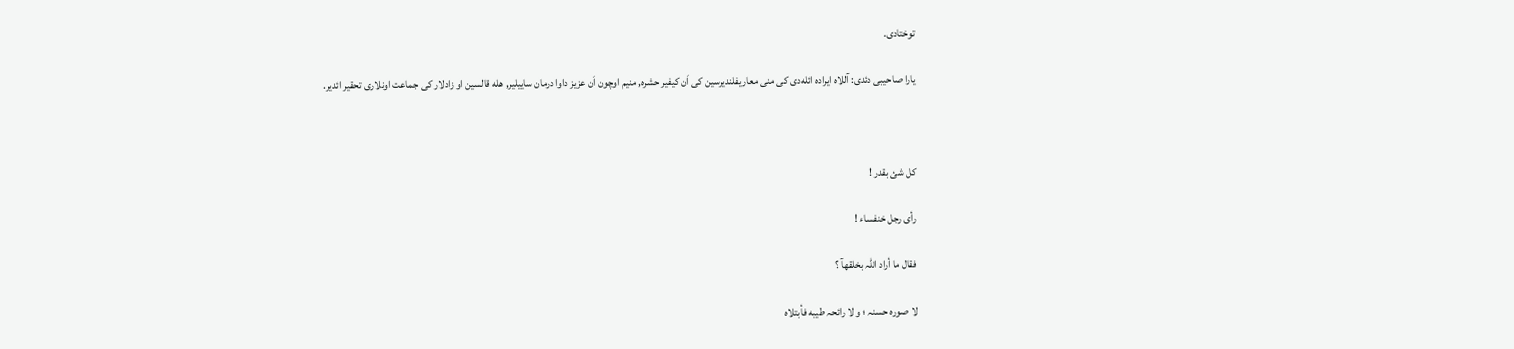توختادی.

یارا صاحیبی دئدی: آللاه ایراده ائله‌دی کی منی معاریفلندیرسین کی اَن کیفیر حشره, منیم اوچون اَن عزیز داوا درمان ساییلیر, هله قالسین او زادلار کی جماعت اونلاری تحقیر ائدیر.



کل شئ بقدر !

رأى رجل خنفساء !

فقال ما أراد اللّہ بخلقهآ ؟

لا صوره حسنہ ؛ و لا رائحہ طیبه فأبتلاه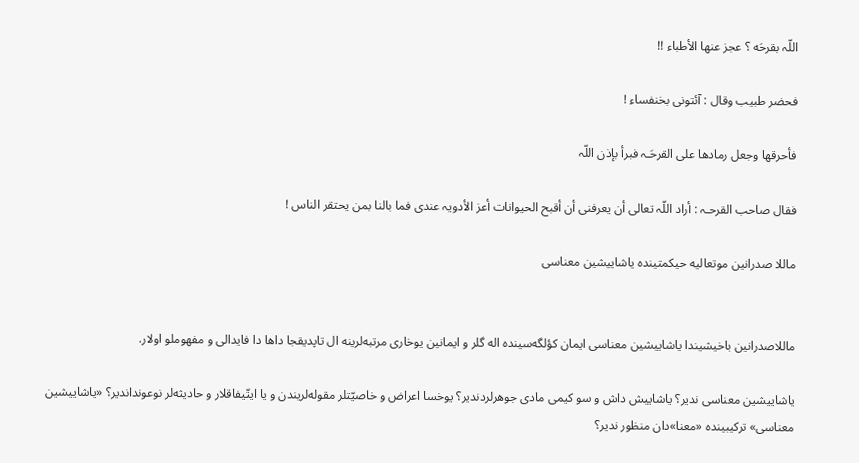اللّہ بقرحَه ؟ عجز عنها الأطباء !!

فحضر طبیب وقال : آئتونی بخنفساء !

فأحرقها وجعل رمادها على القرحَـہ فبرأ بإذن اللّہ

فقال صاحب القرحـہ : أراد اللّہ تعالى أن یعرفنی أن أقبح الحیوانات أعز الأدویہ عندی فما بالنا بمن یحتقر الناس !

ماللا صدرانین موتعالیه حیکمتینده یاشاییشین معناسی


ماللاصدرانین باخیشیندا یاشاییشین معناسی ایمان کؤلگه‌سینده اله گلر و ایمانین یوخاری مرتبه‌لرینه ال تاپدیقجا داها دا فایدالی و مفهوملو اولار.

یاشاییشین معناسی ندیر؟ یاشاییش داش و سو کیمی مادی جوهرلردندیر؟ یوخسا اعراض و خاصیّتلر مقوله‌لریندن و یا ایتّیفاقلار و حادیثه‌لر نوعونداندیر؟ «یاشاییشین معناسی» ترکیبینده «معنا»دان منظور ندیر؟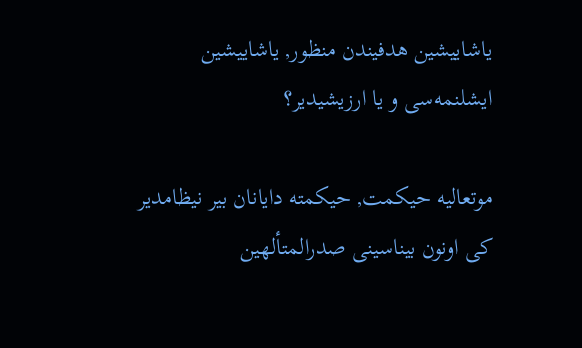یاشاییشین هدفیندن منظور, یاشاییشین ایشلنمه‌سی و یا ارزیشیدیر؟

موتعالیه حیکمت, حیکمته دایانان بیر نیظامدیر کی اونون بیناسینی صدرالمتألهین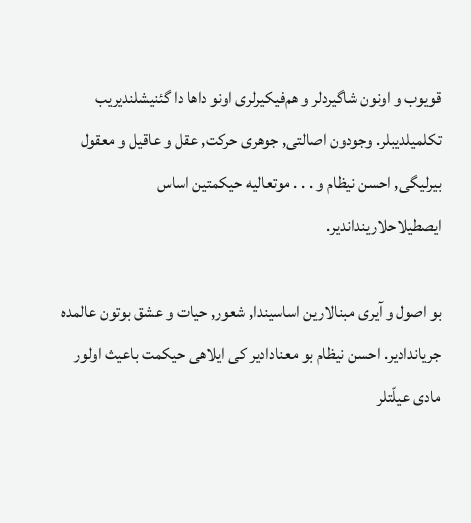قویوب و اونون شاگیردلر و هم‌فیکیرلری اونو داها دا گئنیشلندیریب تکلمیلدیبلر. وجودون اصالتی, جوهری حرکت, عقل و عاقیل و معقول بیرلیگی, احسن نیظام و . . . موتعالیه حیکمتین اساس ایصطیلاحلارینداندیر.

بو اصول و آیری مبنالارین اساسیندا, شعور, حیات و عشق بوتون عالمده جریاندادیر. احسن نیظام بو معنادادیر کی ایلاهی حیکمت باعیث اولور مادی عیلّتلر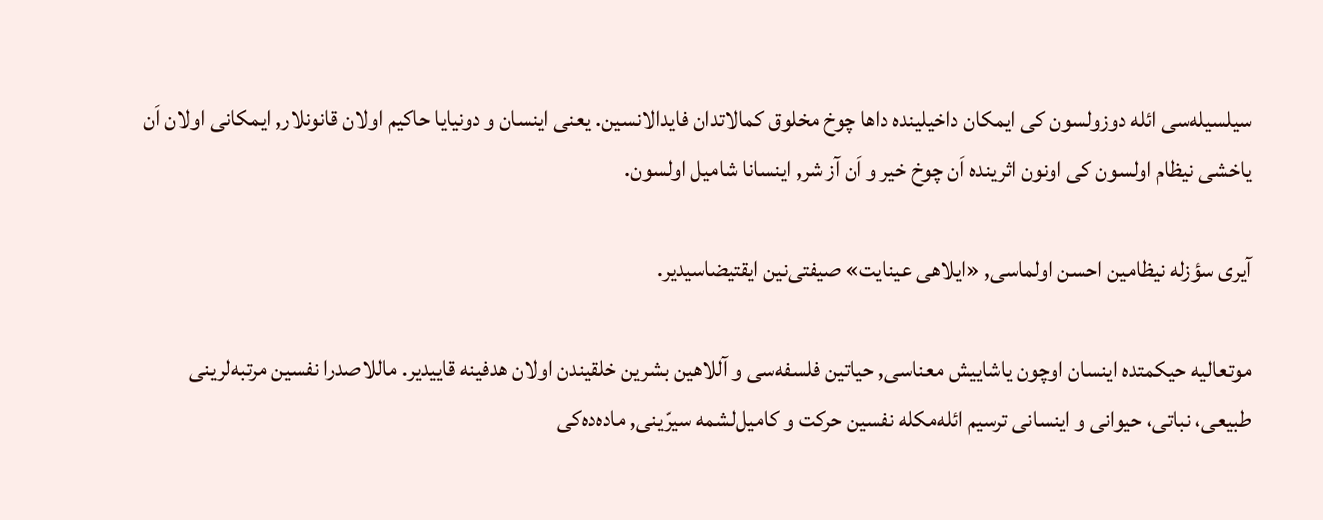سیلسیله‌سی ائله دوزولسون کی ایمکان داخیلینده داها چوخ مخلوق کمالاتدان فایدالانسین. یعنی اینسان و دونیایا حاکیم اولان قانونلار, ایمکانی اولان اَن یاخشی نیظام اولسون کی اونون اثرینده اَن چوخ خیر و اَن آز شر, اینسانا شامیل اولسون.

آیری سؤزله نیظامین احسن اولماسی, «ایلاهی عینایت» صیفتی‌نین ایقتیضاسیدیر.

موتعالیه حیکمتده اینسان اوچون یاشاییش معناسی, حیاتین فلسفه‌سی و آللاهین بشرین خلقیندن اولان هدفینه قاییدیر. ماللاصدرا نفسین مرتبه‌لرینی طبیعی، نباتی، حیوانی و اینسانی ترسیم ائله‌مکله نفسین حرکت و کامیل‌لشمه سیرّینی, ماده‌ده‌کی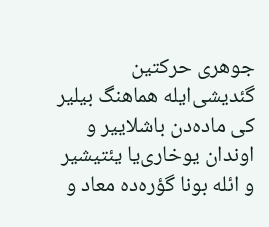جوهری حرکتین گئدیشی‌ایله هماهنگ بیلیر کی ماده‌دن باشلاییر و اوندان یوخاری‌یا یئتیشیر و ائله بونا گؤره‌ده معاد و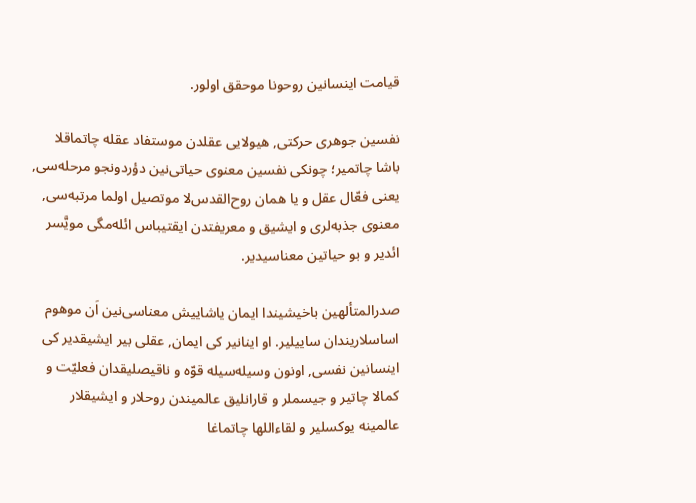قیامت اینسانین روحونا موحقق اولور.

نفسین جوهری حرکتی, هیولایی عقلدن موستفاد عقله چاتماقلا باشا چاتمیر؛ چونکی نفسین معنوی حیاتی‌نین دؤردونجو مرحله‌سی, یعنی فعّال عقل و یا همان روح‌القدس‌‌لا موتصیل اولما مرتبه‌سی, معنوی جذبه‌لری و ایشیق و معریفتدن ایقتیباس ائله‌مگی مویَّسر ائدیر و بو حیاتین معناسیدیر.

صدرالمتألهین باخیشیندا ایمان یاشاییش معناسی‌نین اَن موهوم اساسلاریندان ساییلیر. او اینانیر کی ایمان, عقلی بیر ایشیقدیر کی اینسانین نفسی, اونون وسیله‌سیله قوّه و ناقیصلیقدان فعلیّت و کمالا چاتیر و جیسملر و قارانلیق عالمیندن روحلار و ایشیقلار عالمینه یوکسلیر و لقاءاللها چاتماغا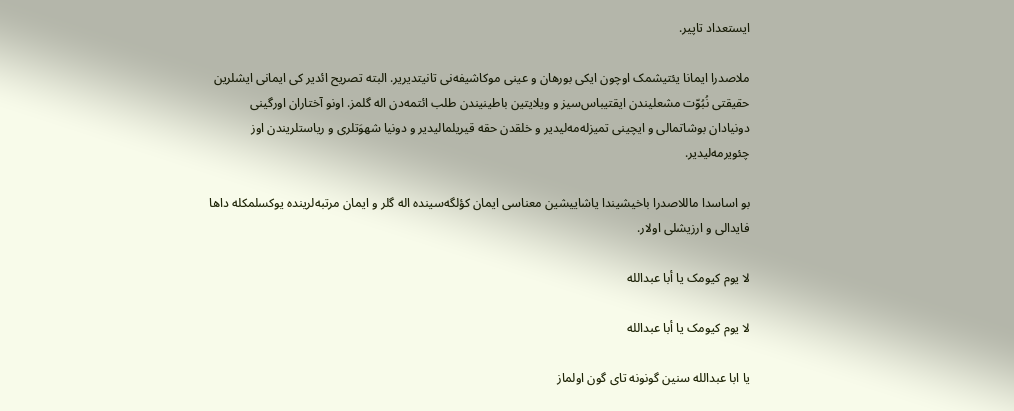ایستعداد تاپیر.

ملاصدرا ایمانا یئتیشمک اوچون ایکی بورهان و عینی موکاشیفه‌نی تانیتدیریر. البته تصریح ائدیر کی ایمانی ایشلرین حقیقتی نُبُوّت مشعلیندن ایقتیباس‌سیز و ویلایتین باطینیندن طلب ائتمه‌دن اله گلمز. اونو آختاران اورگینی دونیادان بوشاتمالی و ایچینی تمیزله‌مه‌لیدیر و خلقدن حقه قیریلمالیدیر و دونیا شهوَتلری و ریاستلریندن اوز چئویرمه‌لیدیر.

بو اساسدا ماللاصدرا باخیشیندا یاشاییشین معناسی ایمان کؤلگه‌سینده اله گلر و ایمان مرتبه‌لرینده یوکسلمکله داها فایدالی و ارزیشلی اولار.

لا یوم کیومک یا أبا عبدالله

لا یوم کیومک یا أبا عبدالله

یا ابا عبدالله سنین گونونه تای گون اولماز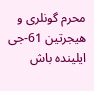محرم گونلری و هیجرتین 61-جی ایلینده باش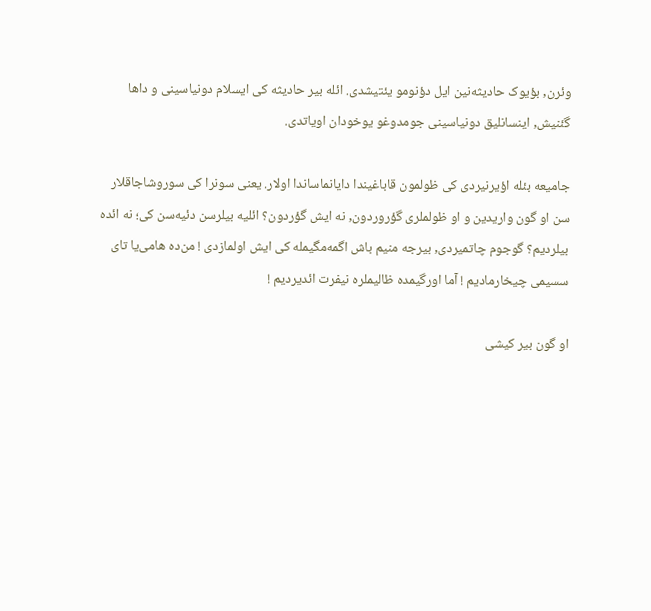وئرن, بؤیوک حادیثه‌نین ایل دؤنومو یئتیشدی. ائله بیر حادیثه کی ایسلام دونیاسینی و داها گئنیش, اینسانلیق دونیاسینی جومدوغو یوخودان اویاتدی.

جامیعه بئله اؤیرنیردی کی ظولمون قاباغیندا دایانماساندا اولار. یعنی سونرا کی سوروشاجاقلار سن او گون واریدین و او ظولملری گؤروردون, نه ایش گؤردون؟ ائلیه بیلرسن دئیه‌سن کی؛ نه ائده بیلردیم؟ گوجوم چاتمیردی, بیرجه منیم باش اگمه‌مگیمله کی ایش اولمازدی ! من‌ده هامی‌یا تای سسیمی چیخارمادیم ! آما اورگیمده ظالیملره نیفرت ائدیردیم !

او گون بیر کیشی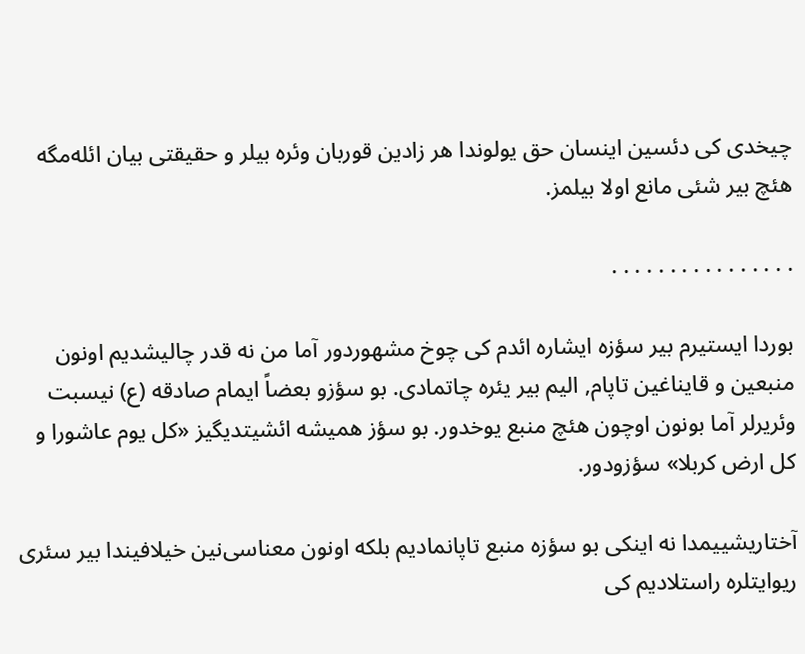چیخدی کی دئسین اینسان حق یولوندا هر زادین قوربان وئره بیلر و حقیقتی بیان ائله‌مگه هئچ بیر شئی مانع اولا بیلمز.

. . . . . . . . . . . . . . . .

بوردا ایستیرم بیر سؤزه ایشاره ائدم کی چوخ مشهوردور آما من نه قدر چالیشدیم اونون منبعین و قایناغین تاپام, الیم بیر یئره چاتمادی. بو سؤزو بعضاً ایمام صادقه (ع) نیسبت وئریرلر آما بونون اوچون هئچ منبع یوخدور. بو سؤز همیشه ائشیتدیگیز «کل یوم عاشورا و کل ارض کربلا» سؤزودور.

آختاریشییمدا نه اینکی بو سؤزه منبع تاپانمادیم بلکه اونون معناسی‌نین خیلافیندا بیر سئری ریوایتلره راستلادیم کی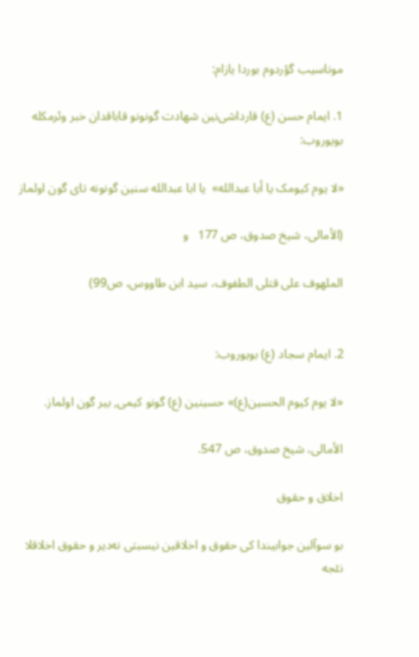موناسیب گؤردوم بوردا یازام:

1. ایمام حسن (ع) قارداشی‌نین شهادت گونونو قاباقدان خبر وئرمکله بویوروب:

«لا یوم کیومک یا أبا عبدالله»  یا ابا عبدالله سنین گونونه تای گون اولماز

(الأمالی، شیخ صدوق، ص 177   و

الملهوف علی قتلی الطفوف، سید ابن طاووس، ص99)


2. ایمام سجاد (ع) بویوروب:

«لا یوم کیوم الحسین(ع)» حسینین (ع) گونو کیمی, بیر گون اولماز.

الأمالی، شیخ صدوق، ص 547.

اخلاق و حقوق

بو سوآلین جوابیندا کی حقوق و اخلاقین نیسبتی نه‌دیر و حقوق اخلاقلا نئجه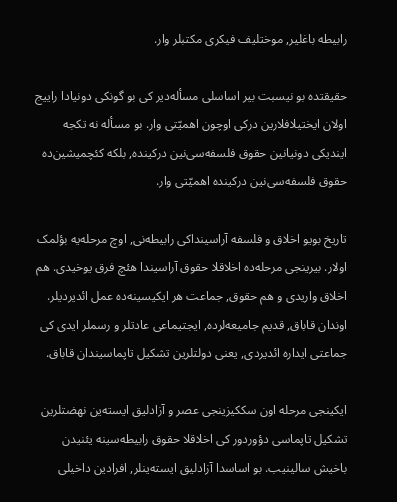رابیطه باغلیر, موختلیف فیکری مکتبلر وار.

حقیقتده بو نیسبت بیر اساسلی مسأله‌دیر کی بو گونکی دونیادا راییج اولان ایختیلافلارین درکی اوچون اهمیّتی وار. بو مسأله نه تکجه ایندیکی دونیانین حقوق فلسفه‌سی‌نین درکینده, بلکه کئچمیشین‌ده حقوق فلسفه‌سی‌نین درکینده اهمیّتی وار.

تاریخ بویو اخلاق و فلسفه آراسینداکی رابیطه‌نی, اوچ مرحله‌یه‌ بؤلمک اولار. بیرینجی مرحله‌ده اخلاقلا حقوق آراسیندا هئچ فرق یوخیدی. هم اخلاق واریدی و هم حقوق, جماعت هر ایکیسینه‌ده عمل ائدیردیلر. اوندان قاباق, قدیم جامیعه‌لرده, ایجتیماعی عادتلر و رسملر ایدی کی جماعتی ایداره ائدیردی, یعنی دولتلرین تشکیل تاپماسیندان قاباق.

ایکینجی مرحله اون سککیزینجی عصر و آزادلیق ایسته‌ین نهضتلرین تشکیل تاپماسی دؤوردور کی اخلاقلا حقوق رابیطه‌سینه یئنیدن باخیش سالینیب. بو اساسدا آزادلیق ایسته‌ینلر, افرادین داخیلی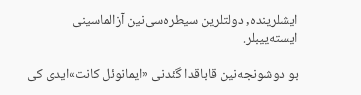ایشلرینده, دولتلرین سیطره‌سی‌نین آزالماسینی ایسته‌ییبلر.

بو دوشونجه‌نین قاباقدا گئدنی «ایمانوئل کانت»ایدی کی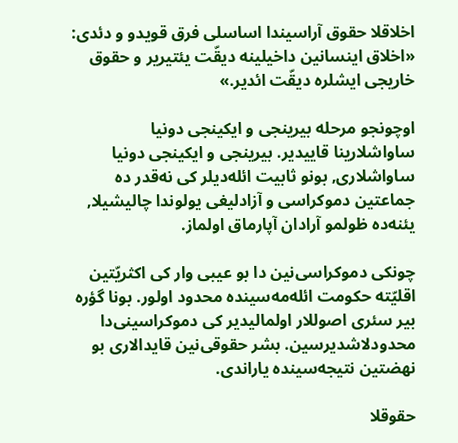اخلاقلا حقوق آراسیندا اساسلی فرق قویدو و دئدی: «اخلاق اینسانین داخیلینه دیقّت یئتیریر و حقوق خاریجی ایشلره دیقّت ائدیر.»

اوچونجو مرحله بیرینجی و ایکینجی دونیا ساواشلارینا قاییدیر. بیرینجی و ایکینجی دونیا ساواشلاری, بونو ثابیت ائله‌دیلر کی نه‌قدر ده جماعتین دموکراسی و آزادلیغی یولوندا چالیشیلا, یئنه‌ده ظولمو آرادان آپارماق اولماز.

چونکی دموکراسی‌نین دا بو عیبی وار کی اکثریّتین اقلیّته حکومت ائله‌مه‌سینده محدود اولور. بونا گؤره بیر سئری اصوللار اولمالیدیر کی دموکراسینی‌دا محدودلاشدیرسین. بشر حقوقی‌نین قایدالاری بو نهضتین نتیجه‌سینده یاراندی.

حقوقلا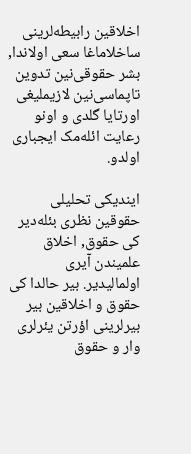اخلاقین رابیطه‌لرینی ساخلاماغا سعی اولاندا, بشر حقوقی‌نین تدوین تاپماسی‌نین لازیملیغی اورتایا گلدی و اونو رعایت ائله‌مک ایجباری اولدو.

ایندیکی تحلیلی حقوقین نظری بئله‌دیر کی حقوق, اخلاق علمیندن آیری اولمالیدیر. بیر حالدا کی حقوق و اخلاقین بیر بیرلرینی اؤرتن یئرلری وار و حقوق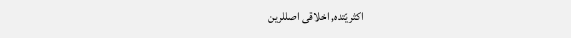اکثریّتده, اخلاقی اصللرین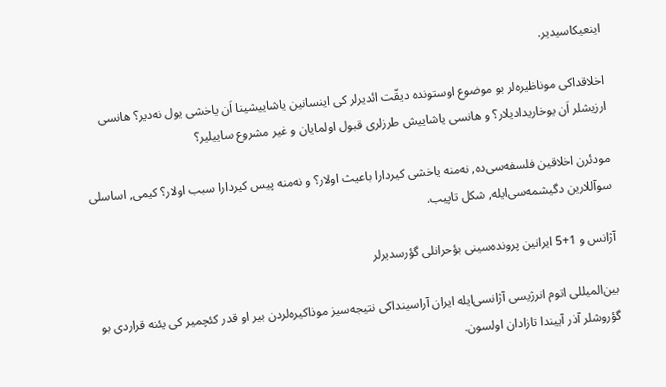اینعیکاسیدیر.

اخلاقداکی موناظیره‌لر بو موضوع اوستونده دیقّت ائدیرلر کی اینسانین یاشاییشینا اَن یاخشی یول نه‌دیر؟ هانسی ارزیشلر اَن یوخاریدادیلار؟ و هانسی یاشاییش طرزلری قبول اولمایان و غیر مشروع ساییلیر؟

مودئرن اخلاقین فلسفه‌سی‌‌ده, نه‌منه یاخشی کیردارا باعیث اولار؟ و نه‌منه پیس کیردارا سبب اولار؟ کیمی, اساسلی سوآللارین دگیشمه‌سی‌ایله, شکل تاپیب.

آژانس و 1+5 ایرانین پرونده‌سینی بؤحرانلی گؤرسدیرلر

بین‌المیللی اتوم انرژیسی آژانسی‌ایله ایران آراسینداکی نتیجه‌سیز موذاکیره‌لردن بیر او قدر کئچمیر کی یئنه قراردی بو گؤروشلر آذر آییندا تازادان اولسون.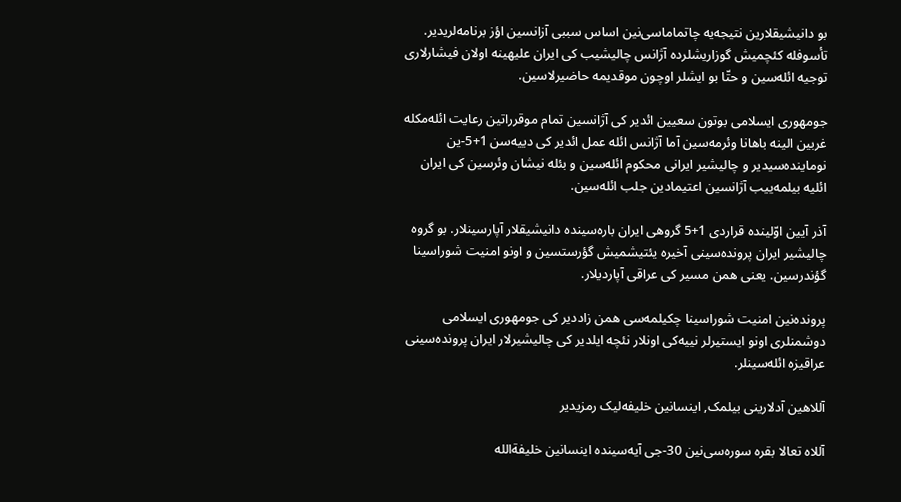بو دانیشیقلارین نتیجه‌یه چاتماماسی‌نین اساس سببی آزانسین اؤز برنامه‌لریدیر. تأسوفله کئچمیش گوزاریشلرده آژانس چالیشیب کی ایران علیهینه اولان فیشارلاری توجیه ائله‌سین و حتّا بو ایشلر اوچون موقدیمه حاضیرلاسین.

جومهوری ایسلامی بوتون سعیین ائدیر کی آژانسین تمام موقرراتین رعایت ائله‌مکله غربین الینه باهانا وئرمه‌سین آما آژانس ائله عمل ائدیر کی دییه‌سن 1+5-ین نوماینده‌سیدیر و چالیشیر ایرانی محکوم ائله‌سین و بئله نیشان وئرسین کی ایران ائلیه بیلمه‌ییب آژانسین اعتیمادین جلب ائله‌سین.

آذر آیین اوّلینده قراردی 1+5 گروهی ایران باره‌سینده دانیشیقلار آپارسینلار. بو گروه چالیشیر ایران پرونده‌سینی آخیره یئتیشمیش گؤرستسین و اونو امنیت شوراسینا گؤندرسین. یعنی همن مسیر کی عراقی آپاردیلار.

پرونده‌نین امنیت شوراسینا چکیلمه‌سی همن زاددیر کی جومهوری ایسلامی دوشمنلری اونو ایستیرلر نییه‌کی اونلار نئچه ایلدیر کی چالیشیرلار ایران پرونده‌سینی عراقیزه ائله‌سینلر.

آللاهین آدلارینی بیلمک, اینسانین خلیفه‌لیک رمزیدیر

آللاه تعالا بقره سوره‌سی‌نین 30-جی آیه‌سینده اینسانین خلیفةالله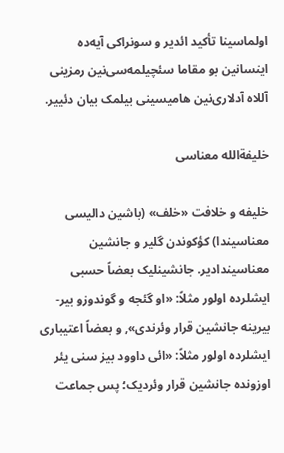اولماسینا تأکید ائدیر و سونراکی آیه‌ده اینسانین بو مقاما سئچیلمه‌سی‌نین رمزینی آللاه آدلاری‌نین هامیسینی بیلمک بیان دئییر.

خلیفةالله معناسی

خلیفه و خلافت «خلف» (باشین دالیسی معناسیندا) کؤکوندن گلیر و جانشین معناسیندادیر. جانشینلیک بعضاً حسبی ایشلرده اولور مثلاً: «او گئجه و گوندوزو بیر-بیرینه جانشین قرار وئرندی», و بعضاً اعتیباری ایشلرده اولور مثلاً: «ائی داوود بیز سنی یئر اوزونده جانشین قرار وئردیک؛ پس جماعت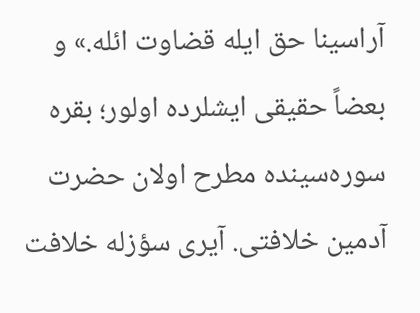آراسینا حق ایله قضاوت ائله.» و بعضاً حقیقی ایشلرده اولور؛ بقره‌ سوره‌سینده مطرح اولان حضرت آدمین خلافتی. آیری سؤزله خلافت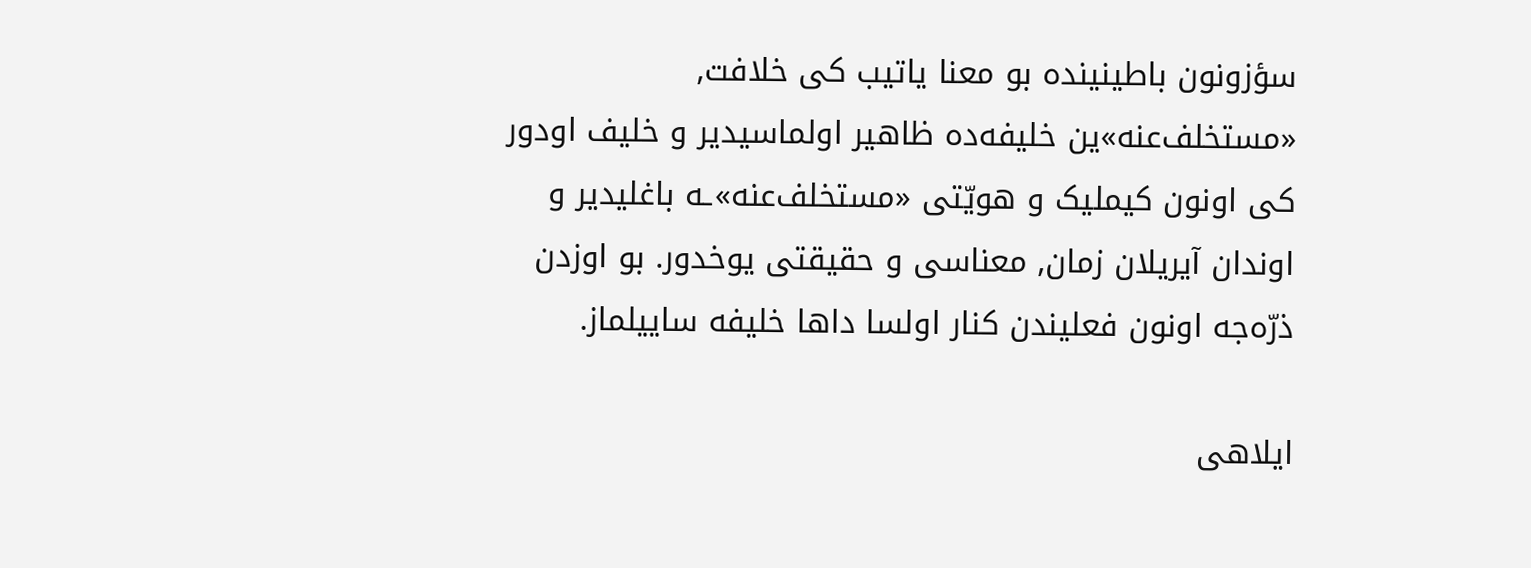سؤزونون باطینینده بو معنا یاتیب کی خلافت, «مستخلف‌عنه»ین خلیفه‌ده ظاهیر اولماسیدیر و خلیف اودور کی اونون کیملیک و هویّتی «مستخلف‌عنه»ـه باغلیدیر و اوندان آیریلان زمان, معناسی و حقیقتی یوخدور. بو اوزدن ذرّه‌جه اونون فعلیندن کنار اولسا داها خلیفه ساییلماز.

ایلاهی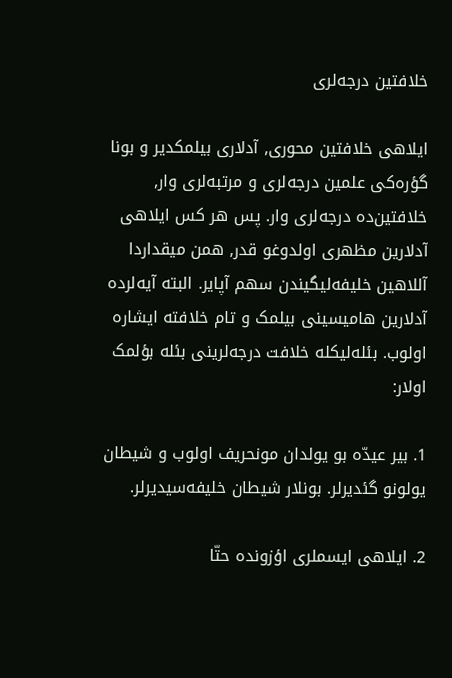خلافتین درجه‌لری

ایلاهی خلافتین محوری, آدلاری بیلمکدیر و بونا گؤره‌کی علمین درجه‌لری و مرتبه‌لری وار, خلافتین‌ده درجه‌لری وار. پس هر کس ایلاهی آدلارین مظهری اولدوغو قدر, همن میقداردا آللاهین خلیفه‌لیگیندن سهم آپایر. البته آیه‌لرده آدلارین هامیسینی بیلمک و تام خلافته ایشاره اولوب. بئله‌لیکله خلافت درجه‌لرینی بئله بؤلمک اولار:

1. بیر عیدّه بو یولدان مونحریف اولوب و شیطان یولونو گئدیرلر. بونلار شیطان خلیفه‌سیدیرلر.

2. ایلاهی ایسملری اؤزونده حتّا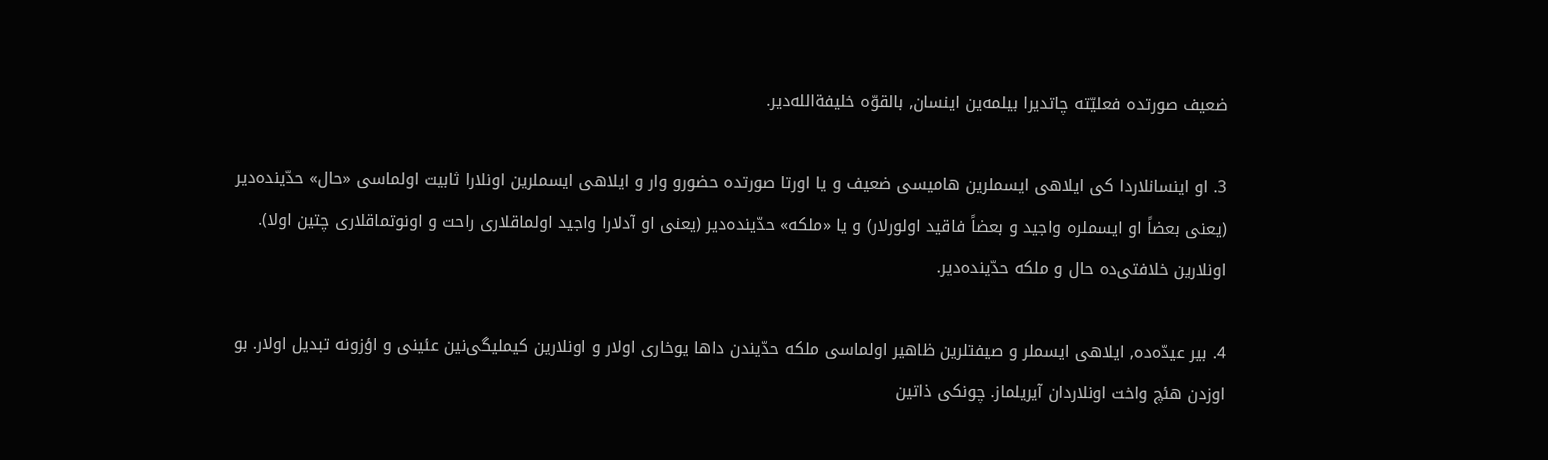ضعیف صورتده فعلیّته چاتدیرا بیلمه‌ین اینسان, بالقوّه خلیفةالله‌دیر.

3. او اینسانلاردا کی ایلاهی ایسملرین هامیسی ضعیف و یا اورتا صورتده حضورو وار و ایلاهی ایسملرین اونلارا ثابیت اولماسی «حال» حدّینده‌دیر (یعنی بعضاً او ایسملره واجید و بعضاً فاقید اولورلار) و یا «ملکه» حدّینده‌دیر (یعنی او آدلارا واجید اولماقلاری راحت و اونوتماقلاری چتین اولا). اونلارین خلافتی‌ده حال و ملکه حدّینده‌دیر.

4. بیر عیدّه‌ده, ایلاهی ایسملر و صیفتلرین ظاهیر اولماسی ملکه حدّیندن داها یوخاری اولار و اونلارین کیملیگی‌نین عئینی و اؤزونه تبدیل اولار. بو اوزدن هئچ واخت اونلاردان آیریلماز. چونکی ذاتین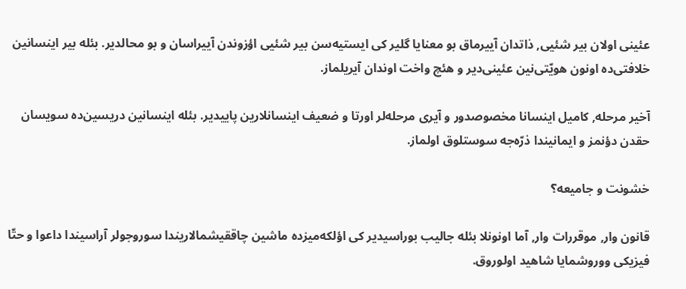عئینی اولان بیر شئیی, ذاتدان آییرماق بو معنایا گلیر کی ایستیه‌سن بیر شئیی اؤزوندن آییراسان و بو محالدیر. بئله بیر اینسانین خلافتی‌ده اونون هویّتی‌نین عئینی‌دیر و هئچ واخت اوندان آیریلماز.

آخیر مرحله, کامیل اینسانا مخصوصدور و آیری مرحله‌لر اورتا و ضعیف اینسانلارین پاییدیر. بئله اینسانین دریسین‌ده سویسان حقدن دؤنمز و ایمانیندا ذرّه‌جه سوستلوق اولماز.

خشونت و جامیعه؟

قانون وار, موقررات وار, آما اونونلا بئله جالیب بوراسیدیر کی اؤلکه‌میزده ماشین چاققیشمالاریندا سوروجولر آراسیندا داعوا و حتّا فیزیکی ووروشمایا شاهید اولوروق.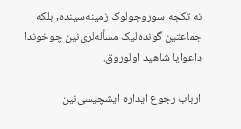نه تکجه سوروجولوک زمینه‌سینده, بلکه جماعتین گونده‌لیک مسأله‌لری‌نین چوخوندا داعوایا شاهید اولوروق.

ارباب رجوع ایداره ایشچیسی‌‌نین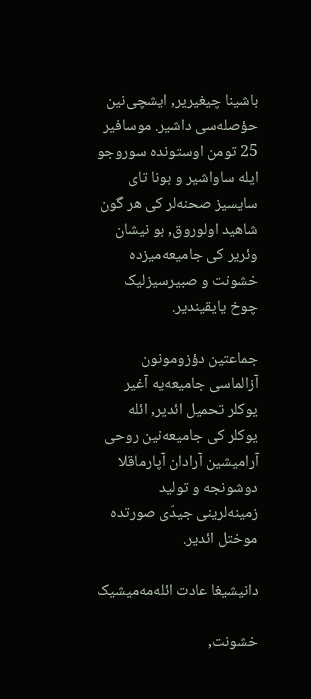باشینا چیغیریر, ایشچی‌نین حؤصله‌سی داشیر. موسافیر 25 تومن اوستونده سوروجو ایله ساواشیر و بونا تای سایسیز صحنه‌لر کی هر گون شاهید اولوروق, بو نیشان وئریر کی جامیعه‌میزده خشونت و صبیرسیزلیک چوخ یایقیندیر.

جماعتین دؤزومونون آزالماسی جامیعه‌یه آغیر یوکلر تحمیل ائدیر, ائله یوکلر کی جامیعه‌نین روحی آرامیشین آرادان آپارماقلا دوشونجه و تولید زمینه‌لرینی جیدّی صورتده موختل ائدیر.

دانیشیغا عادت ائله‌مه‌میشیک

خشونت,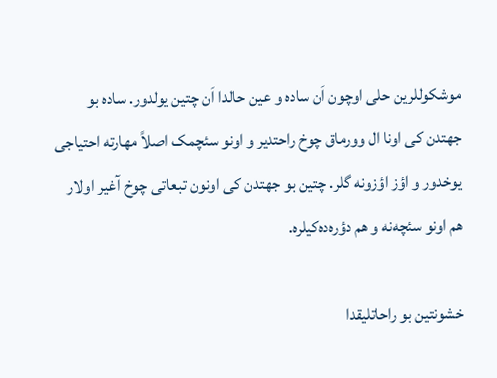موشکوللرین حلی اوچون اَن ساده و عین حالدا اَن چتین یولدور. ساده بو جهتدن کی اونا ال وورماق چوخ راحتدیر و اونو سئچمک اصلاً مهارته احتیاجی یوخدور و اؤز اؤزونه گلر. چتین بو جهتدن کی اونون تبعاتی چوخ آغیر اولار هم اونو سئچه‌نه‌ و هم دؤره‌ده‌کیلره.

خشونتین بو راحاتلیقدا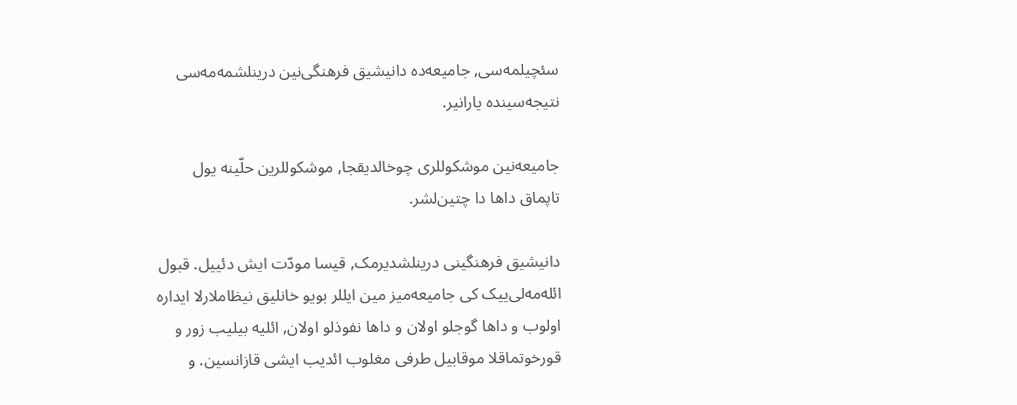سئچیلمه‌سی, جامیعه‌ده دانیشیق فرهنگی‌نین درینلشمه‌مه‌سی نتیجه‌سینده یارانیر.

جامیعه‌نین موشکوللری چوخالدیقجا, موشکوللرین حلّینه یول تاپماق داها دا چتین‌لشر.

دانیشیق فرهنگینی درینلشدیرمک, قیسا مودّت ایش دئییل. قبول ائله‌مه‌لی‌ییک کی جامیعه‌میز مین ایللر بویو خانلیق نیظاملارلا ایداره اولوب و داها گوجلو اولان و داها نفوذلو اولان, ائلیه بیلیب زور و قورخوتماقلا موقابیل طرفی مغلوب ائدیب ایشی قازانسین. و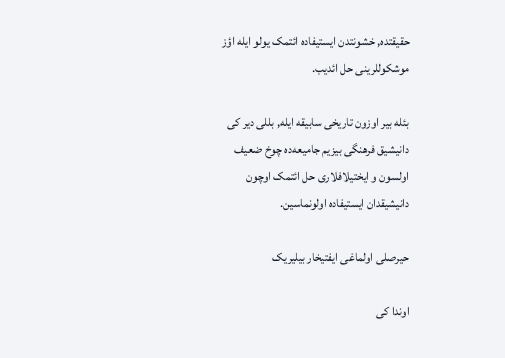حقیقتده, خشونتدن ایستیفاده ائتمک یولو ایله اؤز موشکوللرینی حل ائدیب.

بئله بیر اوزون تاریخی سابیقه ایله, بللی دیر کی دانیشیق فرهنگی بیزیم جامیعه‌ده چوخ ضعیف اولسون و ایختیلافلاری حل ائتمک اوچون دانیشیقدان ایستیفاده اولونماسین.

حیرصلی اولماغی ایفتیخار بیلیریک

اوندا کی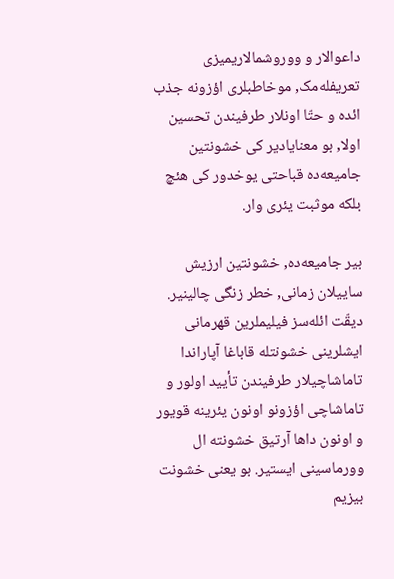داعوالار و ووروشمالاریمیزی تعریفله‌مک, موخاطبلری اؤزونه جذب ائده و حتّا اونلار طرفیندن تحسین اولا, بو معنایادیر کی خشونتین جامیعه‌ده قباحتی یوخدور کی هئچ بلکه موثبت یئری وار.

بیر جامیعه‌ده, خشونتین ارزیش ساییلان زمانی, خطر زنگی چالینیر. دیقّت ائله‌سز فیلیملرین قهرمانی ایشلرینی خشونتله قاباغا آپاراندا تاماشاچیلار طرفیندن تأیید اولور و تاماشاچی اؤزونو اونون یئرینه قویور و اونون داها آرتیق خشونته ال وورماسینی ایستیر. بو یعنی خشونت بیزیم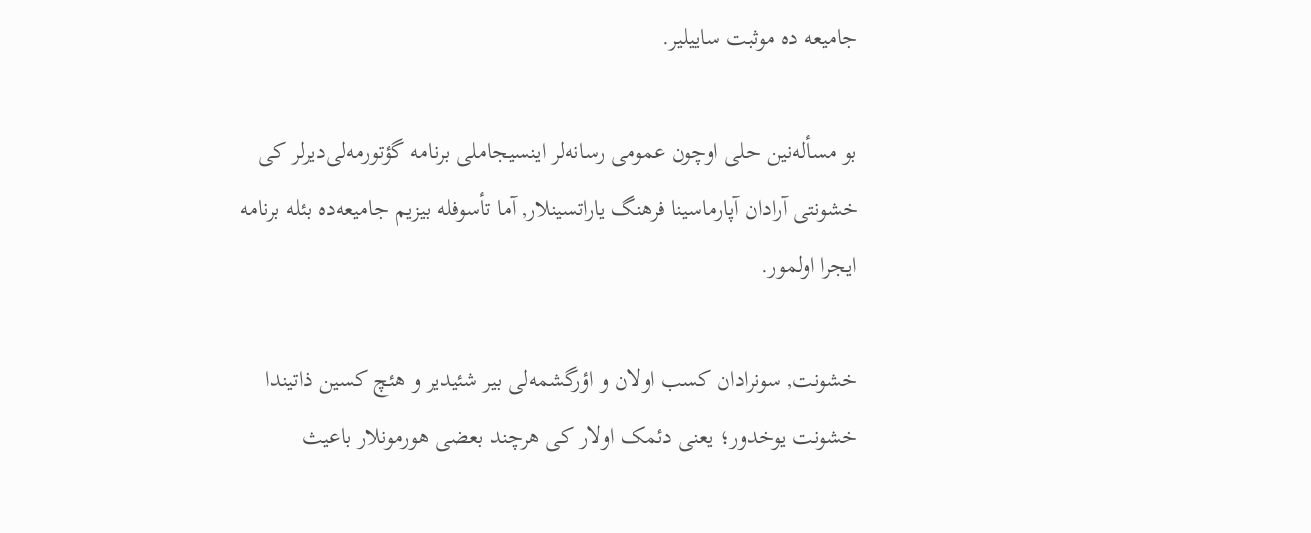جامیعه ده موثبت ساییلیر.

بو مسأله‌نین حلی اوچون عمومی رسانه‌لر اینسیجاملی برنامه گؤتورمه‌لی‌دیرلر کی خشونتی آرادان آپارماسینا فرهنگ یاراتسینلار, آما تأسوفله بیزیم جامیعه‌ده بئله برنامه ایجرا اولمور.

خشونت, سونرادان کسب اولان و اؤرگشمه‌لی بیر شئیدیر و هئچ کسین ذاتیندا خشونت یوخدور؛ یعنی دئمک اولار کی هرچند بعضی هورمونلار باعیث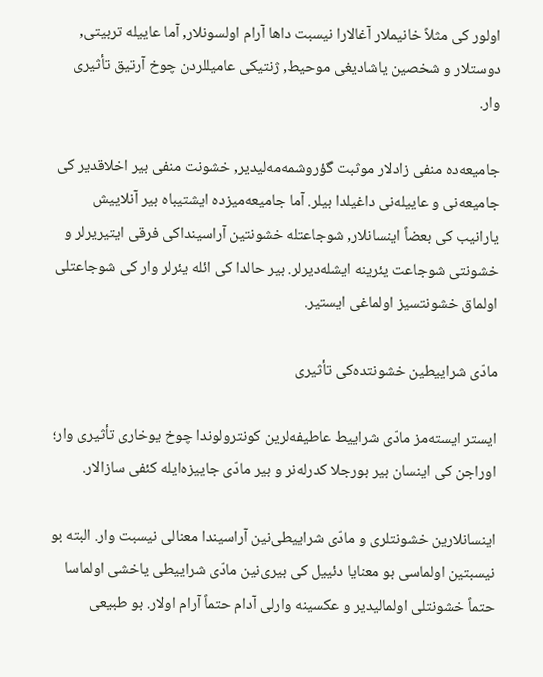اولور کی مثلاً خانیملار آغالارا نیسبت داها آرام اولسونلار, آما عاییله تربیتی, دوستلار و شخصین یاشادیغی موحیط, ژنتیکی عامیللردن چوخ آرتیق تأثیری وار.

جامیعه‌ده منفی زادلار موثبت گؤروشمه‌مه‌لیدیر, خشونت منفی بیر اخلاقدیر کی جامیعه‌نی و عاییله‌نی داغیلدا بیلر. آما جامیعه‌میزده ایشتیباه بیر آنلاییش یارانیب کی بعضاً اینسانلار, شوجاعتله خشونتین آراسینداکی فرقی ایتیریرلر و خشونتی شوجاعت یئرینه ایشله‌دیرلر. بیر حالدا کی ائله یئرلر وار کی شوجاعتلی اولماق خشونتسیز اولماغی ایستیر.

مادّی شراییطین خشونتده‌کی تأثیری

ایستر ایسته‌مز مادّی شراییط عاطیفه‌لرین کونترولوندا چوخ یوخاری تأثیری وار؛ اوراجن کی اینسان بیر بورجلا کدرله‌نر و بیر مادّی جاییزه‌ایله کئفی سازالار.

اینسانلارین خشونتلری و مادّی شراییطی‌نین آراسیندا معنالی نیسبت وار. البته بو نیسبتین اولماسی بو معنایا دئییل کی بیری‌نین مادّی شراییطی یاخشی اولماسا حتماً خشونتلی اولمالیدیر و عکسینه وارلی آدام حتماً آرام اولار. بو طبیعی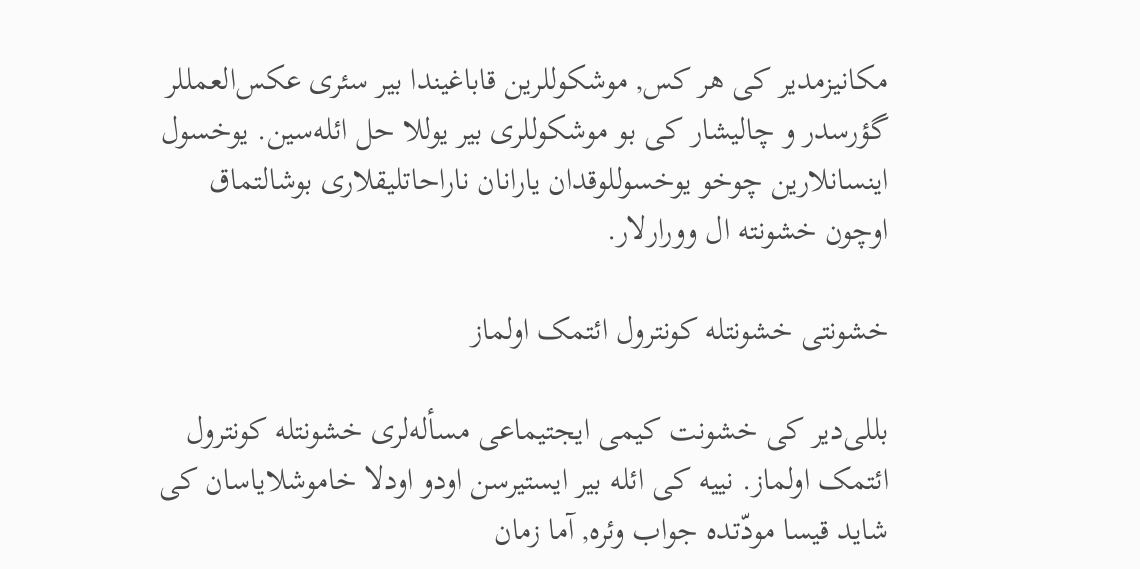مکانیزمدیر کی هر کس, موشکوللرین قاباغیندا بیر سئری عکس‌العمللر گؤرسدر و چالیشار کی بو موشکوللری بیر یوللا حل ائله‌سین. یوخسول اینسانلارین چوخو یوخسوللوقدان یارانان ناراحاتلیقلاری بوشالتماق اوچون خشونته ال وورارلار.

خشونتی خشونتله کونترول ائتمک اولماز

بللی‌دیر کی خشونت کیمی ایجتیماعی مسأله‌لری خشونتله کونترول ائتمک اولماز. نییه کی ائله بیر ایستیرسن اودو اودلا خاموشلایاسان کی شاید قیسا مودّتده جواب وئره, آما زمان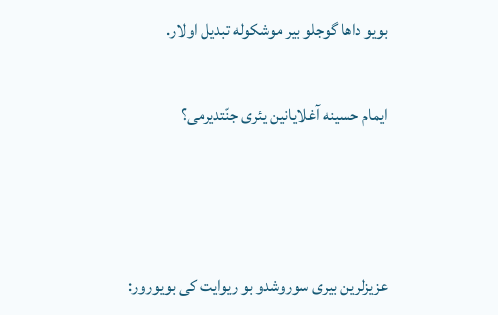بویو داها گوجلو بیر موشکوله تبدیل اولار.

ایمام حسینه آغلایانین یئری جنّتدیرمی؟



عزیزلرین بیری سوروشدو بو ریوایت کی بویورور: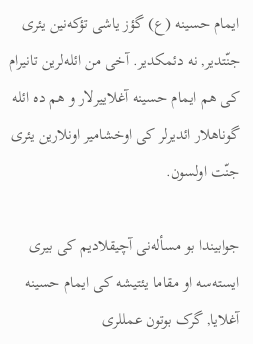ایمام حسینه (ع) گؤز یاشی تؤکه‌نین یئری جنّتدیر, نه دئمکدیر. آخی من ائله‌لرین تانیرام کی هم ایمام حسینه آغلاییرلار و هم ده ائله گوناهلار ائدیرلر کی اوخشامیر اونلارین یئری جنّت اولسون.

جوابیندا بو مسأله‌نی آچیقلادیم کی بیری ایسته‌سه او مقاما یئتیشه کی ایمام حسینه آغلایا, گرک بوتون عمللری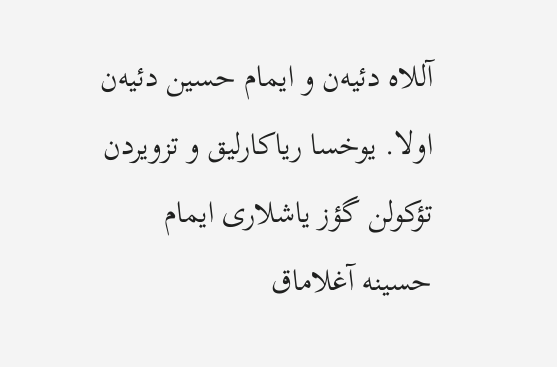آللاه دئیه‌ن و ایمام حسین دئیه‌ن اولا. یوخسا ریاکارلیق و تزویردن تؤکولن گؤز یاشلاری ایمام حسینه آغلاماق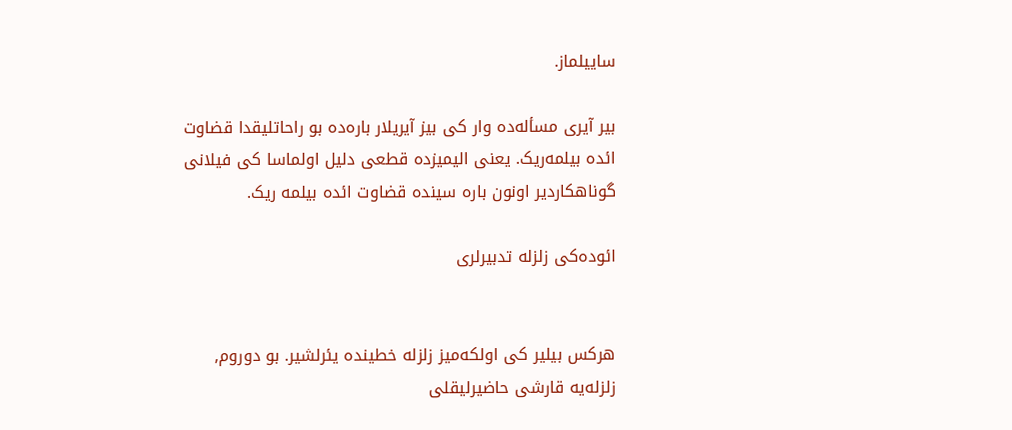ساییلماز.

بیر آیری مسأله‌ده وار کی بیز آیریلار باره‌ده بو راحاتلیقدا قضاوت ائده بیلمه‌ریک. یعنی الیمیزده قطعی دلیل اولماسا کی فیلانی گوناهکاردیر اونون باره سینده قضاوت ائده بیلمه ریک.

ائوده‌کی زلزله تدبیرلری


هرکس بیلیر کی اولکه‌میز زلزله خطینده یئرلشیر. بو دوروم, زلزله‌یه قارشی حاضیرلیقلی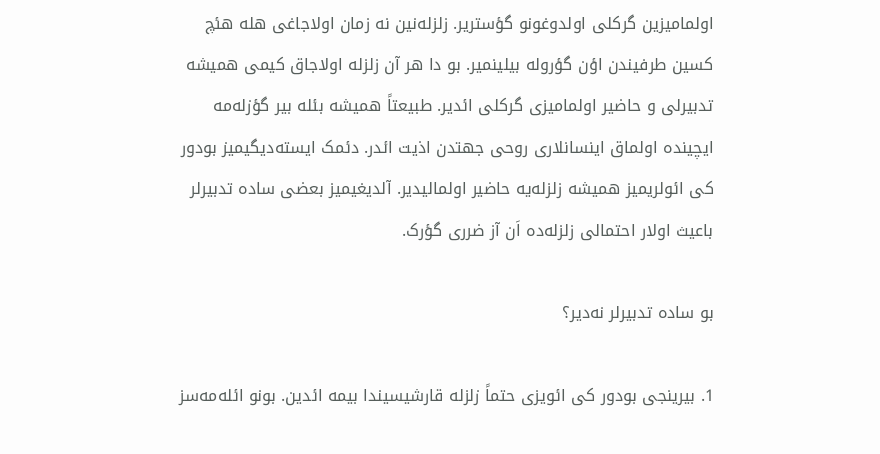اولمامیزین گرکلی اولدوغونو گؤستریر. زلزله‌نین نه زمان اولاجاغی هله هئچ کسین طرفیندن اؤن گؤروله بیلینمیر. بو دا هر آن زلزله اولاجاق کیمی همیشه تدبیرلی و حاضیر اولمامیزی گرکلی ائدیر. طبیعتاً همیشه بئله بیر گؤزله‌مه ایچینده اولماق اینسانلاری روحی جهتدن اذیت ائدر. دئمک ایسته‌دیگیمیز بودور کی ائولریمیز همیشه زلزله‌یه حاضیر اولمالیدیر. آلدیغیمیز بعضی ساده تدبیرلر باعیث اولار احتمالی زلزله‌ده اَن آز ضرری گؤرک.

بو ساده تدبیرلر نه‌دیر؟

1. بیرینجی بودور کی ائویزی حتماً زلزله قارشیسیندا بیمه ائدین. بونو ائله‌مه‌سز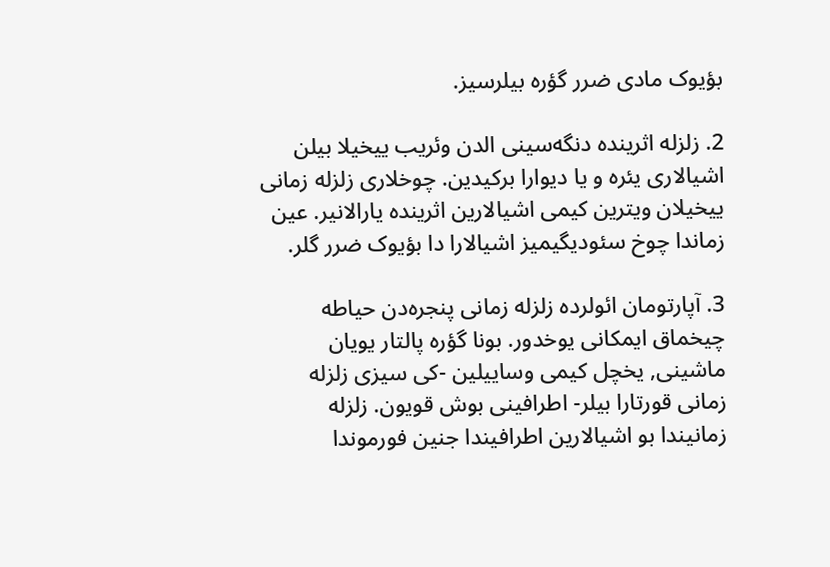بؤیوک مادی ضرر گؤره بیلرسیز.

2. زلزله‌ اثرینده دنگه‌سینی الدن وئریب ییخیلا بیلن اشیالاری یئره و یا دیوارا برکیدین. چوخلاری زلزله زمانی ییخیلان ویترین کیمی اشیالارین اثرینده یارالانیر. عین زماندا چوخ سئودیگیمیز اشیالارا دا بؤیوک ضرر گلر.

3. آپارتومان ائولرده زلزله زمانی پنجره‌دن حیاطه چیخماق ایمکانی یوخدور. بونا گؤره پالتار یویان ماشینی, یخچل کیمی وساییلین -کی سیزی زلزله زمانی قورتارا بیلر- اطرافینی بوش قویون. زلزله زمانیندا بو اشیالارین اطرافیندا جنین فورموندا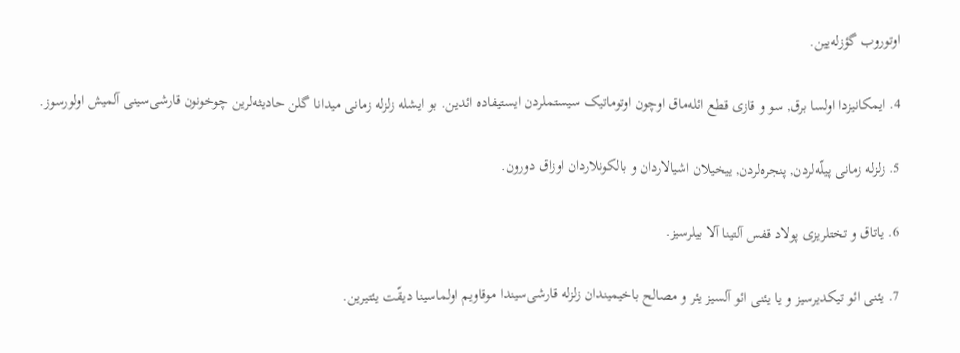اوتوروب گؤزله‌یین.

4. ایمکانیزدا اولسا برق, سو و قازی قطع ائله‌ماق اوچون اوتوماتیک سیستملردن ایستیفاده ائدین. بو ایشله زلزله زمانی میدانا گلن حادیثه‌لرین چوخونون قارشی‌سینی آلمیش اولورسوز.

5. زلزله زمانی پیلّه‌لردن, پنجره‌لردن, ییخیلان اشیالاردان و بالکونلاردان اوزاق دورون.

6. یاتاق و تختلریزی پولاد قفس آلتینا آلا بیلرسیز.

7. یئنی ائو تیکدیرسیز و یا یئنی ائو آلسیز یئر و مصالح باخیمیندان زلزله قارشی‌سیندا موقاویم اولماسینا دیقّت یئتیرین.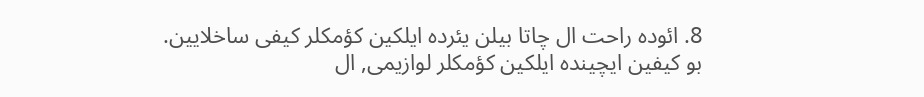8. ائوده راحت ال چاتا بیلن یئرده ایلکین کؤمکلر کیفی ساخلایین. بو کیفین ایچینده ایلکین کؤمکلر لوازیمی, ال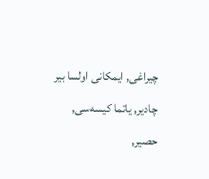چیراغی, ایمکانی اولسا بیر چادیر, یاتما کیسه‌سی, حصیر,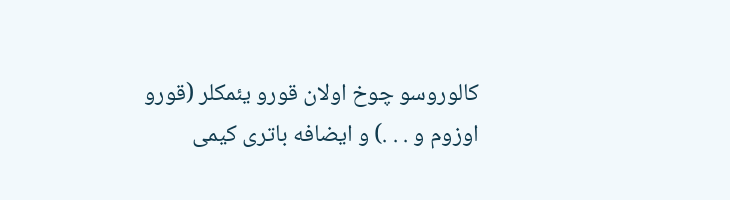کالوروسو چوخ اولان قورو یئمکلر (قورو اوزوم و . . .) و ایضافه باتری کیمی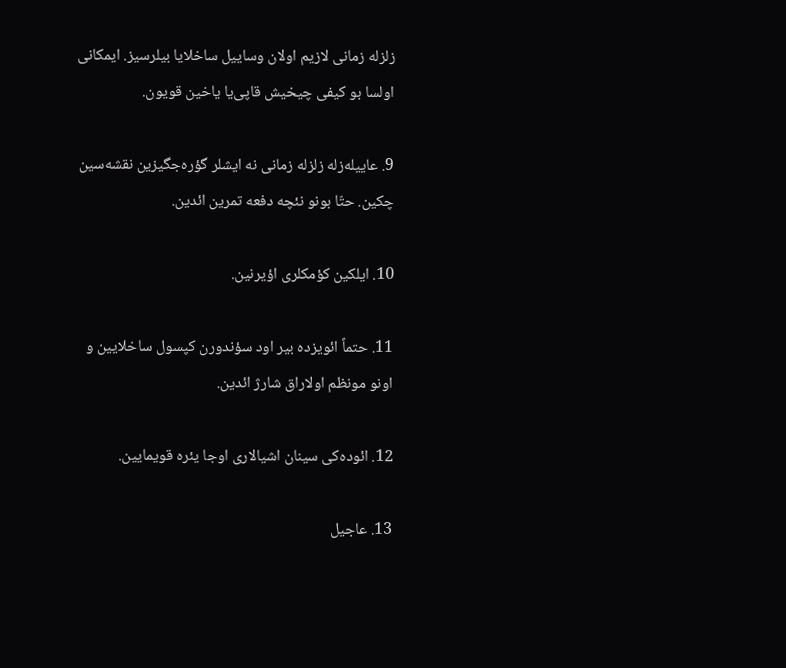زلزله زمانی لازیم اولان وساییل ساخلایا بیلرسیز. ایمکانی اولسا بو کیفی چیخیش قاپی‌یا یاخین قویون.

9. عاییله‌زله زلزله زمانی نه ایشلر گؤره‌جگیزین نقشه‌سین چکین. حتّا بونو نئچه دفعه تمرین ائدین.

10. ایلکین کؤمکلری اؤیرنین.

11. حتماً ائویزده بیر اود سؤندورن کپسول ساخلایین و اونو مونظم اولاراق شارژ ائدین.

12. ائوده‌کی سینان اشیالاری اوجا یئره قویمایین.

13. عاجیل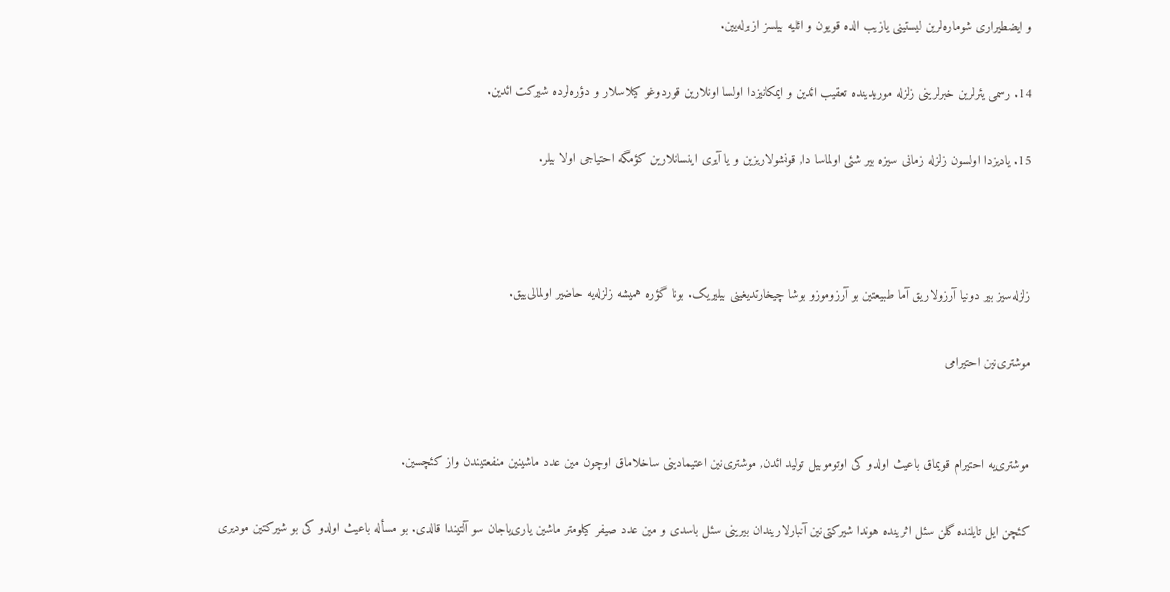و ایضطیراری شوماره‌لرین لیستینی یازیب الده قویون و ائلیه بیلسز ازبرله‌یین.

14. رسمی یئرلرین خبرلرینی زلزله موریدینده تعقیب ائدین و ایمکانیزدا اولسا اونلارین قوردوغو کیلاسلار و دؤره‌لرده شیرکت ائدین.

15. یادیزدا اولسون زلزله زمانی سیزه بیر شئی اولماسا دا, قونشولاریزین و یا آیری اینسانلارین کؤمگه احتیاجی اولا بیلر.



زلزله‌سیز بیر دونیا آرزولاریق آما طبیعتین بو آرزوموزو بوشا چیخارتدیغینی بیلیریک. بونا گؤره همیشه زلزله‌یه حاضیر اولمالی‌ییق.

موشتری‌نین احتیرامی


موشتری‌یه احتیرام قویماق باعیث اولدو کی اوتوموبیل تولید ائدن, موشتری‌نین اعتیمادینی ساخلاماق اوچون مین عدد ماشینین منفعتیندن واز کئچسین.

کئچن ایل تایلنده گلن سئل اثرینده هوندا شیرکتی‌نین آنبارلاریندان بیرینی سئل باسدی و مین عدد صیفر کیلومتر ماشین یاری‌یاجان سو آلتیندا قالدی. بو مسأله باعیث اولدو کی بو شیرکتین مودیری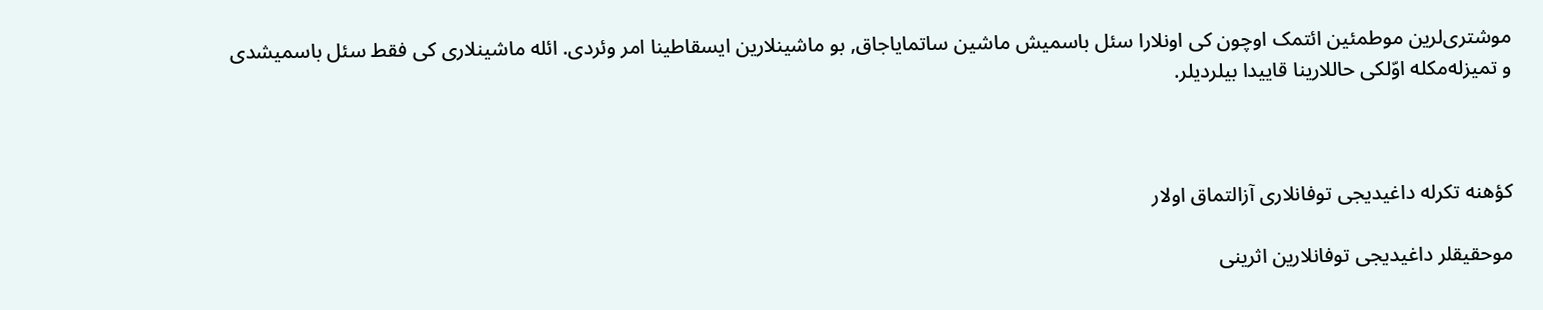موشتری‌لرین موطمئین ائتمک اوچون کی اونلارا سئل باسمیش ماشین ساتمایاجاق, بو ماشینلارین ایسقاطینا امر وئردی. ائله ماشینلاری کی فقط سئل باسمیشدی و تمیزله‌مکله اوّلکی حاللارینا قاییدا بیلردیلر.



کؤهنه تکرله داغیدیجی توفانلاری آزالتماق اولار

موحقیقلر داغیدیجی توفانلارین اثرینی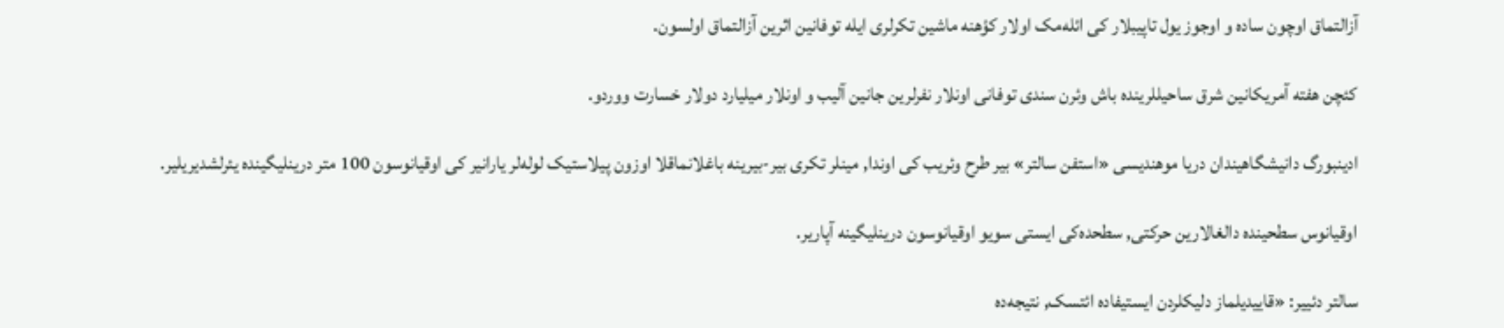آزالتماق اوچون ساده و اوجوز یول تاپیبلار کی ائله‌مک اولار کؤهنه ماشین تکرلری ‌ایله توفانین اثرین آزالتماق اولسون.

کئچن هفته آمریکانین شرق ساحیللرینده باش وئرن سندی توفانی اونلار نفرلرین جانین آلیب و اونلار میلیارد دولار خسارت ووردو.

ادینبورگ دانیشگاهیندان دریا موهندیسی «استفن سالتر» بیر طرح وئریب کی اوندا, مینلر تکری بیر-بیرینه باغلانماقلا اوزون پیلاستیک لوله‌لر یارانیر کی اوقیانوسون 100 متر درینلیگینده یئرلشدیریلیر.

اوقیانوس سطحینده دالغالارین حرکتی, سطحده‌کی ایستی سویو اوقیانوسون درینلیگینه آپاریر.

سالتر دئییر: «قاییدیلماز دلیکلردن ایستیفاده ائتسک, نتیجه‌ده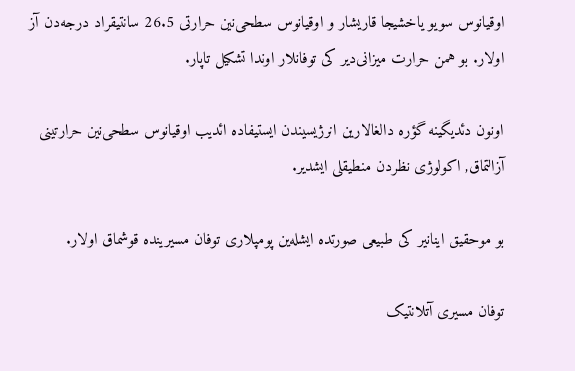اوقیانوس سویو یاخشیجا قاریشار و اوقیانوس سطحی‌نین حرارتی 26.5 سانتیقراد درجه‌دن آز اولار. بو همن حرارت میزانی‌دیر کی توفانلار اوندا تشکیل تاپار.

اونون دئدیگینه گؤره دالغالارین انرژیسیندن ایستیفاده ائدیب اوقیانوس سطحی‌نین حرارتینی آزالتماق, اکولوژی نظردن منطیقلی ایشدیر.

بو موحقیق اینانیر کی طبیعی صورتده ایشله‌ین پومپلاری توفان مسیرینده قوشماق اولار.

توفان مسیری آتلانتیک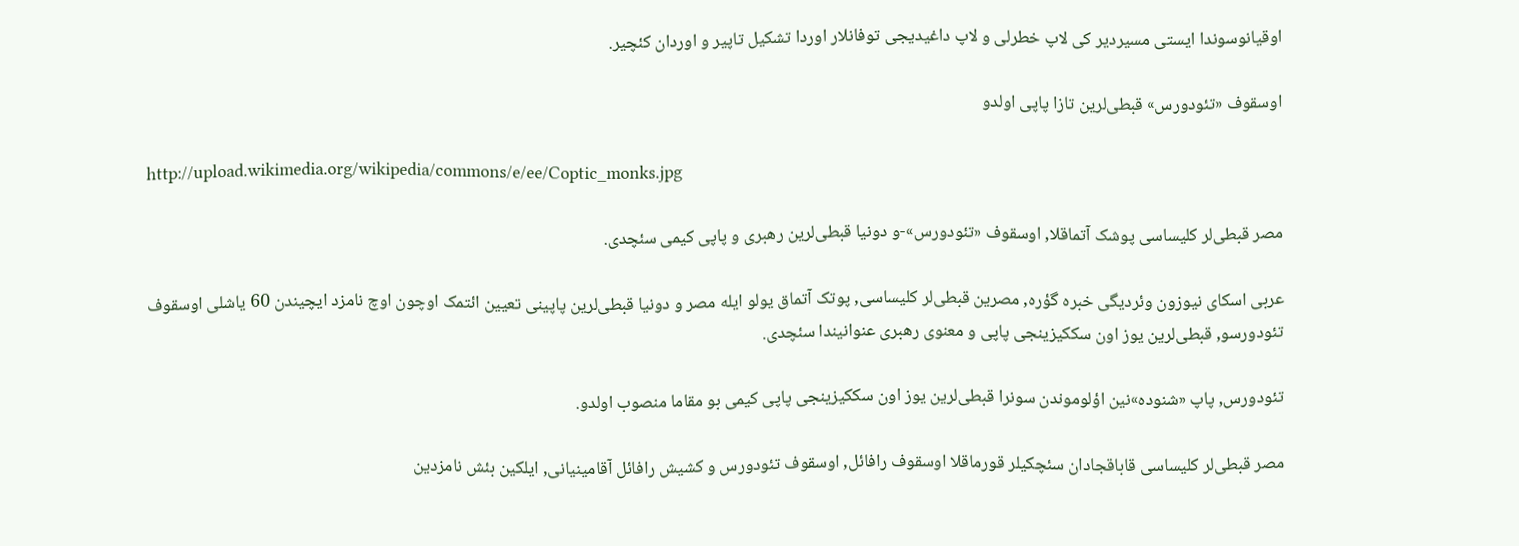اوقیانوسوندا ایستی مسیردیر کی لاپ خطرلی و لاپ داغیدیجی توفانلار اوردا تشکیل تاپیر و اوردان کئچیر.

اوسقوف «تئودورس» قبطی‌لرین تازا پاپی اولدو

http://upload.wikimedia.org/wikipedia/commons/e/ee/Coptic_monks.jpg

مصر قبطی‌لر کلیساسی پوشک آتماقلا, اوسقوف «تئودورس»-و دونیا قبطی‌لرین رهبری و پاپی کیمی سئچدی.

عربی اسکای نیوزون وئردیگی خبره گؤره, مصرین قبطی‌لر کلیساسی, پوتک آتماق یولو ایله مصر و دونیا قبطی‌لرین پاپینی تعیین ائتمک اوچون اوچ نامزد ایچیندن 60 یاشلی اوسقوف تئودورسو, قبطی‌لرین یوز اون سککیزینجی پاپی و معنوی رهبری عنوانیندا سئچدی.

تئودورس, پاپ «شنوده»نین اؤلوموندن سونرا قبطی‌لرین یوز اون سککیزینجی پاپی کیمی بو مقاما منصوب اولدو.

مصر قبطی‌لر کلیساسی قاباقجادان سئچکیلر قورماقلا اوسقوف رافائل, اوسقوف تئودورس و کشیش رافائل آقامینیانی, ایلکین بئش نامزدین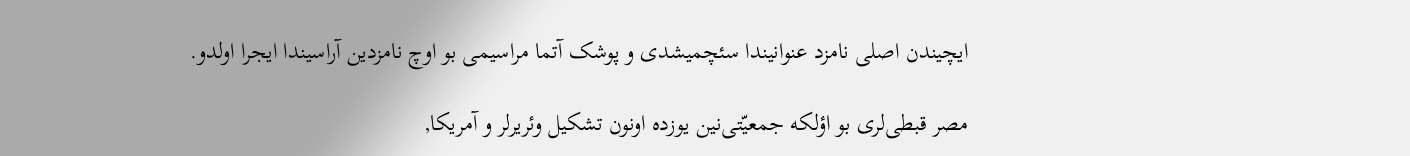ایچیندن اصلی نامزد عنوانیندا سئچمیشدی و پوشک آتما مراسیمی بو اوچ نامزدین آراسیندا ایجرا اولدو.

مصر قبطی‌لری بو اؤلکه جمعیّتی‌نین یوزده اونون تشکیل وئریرلر و آمریکا,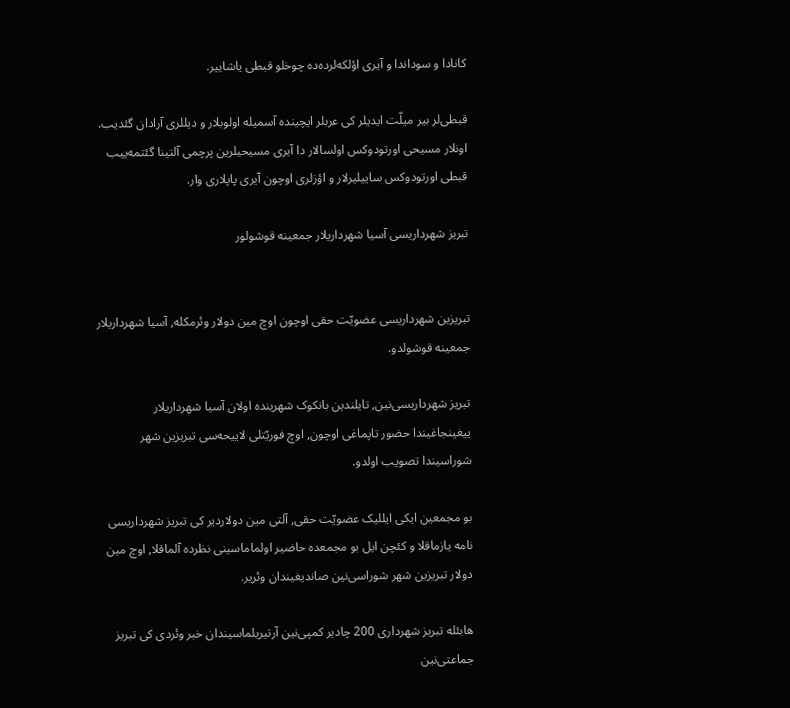کانادا و سوداندا و آیری اؤلکه‌لرده‌ده چوخلو قبطی یاشاییر.

قبطی‌لر بیر میلّت ایدیلر کی عربلر ایچینده آسمیله اولوبلار و دیللری آرادان گئدیب. اونلار مسیحی اورتودوکس اولسالار دا آیری مسیحیلرین پرچمی آلتینا گئتمه‌ییب قبطی اورتودوکس ساییلیرلار و اؤزلری اوچون آیری پاپلاری وار.

تبریز شهرداریسی آسیا شهرداریلار جمعینه قوشولور


تبریزین شهرداریسی عضویّت حقی اوچون اوچ مین دولار وئرمکله, آسیا شهرداریلار جمعینه قوشولدو.

تبریز شهرداریسی‌نین, تایلندین بانکوک شهرینده اولان آسیا شهرداریلار ییغینجاغیندا حضور تاپماغی اوچون, اوچ فوریّتلی لاییحه‌سی تبریزین شهر شوراسیندا تصویب اولدو.

بو مجمعین ایکی ایللیک عضویّت حقی, آلتی مین دولاردیر کی تبریز شهرداریسی نامه یازماقلا و کئچن ایل بو مجمعده حاضیر اولماماسینی نظرده آلماقلا, اوچ مین دولار تبریزین شهر شوراسی‌نین صاندیغیندان وئریر.

هابئله تبریز شهرداری 200 چادیر کمپی‌نین آرتیریلماسیندان خبر وئردی کی تبریز جماعتی‌نین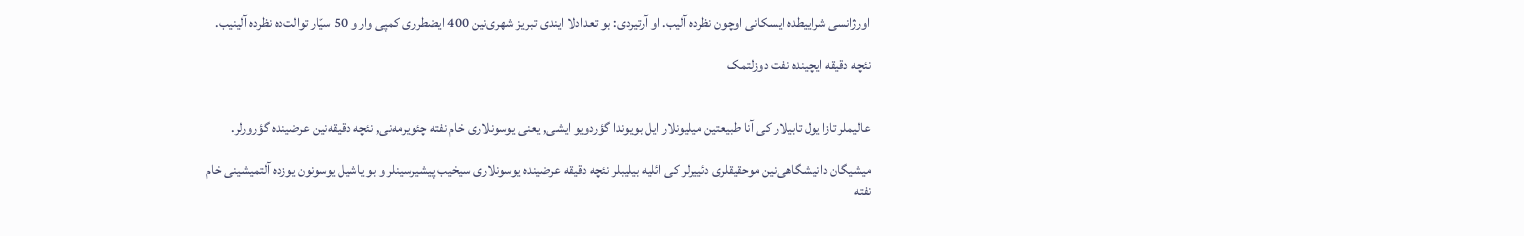اورژانسی شراییطده ایسکانی اوچون نظرده آلیب. او آرتیردی: بو تعدادلا ایندی تبریز شهری‌نین 400 ایضطرری کمپی وار و 50 سیّار توالت‌ده نظرده آلینیب.

نئچه دقیقه ایچینده نفت دوزلتمک


عالیملر تازا یول تابیلار کی آنا طبیعتین میلیونلار ایل بویوندا گؤردویو ایشی, یعنی یوسونلاری خام نفته چئویرمه‌نی, نئچه دقیقه‌نین عرضینده گؤرورلر.

میشیگان دانیشگاهی‌نین موحقیقلری دئییرلر کی ائلیه بیلیبلر نئچه دقیقه عرضینده یوسونلاری سیخیب پیشیرسینلر و بو یاشیل یوسونون یوزده آلتمیشینی خام نفته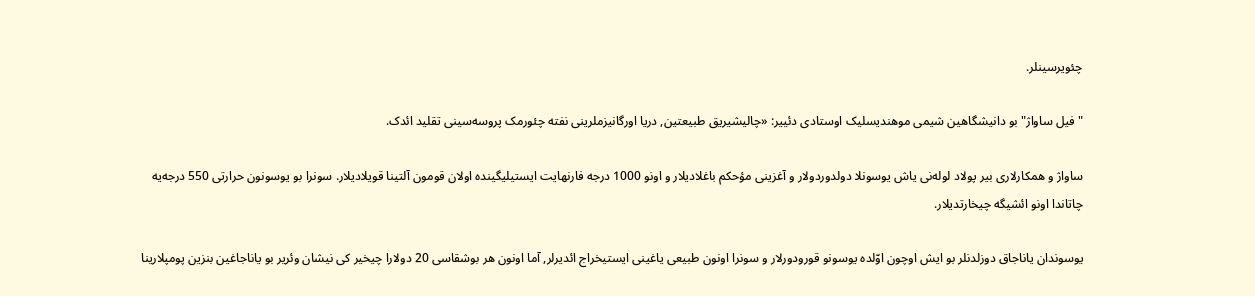چئویرسینلر.

"فیل ساواژ" بو دانیشگاهین شیمی موهندیسلیک اوستادی دئییر: «چالیشیریق طبیعتین, دریا اورگانیزملرینی نفته چئورمک پروسه‌سینی تقلید ائدک.

ساواژ و همکارلاری بیر پولاد لوله‌نی یاش یوسونلا دولدوردولار و آغزینی مؤحکم باغلادیلار و اونو 1000 درجه فارنهایت ایستیلیگینده اولان قومون آلتینا قویلادیلار. سونرا بو یوسونون حرارتی 550 درجه‌یه چاتاندا اونو ائشیگه چیخارتدیلار.

یوسوندان یاناجاق دوزلدنلر بو ایش اوچون اوّلده یوسونو قورودورلار و سونرا اونون طبیعی یاغینی ایستیخراج ائدیرلر, آما اونون هر بوشقاسی‌ 20 دولارا چیخیر کی نیشان وئریر بو یاناجاغین بنزین پومپلارینا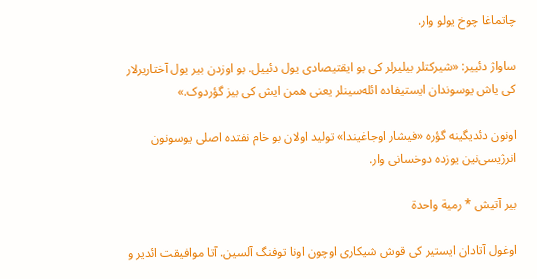چاتماغا چوخ یولو وار.

ساواژ دئییر: «شیرکتلر بیلیرلر کی بو ایقتیصادی یول دئییل. بو اوزدن بیر یول آختاریرلار کی یاش یوسوندان ایستیفاده ائله‌سینلر یعنی همن ایش کی بیز گؤردوک.»

اونون دئدیگینه گؤره «فیشار اوجاغیندا» تولید اولان بو خام نفتده اصلی یوسونون انرژیسی‌نین یوزده دوخسانی وار.

بیر آتیش * رمیة واحدة

اوغول آتادان ایستیر کی قوش شیکاری اوچون اونا توفنگ آلسین. آتا موافیقت ائدیر و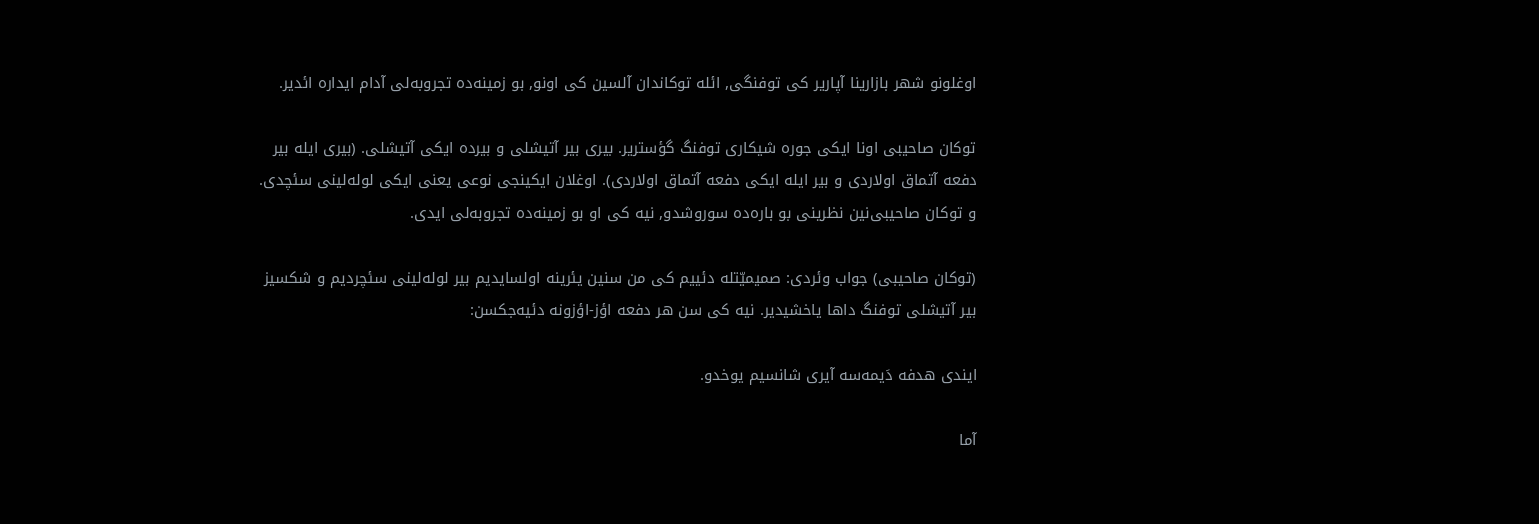اوغلونو شهر بازارینا آپاریر کی توفنگی, ائله توکاندان آلسین کی اونو, بو زمینه‌ده تجروبه‌لی آدام ایداره ائدیر.

توکان صاحیبی اونا ایکی جوره شیکاری توفنگ گؤستریر. بیری بیر آتیشلی و بیر‌ده ایکی آتیشلی. (بیری ایله بیر دفعه آتماق اولاردی و بیر ایله ایکی دفعه آتماق اولاردی). اوغلان ایکینجی نوعی یعنی ایکی لوله‌لینی سئچدی. و توکان صاحیبی‌نین نظرینی بو باره‌ده سوروشدو, نیه کی او بو زمینه‌ده تجروبه‌لی ایدی.

(توکان صاحیبی) جواب وئردی: صمیمیّتله دئییم کی من سنین یئرینه اولسایدیم بیر لوله‌لینی سئچردیم و شکسیز بیر آتیشلی توفنگ داها یاخشیدیر. نیه کی سن هر دفعه اؤز-اؤزونه دئیه‌جکسن:

ایندی هدفه دَیمه‌سه آیری شانسیم یوخدو.

آما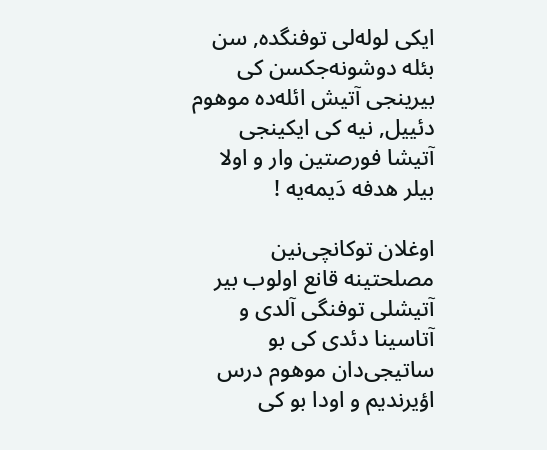ایکی لوله‌لی توفنگده, سن بئله دوشونه‌جکسن کی بیرینجی آتیش ائله‌ده موهوم دئییل, نیه کی ایکینجی آتیشا فورصتین وار و اولا بیلر هدفه دَیمه‌یه !

اوغلان توکانچی‌نین مصلحتینه قانع اولوب بیر آتیشلی توفنگی آلدی و آتاسینا دئدی کی بو ساتیجی‌دان موهوم درس اؤیرندیم و اودا بو کی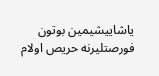یاشاییشیمین بوتون فورصتلیرنه حریص اولام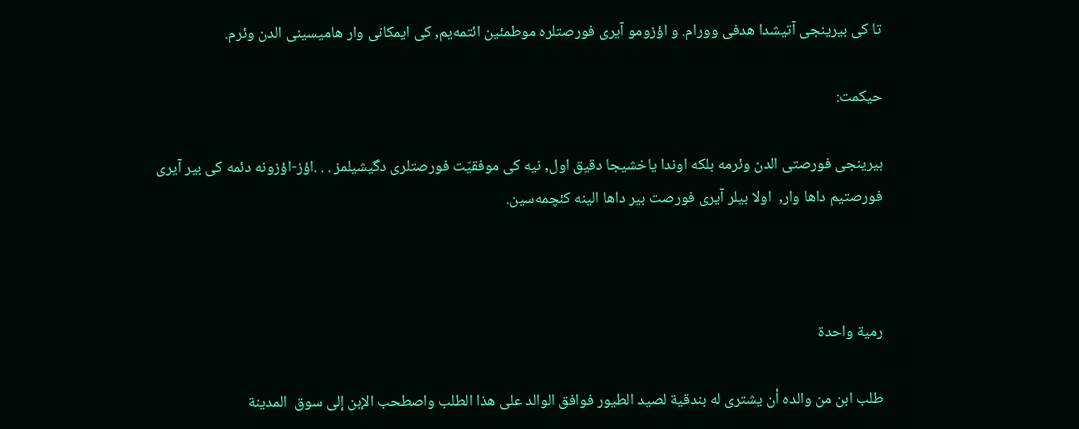تا کی بیرینجی آتیشدا هدفی وورام. و اؤزومو آیری فورصتلره موطمئین ائتمه‌یم, کی ایمکانی وار هامیسینی الدن وئرم.

حیکمت:

بیرینجی فورصتی الدن وئرمه بلکه اوندا یاخشیجا دقیق اول, نیه کی موفقیّت فورصتلری دگیشیلمز . . .اؤز-اؤزونه دئمه کی بیر آیری فورصتیم داها وار,  اولا بیلر آیری فورصت بیر داها الینه کئچمه‌سین.



رمیة واحدة

طلب ابن من والده أن یشتری له بندقیة لصید الطیور فوافق الوالد على هذا الطلب واصطحب الإبن إلى سوق  المدینة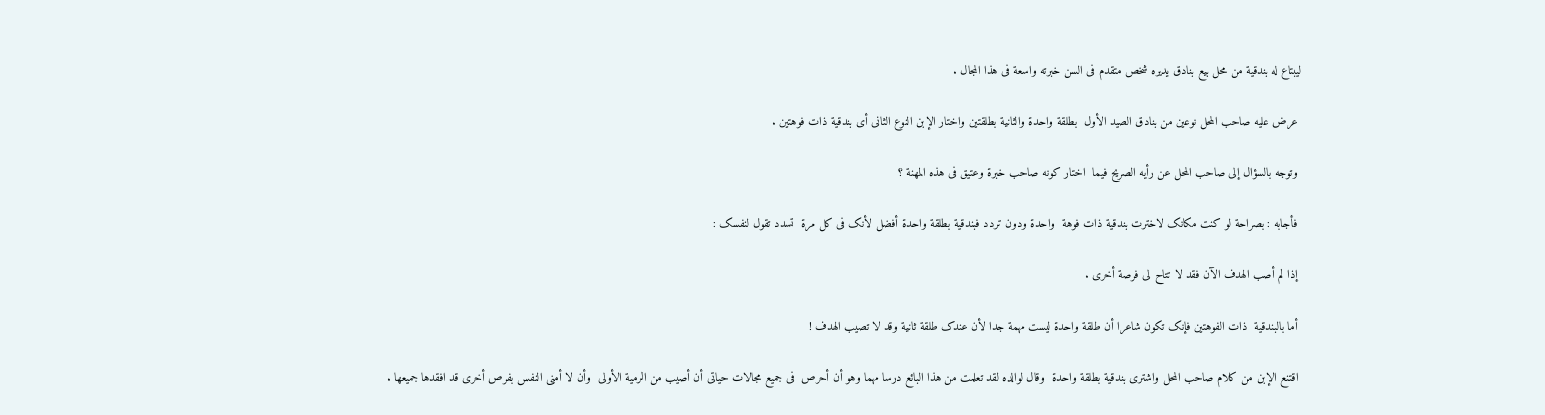لیبتاع له بندقیة من محل بیع بنادق یدیره شخص متقدم فی السن خبرته واسعة فی هذا المجال .

 عرض علیه صاحب المحل نوعین من بنادق الصید الأول  بطلقة واحدة والثانیة بطلقتین واختار الإبن النوع الثانی أی بندقیة ذات فوهتین .

 وتوجه بالسؤال إلى صاحب المحل عن رأیه الصریح فیما  اختار کونه صاحب خبرة وعتیق فی هذه المهنة ؟

 فأجابه : بصراحة لو کنت مکانک لاخترت بندقیة ذات فوهة  واحدة ودون تردد فبندقیة بطلقة واحدة أفضل لأنک فی کل مرة  تسدد تقول لنفسک :

 إذا لم أصب الهدف الآن فقد لا تتاح لی فرصة أخرى .

 أما بالبندقیة  ذات الفوهتین فإنک تکون شاعرا أن طلقة واحدة لیست مهمة جدا لأن عندک طلقة ثانیة وقد لا تصیب الهدف !

 اقتنع الإبن من کلام صاحب المحل واشترى بندقیة بطلقة واحدة  وقال لوالده لقد تعلمت من هذا البائع درسا مهما وهو أن أحرص  فی جمیع مجالات حیاتی أن أصیب من الرمیة الأولى  وأن لا أمنی النفس بفرص أخرى قد افقدها جمیعها .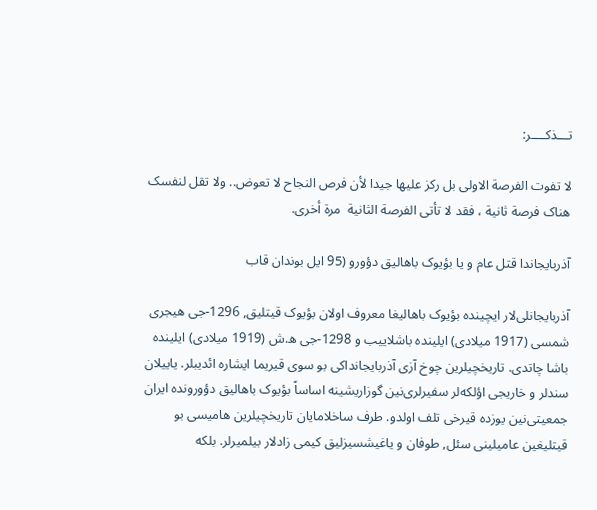تـــذکــــر:

لا تفوت الفرصة الاولى بل رکز علیها جیدا لأن فرص النجاح لا تعوض.. ولا تقل لنفسک هناک فرصة ثانیة ، فقد لا تأتی الفرصة الثانیة  مرة أخرى.

آذربایجاندا قتل عام و یا بؤیوک باهالیق دؤورو (95 ایل بوندان قاب

آذربایجانلی‌لار ایچینده بؤیوک باهالیغا معروف اولان بؤیوک قیتلیق, 1296-جی هیجری شمسی (1917 میلادی) ایلینده باشلاییب و 1298-جی ه.ش (1919 میلادی) ایلینده باشا چاتدی. تاریخچیلرین چوخ آزی آذربایجانداکی بو سوی قیریما ایشاره ائدیبلر. یاییلان سندلر و خاریجی اؤلکه‌لر سفیرلری‌نین گوزاریشینه اساساً بؤیوک باهالیق دؤورونده ایران جمعیتی‌نین یوزده قیرخی تلف اولدو. طرف ساخلامایان تاریخچیلرین هامیسی بو قیتلیغین عامیلینی سئل, طوفان و یاغیشسیزلیق کیمی زادلار بیلمیرلر. بلکه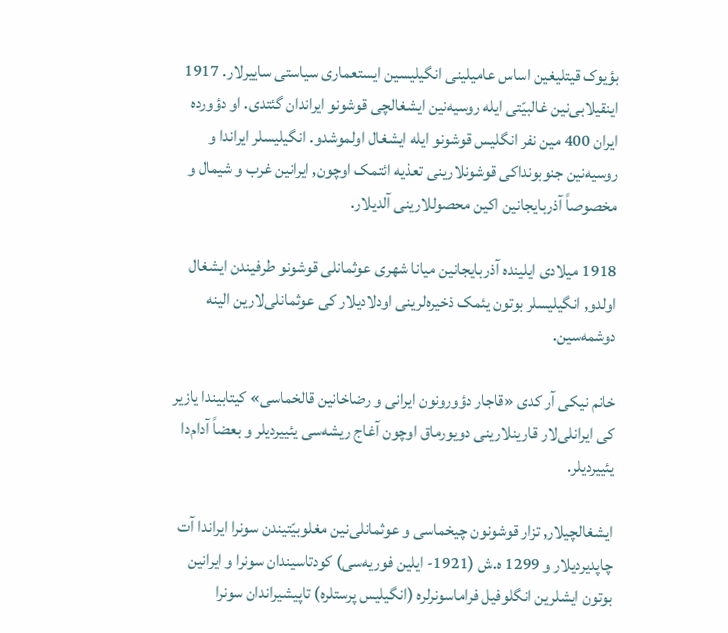بؤیوک قیتلیغین اساس عامیلینی انگیلیسین ایستعماری سیاستی ساییرلار. 1917 اینقیلابی‌نین غالبیّتی ایله روسیه‌نین ایشغالچی قوشونو ایراندان گئتدی. او دؤورده ایران 400 مین نفر انگلیس قوشونو ایله ایشغال اولموشدو. انگیلیسلر ایراندا و روسیه‌نین جنوبونداکی قوشونلارینی تعذیه ائتمک اوچون, ایرانین غرب و شیمال و مخصوصاً آذربایجانین اکین محصوللارینی آلدیلار.

1918 میلادی ایلینده آذربایجانین میانا شهری عوثمانلی قوشونو طرفیندن ایشغال اولدو, انگیلیسلر بوتون یئمک ذخیره‌لرینی اودلادیلار کی عوثمانلی‌لارین الینه دوشمه‌سین.

خانم نیکی آر کدی «قاجار دؤورونون ایرانی و رضاخانین قالخماسی» کیتابیندا یازیر کی ایرانلی‌لار قارینلارینی دویورماق اوچون آغاج ریشه‌سی یئییردیلر و بعضاً آدام‌دا یئییردیلر.

ایشغالچیلار, تزار قوشونون چیخماسی و عوثمانلی‌نین مغلوبیّتیندن سونرا ایراندا آت چاپدیردیلار و 1299 ه.ش (1921- ایلین فوریه‌سی) کودتاسیندان سونرا و ایرانین بوتون ایشلرین انگلوفیل فراماسونرلره (انگیلیس پرستلره) تاپیشیراندان سونرا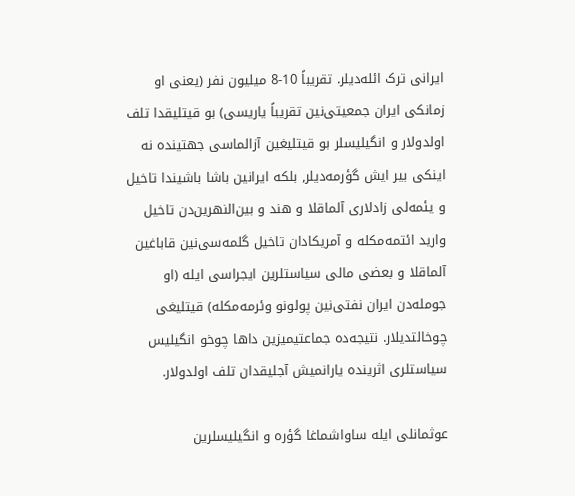ایرانی ترک ائله‌دیلر. تقریباً 10-8 میلیون نفر (یعنی او زمانکی ایران جمعیتی‌نین تقریباً یاریسی) بو قیتلیقدا تلف اولدولار و انگیلیسلر بو قیتلیغین آزالماسی جهتینده نه اینکی بیر ایش گؤرمه‌دیلر, بلکه ایرانین باشا باشیندا تاخیل و یئمه‌لی زادلاری آلماقلا و هند و بین‌النهرین‌دن تاخیل وارید ائتمه‌مکله و آمریکادان تاخیل گلمه‌سی‌نین قاباغین آلماقلا و بعضی مالی سیاستلرین ایجراسی ایله (او جومله‌دن ایران نفتی‌نین پولونو وئرمه‌مکله) قیتلیغی چوخالتدیلار. نتیجه‌ده جماعتیمیزین داها چوخو انگیلیس سیاستلری اثرینده یارانمیش آجلیقدان تلف اولدولار.

عوثمانلی ایله ساواشماغا گؤره و انگیلیسلرین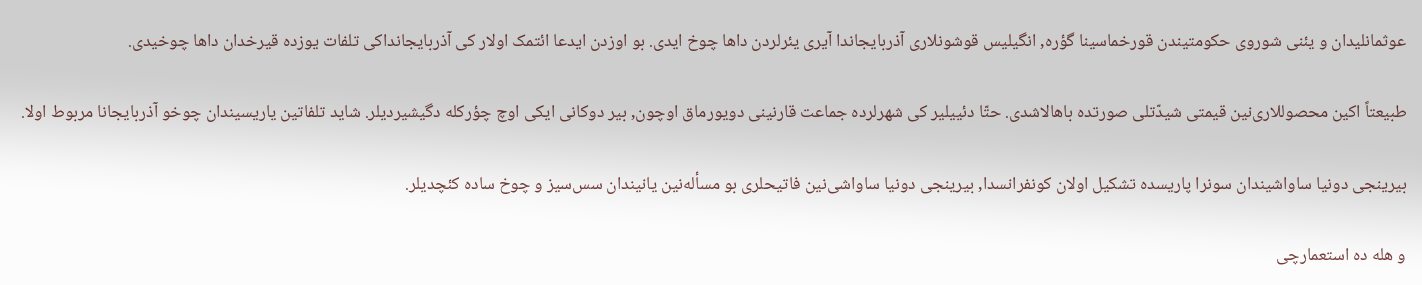عوثمانلیدان و یئنی شوروی حکومتیندن قورخماسینا گؤره, انگیلیس قوشونلاری آذربایجاندا آیری یئرلردن داها چوخ ایدی. بو اوزدن ایدعا ائتمک اولار کی آذربایجانداکی تلفات یوزده قیرخدان داها چوخیدی.

طبیعتاً اکین محصوللاری‌نین قیمتی شیدّتلی صورتده باهالاشدی. حتّا دئییلیر کی شهرلرده جماعت قارنینی دویورماق اوچون, بیر دوکانی ایکی اوچ چؤرکله دگیشیردیلر. شاید تلفاتین یاریسیندان چوخو آذربایجانا مربوط اولا.

بیرینجی دونیا ساواشیندان سونرا پاریسده تشکیل اولان کونفرانسدا, بیرینجی دونیا ساواشی‌نین فاتیحلری بو مسأله‌نین یانیندان سس‌سیز و چوخ ساده کئچدیلر.

و هله ده استعمارچی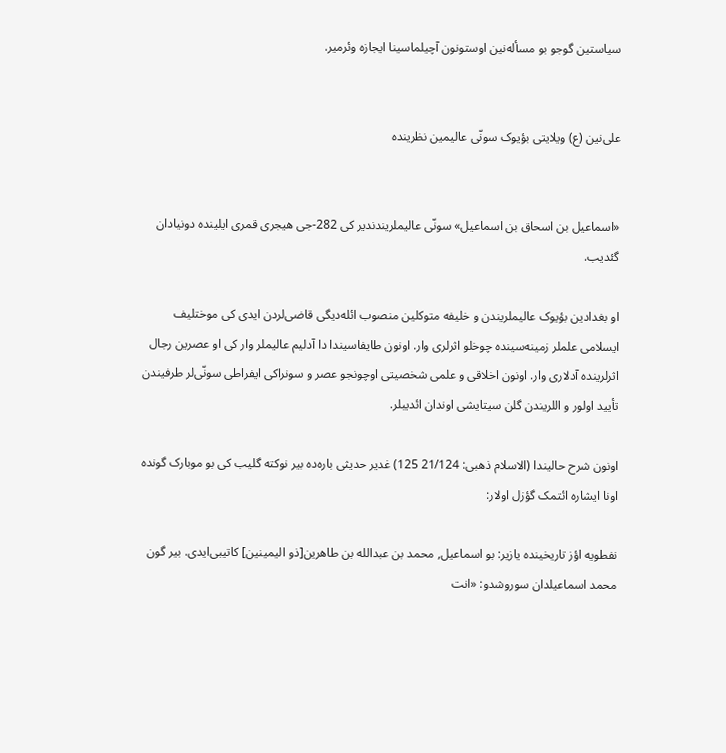سیاستین گوجو بو مسأله‌نین اوستونون آچیلماسینا ایجازه وئرمیر.


علی‌نین (ع) ویلایتی بؤیوک سونّی عالیمین نظرینده


«اسماعیل بن اسحاق بن اسماعیل» سونّی عالیملریندندیر کی 282-جی هیجری قمری ایلینده دونیادان گئدیب.

او بغدادین بؤیوک عالیملریندن و خلیفه متوکلین منصوب ائله‌دیگی قاضی‌لردن ایدی کی موختلیف ایسلامی علملر زمینه‌سینده چوخلو اثرلری وار. اونون طایفاسیندا دا آدلیم عالیملر وار کی او عصرین رجال اثرلرینده آدلاری وار. اونون اخلاقی و علمی شخصیتی اوچونجو عصر و سونراکی ایفراطی سونّی‌لر طرفیندن تأیید اولور و اللریندن گلن سیتایشی اوندان ائدیبلر.

اونون شرح حالیندا (الاسلام ذهبی: 21/124 125) غدیر حدیثی باره‌ده بیر نوکته گلیب کی بو موبارک گونده اونا ایشاره ائتمک گؤزل اولار:

نفطویه اؤز تاریخینده یازیر: بو اسماعیل, محمد بن عبدالله بن طاهرین[ذو الیمینین] کاتیبی‌ایدی. بیر گون محمد اسماعیلدان سوروشدو: «انت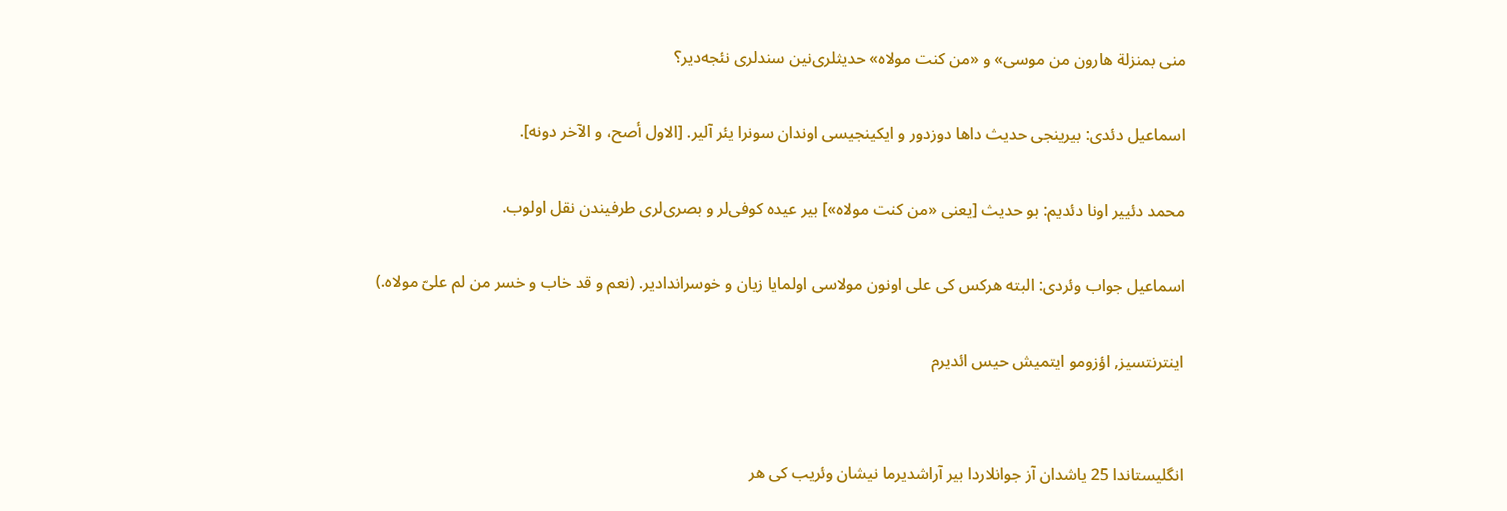منی بمنزلة هارون من موسی» و «من کنت مولاه» حدیثلری‌نین سندلری نئجه‌دیر؟

اسماعیل دئدی: بیرینجی حدیث داها دوزدور و ایکینجیسی اوندان سونرا یئر آلیر. [الاول أصح، و الآخر دونه].

محمد دئییر اونا دئدیم: بو حدیث [یعنی «من کنت مولاه»] بیر عیده کوفی‌لر و بصری‌لری طرفیندن نقل اولوب.

اسماعیل جواب وئردی: البته هرکس کی علی اونون مولاسی اولمایا زیان و خوسراندادیر. (نعم و قد خاب و خسر من لم علیّ مولاه.)

اینترنتسیز, اؤزومو ایتمیش حیس ائدیرم


انگلیستاندا 25 یاشدان آز جوانلاردا بیر آراشدیرما نیشان وئریب کی هر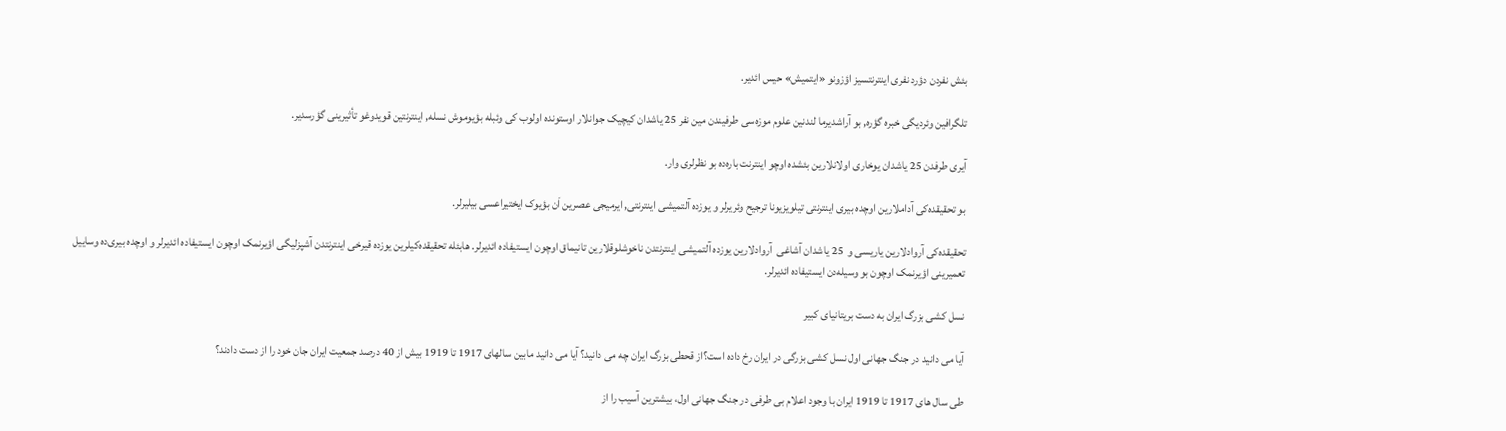بئش نفردن دؤرد نفری اینترنتسیز اؤزونو «ایتمیش» حیس ائدیر.

تلگرافین وئردیگی خبره گؤره, بو آراشدیرما لندنین علوم موزه‌سی طرفیندن مین نفر 25 یاشدان کیچیک جوانلار اوستونده اولوب کی وئبله بؤیوموش نسله, اینترنتین قویدوغو تأثیرینی گؤرسدیر.

آیری طرفدن 25 یاشدان یوخاری اولانلارین بئشده اوچو اینترنت باره‌ده بو نظرلری وار.

بو تحقیقده‌کی آداملارین اوچده بیری اینترنتی تیلویزیونا ترجیح وئریرلر و یوزده آلتمیشی اینترنتی, ایرمیجی عصرین اَن بؤیوک ایختیراعسی بیلیرلر.

تحقیقده‌کی آروادلارین یاریسی و  25 یاشدان آشاغی  آروادلارین یوزده آلتمیشی اینترنتدن ناخوشلوقلارین تانیماق اوچون ایستیفاده ائدیرلر. هابئله تحقیقده‌کیلرین یوزده قیرخی اینترنتدن آشپزلیگی اؤیرنمک اوچون ایستیفاده ائدیرلر و اوچده بیری‌ده وساییل تعمیرینی اؤیرنمک اوچون بو وسیله‌دن ایستیفاده ائدیرلر.

نسل کشی بزرگ ایران به دست بریتانیای کبیر

آیا می دانید در جنگ جهانی اول نسل کشی بزرگی در ایران رخ داده است؟از قحطی بزرگ ایران چه می دانید؟ آیا می دانید مابین سالهای 1917 تا 1919 بیش از 40 درصد جمعیت ایران جان خود را از دست دادند؟

طی سال های 1917 تا 1919 ایران با وجود اعلام بی طرفی در جنگ جهانی اول، بیشترین آسیب را از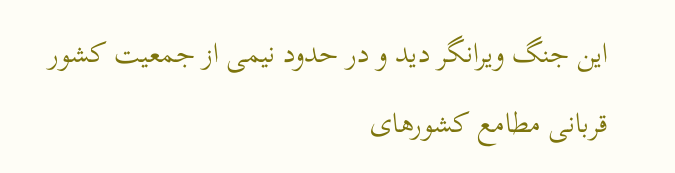این جنگ ویرانگر دید و در حدود نیمی از جمعیت کشور قربانی مطامع کشورهای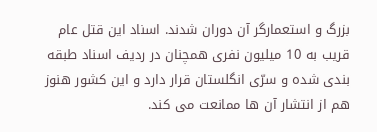بزرگ و استعمارگر آن دوران شدند. اسناد این قتل عام قریب به 10 میلیون نفری همچنان در ردیف اسناد طبقه بندی شده و سرّی انگلستان قرار دارد و این کشور هنوز هم از انتشار آن ها ممانعت می کند.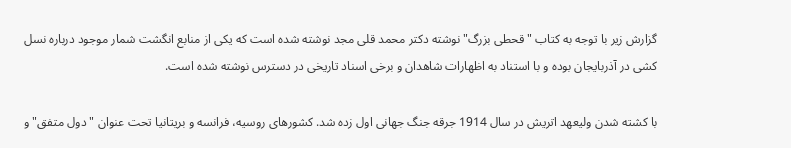گزارش زیر با توجه به کتاب "قحطی بزرگ" نوشته دکتر محمد قلی مجد نوشته شده است که یکی از منابع انگشت شمار موجود درباره نسل کشی در آذربایجان بوده و با استناد به اظهارات شاهدان و برخی اسناد تاریخی در دسترس نوشته شده است.

با کشته شدن ولیعهد اتریش در سال 1914 جرقه جنگ جهانی اول زده شد. کشورهای روسیه، فرانسه و بریتانیا تحت عنوان "دول متفق" و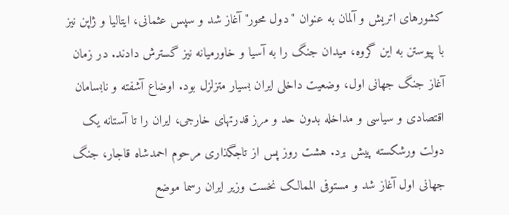کشورهای اتریش و آلمان به عنوان "دول محور" آغاز شد و سپس عثمانی، ایتالیا و ژاپن نیز با پیوستن به این گروه، میدان جنگ را به آسیا و خاورمیانه نیز گسترش دادند. در زمان آغاز جنگ جهانی اول، وضعیت داخلی ایران بسیار متزلزل بود. اوضاع آشفته و نابسامان اقتصادی و سیاسی و مداخله بدون حد و مرز قدرتهای خارجی، ایران را تا آستانه یک دولت ورشکسته پیش برد. هشت روز پس از تاجگذاری مرحوم احمدشاه قاجار، جنگ جهانی اول آغاز شد و مستوفی الممالک نخست وزیر ایران رسما موضع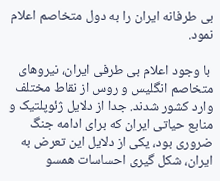بی طرفانه ایران را به دول متخاصم اعلام نمود.

 با وجود اعلام بی طرفی ایران، نیروهای متخاصم انگلیس و روس از نقاط مختلف وارد کشور شدند. جدا از دلایل ژئوپلتیک و منابع حیاتی ایران که برای ادامه جنگ ضروری بود، یکی از دلایل این تعرض به ایران، شکل گیری احساسات همسو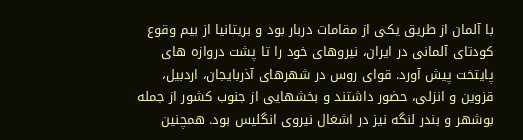با آلمان از طریق یکی از مقامات دربار بود و بریتانیا از بیم وقوع کودتای آلمانی در ایران، نیروهای خود را تا پشت دروازه های پایتخت پیش آورد. قوای روس در شهرهای آذربایجان، اردبیل، قزوین و انزلی، حضور داشتند و بخشهایی از جنوب کشور از جمله بوشهر و بندر لنگه نیز در اشغال نیروی انگلیس بود. همچنین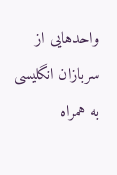واحدهایی از سربازان انگلیسی به همراه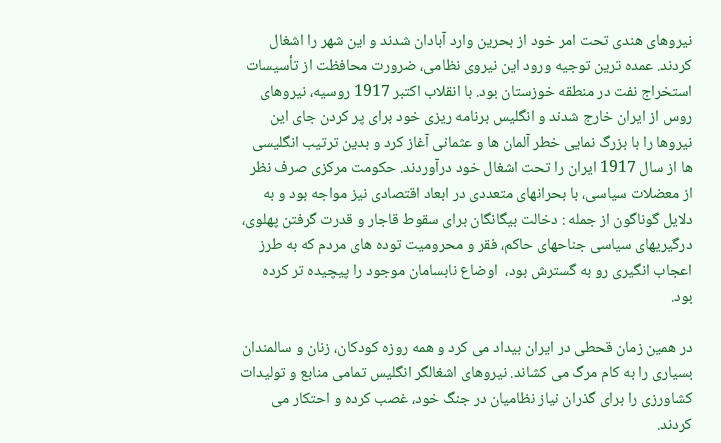نیروهای هندی تحت امر خود از بحرین وارد آبادان شدند و این شهر را اشغال کردند. عمده ترین توجیه ورود این نیروی نظامی، ضرورت محافظت از تأسیسات استخراج نفت در منطقه خوزستان بود. با انقلاب اکتبر 1917 روسیه، نیروهای روس از ایران خارج شدند و انگلیس برنامه ریزی خود برای پر کردن جای این نیروها را با بزرگ نمایی خطر آلمان ها و عثمانی آغاز کرد و بدین ترتیب انگلیسی ها از سال 1917 ایران را تحت اشغال خود درآوردند. حکومت مرکزی صرف نظر از معضلات سیاسی، با بحرانهای متعددی در ابعاد اقتصادی نیز مواجه بود و به دلایل گوناگون از جمله : دخالت بیگانگان برای سقوط قاجار و قدرت گرفتن پهلوی، درگیریهای سیاسی جناحهای حاکم، فقر و محرومیت توده های مردم که به طرز اعجاب انگیری رو به گسترش بود،  اوضاع نابسامان موجود را پیچیده تر کرده بود.

در همین زمان قحطی در ایران بیداد می کرد و همه روزه کودکان، زنان و سالمندان بسیاری را به کام مرگ می کشاند. نیروهای اشغالگر انگلیس تمامی منابع و تولیدات کشاورزی را برای گذران نیاز نظامیان در جنگ خود، غصب کرده و احتکار می کردند.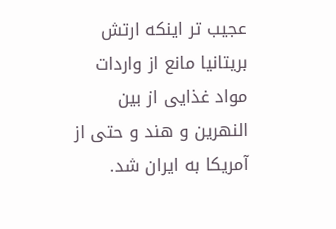عجیب تر اینکه ارتش بریتانیا مانع از واردات مواد غذایی از بین النهرین و هند و حتی از آمریکا به ایران شد.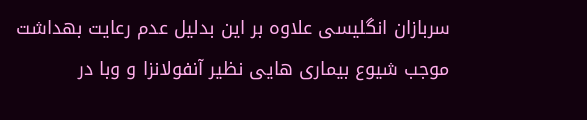سربازان انگلیسی علاوه بر این بدلیل عدم رعایت بهداشت موجب شیوع بیماری هایی نظیر آنفولانزا و وبا در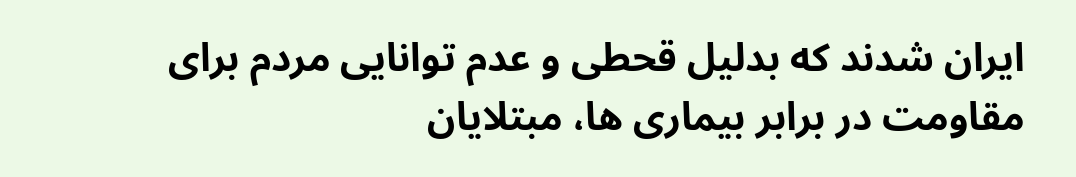ایران شدند که بدلیل قحطی و عدم توانایی مردم برای مقاومت در برابر بیماری ها، مبتلایان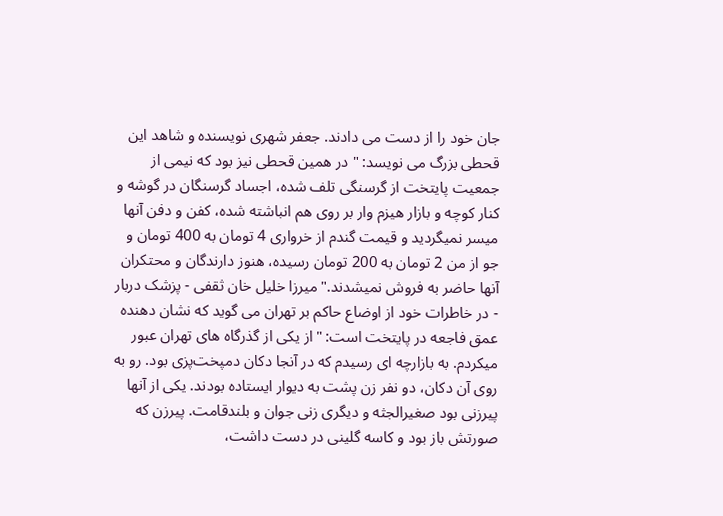جان خود را از دست می دادند. جعفر شهری نویسنده و شاهد این قحطی بزرگ می نویسد: "در همین قحطی نیز بود که نیمی از جمعیت پایتخت از گرسنگی تلف شده، اجساد گرسنگان در گوشه و کنار کوچه و بازار هیزم وار بر روی هم انباشته شده، کفن و دفن آنها میسر نمیگردید و قیمت گندم از خرواری 4 تومان به 400 تومان و جو از من 2 تومان به 200 تومان رسیده، هنوز دارندگان و محتکران آنها حاضر به فروش نمیشدند." میرزا خلیل خان ثقفی - پزشک دربار - در خاطرات خود از اوضاع حاکم بر تهران می گوید که نشان دهنده عمق فاجعه در پایتخت است: "از یکی از گذرگاه های تهران عبور میکردم. به بازارچه ای رسیدم که در آنجا دکان دمپخت‌پزی بود. رو به روی آن دکان، دو نفر زن پشت به دیوار ایستاده بودند. یکی از آنها پیرزنی بود صغیرالجثه و دیگری زنی جوان و بلندقامت. پیرزن که صورتش باز بود و کاسه گلینی در دست داشت،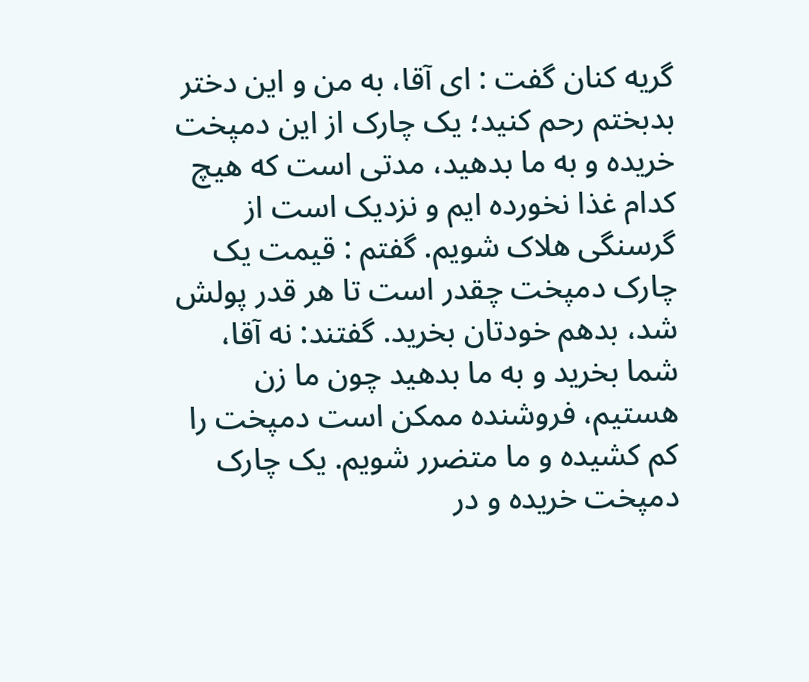گریه کنان گفت : ای آقا، به من و این دختر بدبختم رحم کنید؛ یک چارک از این دمپخت خریده و به ما بدهید، مدتی است که هیچ کدام غذا نخورده ایم و نزدیک است از گرسنگی هلاک شویم. گفتم : قیمت یک چارک دمپخت چقدر است تا هر قدر پولش شد، بدهم خودتان بخرید. گفتند: نه آقا، شما بخرید و به ما بدهید چون ما زن هستیم، فروشنده ممکن است دمپخت را کم کشیده و ما متضرر شویم. یک چارک دمپخت خریده و در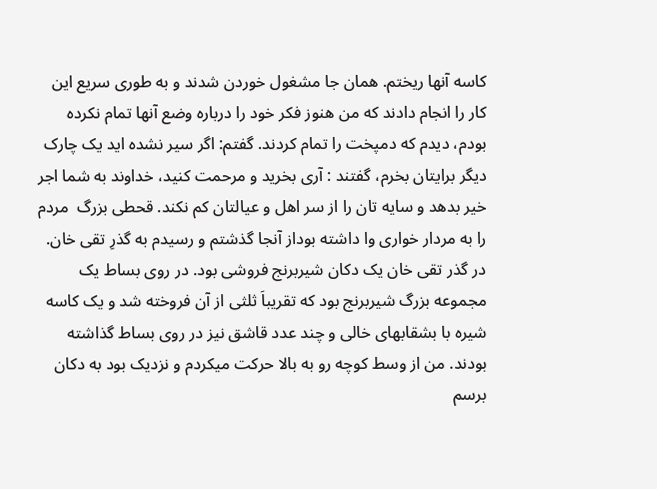کاسه آنها ریختم. همان جا مشغول خوردن شدند و به طوری سریع این کار را انجام دادند که من هنوز فکر خود را درباره وضع آنها تمام نکرده بودم، دیدم که دمپخت را تمام کردند. گفتم: اگر سیر نشده اید یک چارک دیگر برایتان بخرم، گفتند : آری بخرید و مرحمت کنید، خداوند به شما اجر خیر بدهد و سایه تان را از سر اهل و عیالتان کم نکند. قحطی بزرگ  مردم را به مردار خواری وا داشته بوداز آنجا گذشتم و رسیدم به گذرِ تقی خان. در گذر تقی خان یک دکان شیربرنج فروشی بود. در روی بساط یک مجموعه بزرگ شیربرنج بود که تقریباَ ثلثی از آن فروخته شد و یک کاسه شیره با بشقابهای خالی و چند عدد قاشق نیز در روی بساط گذاشته بودند. من از وسط کوچه رو به بالا حرکت میکردم و نزدیک بود به دکان برسم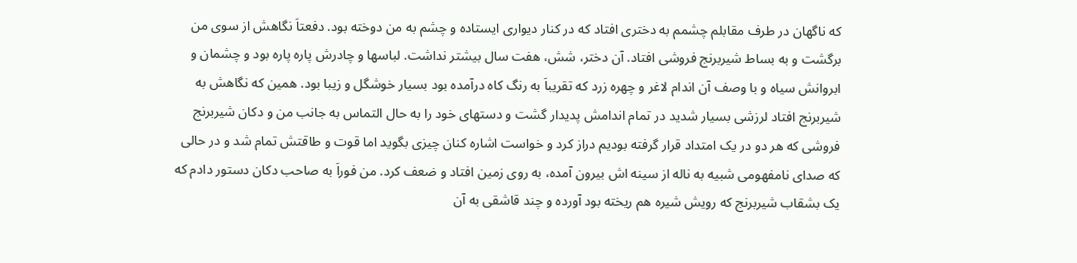که ناگهان در طرف مقابلم چشمم به دختری افتاد که در کنار دیواری ایستاده و چشم به من دوخته بود. دفعتاَ نگاهش از سوی من برگشت و به بساط شیربرنج فروشی افتاد. آن دختر، شش، هفت سال بیشتر نداشت. لباسها و چادرش پاره پاره بود و چشمان و ابروانش سیاه و با وصف آن اندام لاغر و چهره زرد که تقریباَ به رنگ کاه درآمده بود بسیار خوشگل و زیبا بود. همین که نگاهش به شیربرنج افتاد لرزشی بسیار شدید در تمام اندامش پدیدار گشت و دستهای خود را به حال التماس به جانب من و دکان شیربرنج فروشی که هر دو در یک امتداد قرار گرفته بودیم دراز کرد و خواست اشاره کنان چیزی بگوید اما قوت و طاقتش تمام شد و در حالی که صدای نامفهومی شبیه به ناله از سینه اش بیرون آمده، به روی زمین افتاد و ضعف کرد. من فوراَ به صاحب دکان دستور دادم که یک بشقاب شیربرنج که رویش شیره هم ریخته بود آورده و چند قاشقی به آن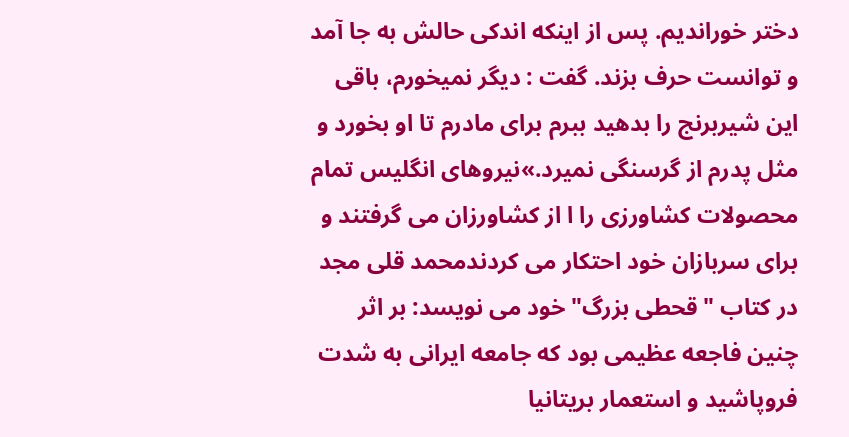دختر خوراندیم. پس از اینکه اندکی حالش به جا آمد و توانست حرف بزند. گفت : دیگر نمیخورم، باقی این شیربرنج را بدهید ببرم برای مادرم تا او بخورد و مثل پدرم از گرسنگی نمیرد.»نیروهای انگلیس تمام محصولات کشاورزی را ا از کشاورزان می گرفتند و برای سربازان خود احتکار می کردندمحمد قلی مجد در کتاب "قحطی بزرگ" خود می نویسد: بر اثر چنین فاجعه عظیمی بود که جامعه ایرانی به شدت فروپاشید و استعمار بریتانیا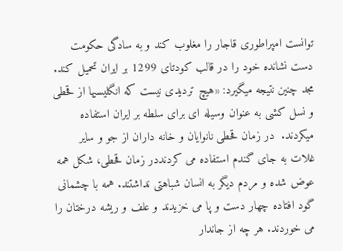توانست امپراطوری قاجار را مغلوب کند و به سادگی حکومت دست نشانده خود را در قالب کودتای 1299 بر ایران تحمیل کند. مجد چنین نتیجه میگیرد: «هیچ تردیدی نیست که انگلیسیها از قحطی و نسل کشی به عنوان وسیله ای برای سلطه بر ایران استفاده میکردند.  در زمان قحطی نانوایان و خانه داران از جو و سایر غلات به جای گندم استفاده می کردنددر زمان قحطی، شکل همه عوض شده و مردم دیگر به انسان شباهتی نداشتند. همه با چشمانی گود افتاده چهار دست و پا می خزیدند و علف و ریشه درختان را می خوردند. هر چه از جاندار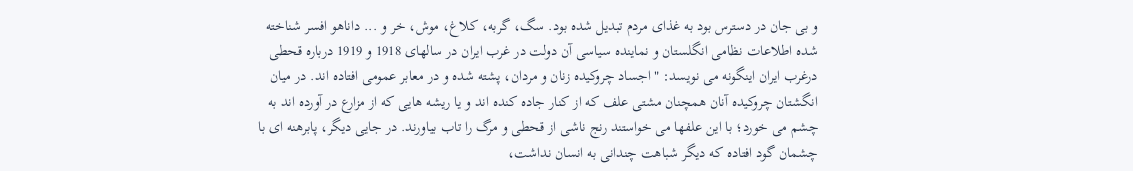و بی جان در دسترس بود به غذای مردم تبدیل شده بود. سگ، گربه، کلاغ، موش، خر و ... داناهو افسر شناخته شده اطلاعات نظامی انگلستان و نماینده سیاسی آن دولت در غرب ایران در سالهای 1918 و 1919 درباره قحطی درغرب ایران اینگونه می نویسد: "اجساد چروکیده زنان و مردان، پشته شده و در معابر عمومی افتاده اند. در میان انگشتان چروکیده آنان همچنان مشتی علف که از کنار جاده کنده اند و یا ریشه هایی که از مزارع در آورده اند به چشم می خورد؛ با این علفها می خواستند رنج ناشی از قحطی و مرگ را تاب بیاورند. در جایی دیگر، پابرهنه ای با چشمان گود افتاده که دیگر شباهت چندانی به انسان نداشت،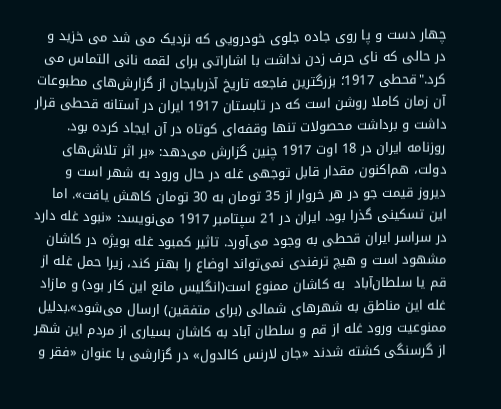چهار دست و پا روی جاده جلوی خودرویی که نزدیک می شد می خزید و در حالی که نای حرف زدن نداشت با اشاراتی برای لقمه نانی التماس می کرد."قحطی 1917؛ بزرگترین فاجعه تاریخ آذربایجان از گزارش‌های مطبوعات آن زمان کاملا روشن است که در تابستان 1917 ایران در آستانه قحطی قرار داشت و برداشت محصولات تنها وقفه‌ای کوتاه در آن ایجاد کرده بود. روزنامه ایران در 18 اوت 1917 چنین گزارش می‌دهد: «بر اثر تلاش‌های دولت، هم‌اکنون مقدار قابل توجهی غله در حال ورود به شهر است و دیروز قیمت جو در هر خروار از 35 تومان به 30 تومان کاهش یافت». اما این تسکینی گذرا بود. ایران در 21 سپتامبر 1917 می‌نویسد: «نبود غله دارد در سراسر ایران قحطی به وجود می‌آورد. تاثیر کمبود غله بویژه در کاشان مشهود است و هیچ ترفندی نمی‌تواند اوضاع را بهتر کند، زیرا حمل غله از قم یا سلطان‌آباد  به کاشان ممنوع است(انگلیس مانع این کار بود) و مازاد غله این مناطق به شهرهای شمالی (برای متفقین) ارسال می‌شود».بدلیل ممنوعیت ورود غله از قم و سلطان آباد به کاشان بسیاری از مردم این شهر از گرسنگی کشته شدند «جان لارنس کالدول» در گزارشی با عنوان «فقر و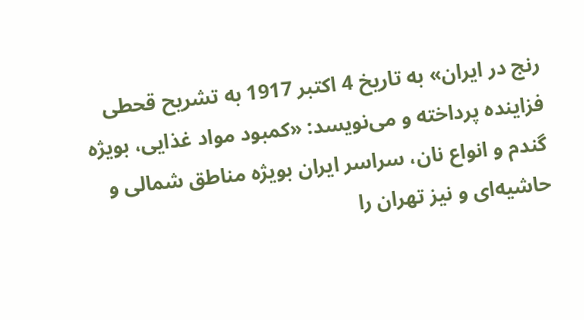رنج در ایران» به تاریخ 4 اکتبر 1917 به تشریح قحطی فزاینده پرداخته و می‌نویسد: «کمبود مواد غذایی، بویژه گندم و انواع نان، سراسر ایران بویژه مناطق شمالی و حاشیه‌ای و نیز تهران را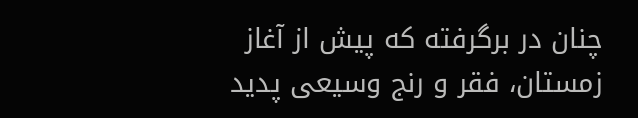چنان در برگرفته که پیش‌ از آغاز زمستان، فقر و رنج وسیعی پدید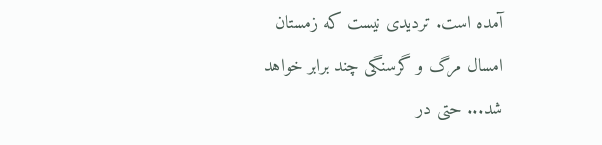آمده است. تردیدی نیست که زمستان امسال مرگ و گرسنگی چند برابر خواهد شد... حتی در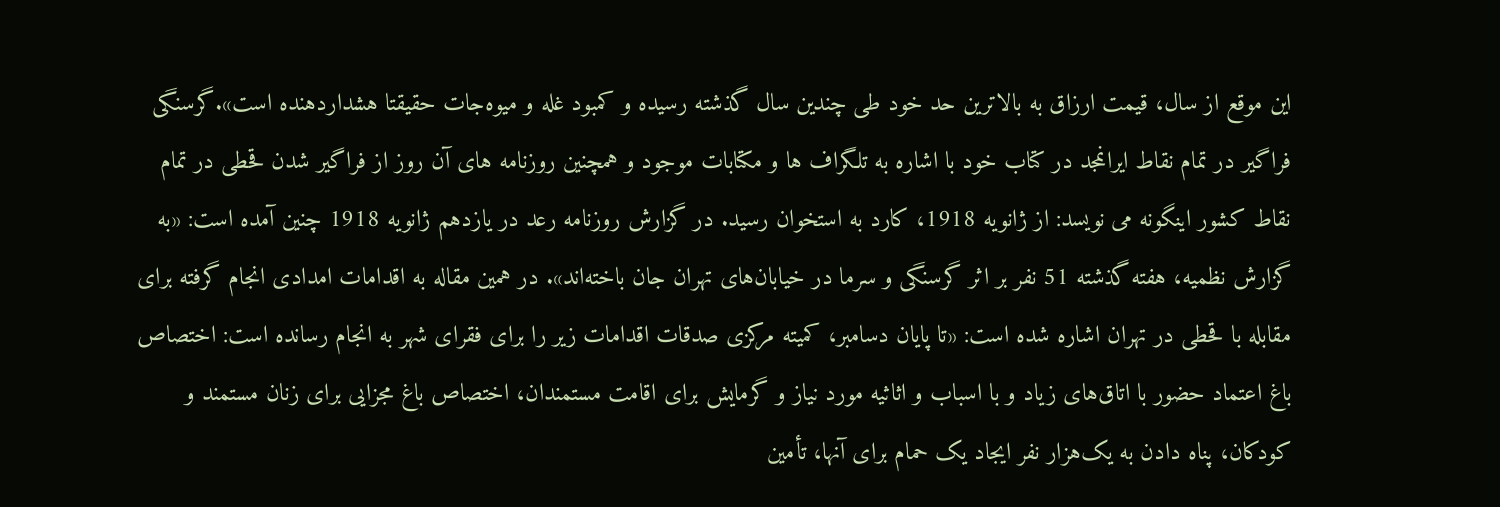این موقع از سال، قیمت ارزاق به بالاترین حد خود طی چندین سال گذشته رسیده و کمبود غله و میوه‌جات حقیقتا هشداردهنده است».گرسنگی فراگیر در تمام نقاط ایرانمجد در کتاب خود با اشاره به تلگراف ها و مکتابات موجود و همچنین روزنامه های آن روز از فراگیر شدن قحطی در تمام نقاط کشور اینگونه می نویسد: از ژانویه 1918، کارد به استخوان رسید. در گزارش روزنامه رعد در یازدهم ژانویه 1918 چنین آمده است: «به گزارش نظمیه، هفته گذشته 51 نفر بر اثر گرسنگی و سرما در خیابان‌های تهران جان باخته‌اند». در همین مقاله به اقدامات امدادی انجام گرفته برای مقابله با قحطی در تهران اشاره شده است: «تا پایان دسامبر، کمیته مرکزی صدقات اقدامات زیر را برای فقرای شهر به انجام رسانده است: اختصاص باغ اعتماد حضور با اتاق‌های زیاد و با اسباب و اثاثیه مورد نیاز و گرمایش برای اقامت مستمندان، اختصاص باغ مجزایی برای زنان مستمند و کودکان، پناه دادن به یک‌هزار نفر ایجاد یک حمام برای آنها، تأمین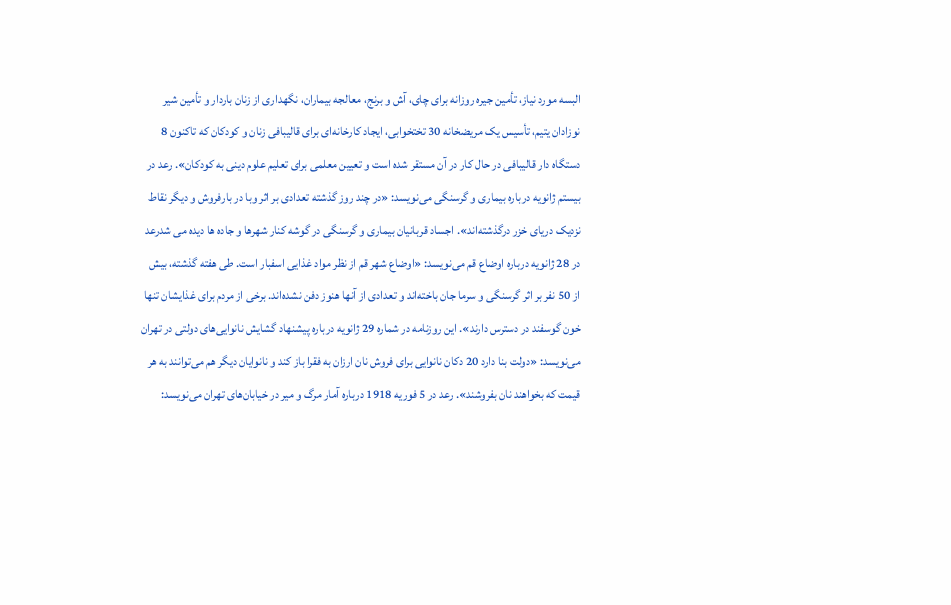البسه مورد نیاز، تأمین جیره روزانه برای چای، آش و برنج، معالجه بیماران، نگهداری از زنان باردار و تأمین شیر نوزادان یتیم، تأسیس یک مریضخانه 30 تختخوابی، ایجاد کارخانه‌ای برای قالیبافی زنان و کودکان که تاکنون 8 دستگاه دار قالیبافی در حال کار در آن مستقر شده است و تعیین معلمی برای تعلیم علوم دینی به کودکان». رعد در بیستم ژانویه درباره بیماری و گرسنگی می‌نویسد: «در چند روز گذشته تعدادی بر اثر وبا در بارفروش و دیگر نقاط نزدیک دریای خزر درگذشته‌اند». اجساد قربانیان بیماری و گرسنگی در گوشه کنار شهرها و جاده ها دیده می شدرعد در 28 ژانویه درباره اوضاع قم می‌نویسد: «اوضاع شهر قم از نظر مواد غذایی اسفبار است. طی هفته گذشته، بیش از 50 نفر بر اثر گرسنگی و سرما جان باخته‌اند و تعدادی از آنها هنوز دفن نشده‌اند. برخی از مردم برای غذایشان تنها خون گوسفند در دسترس دارند». این روزنامه در شماره 29 ژانویه درباره پیشنهاد گشایش نانوایی‌های دولتی در تهران می‌نویسد: «دولت بنا دارد 20 دکان نانوایی برای فروش نان ارزان به فقرا باز کند و نانوایان دیگر هم می‌توانند به هر قیمت که بخواهند نان بفروشند». رعد در 5 فوریه 1918 درباره آمار مرگ و میر در خیابان‌های تهران می‌نویسد: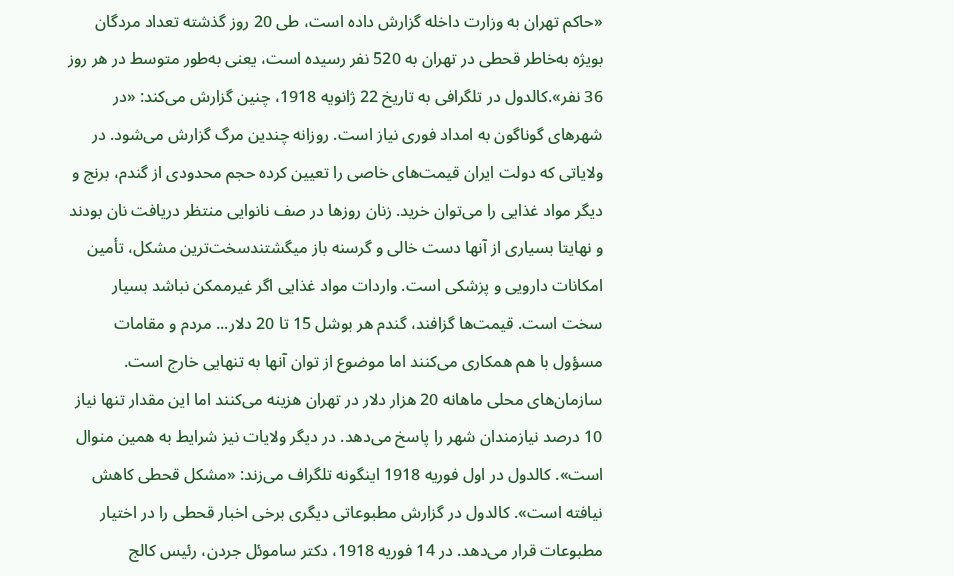«حاکم تهران به وزارت داخله گزارش داده است، طی 20 روز گذشته تعداد مردگان بویژه به‌خاطر قحطی در تهران به 520 نفر رسیده است، یعنی به‌طور متوسط در هر روز 36 نفر».کالدول در تلگرافی به تاریخ 22 ژانویه 1918، چنین گزارش می‌کند: «در شهر‌های گوناگون به امداد فوری نیاز است. روزانه چندین مرگ گزارش می‌شود. در ولایاتی که دولت ایران قیمت‌های خاصی را تعیین کرده حجم محدودی از گندم، برنج و دیگر مواد غذایی را می‌توان خرید. زنان روزها در صف نانوایی منتظر دریافت نان بودند و نهایتا بسیاری از آنها دست خالی و گرسنه باز میگشتندسخت‌ترین مشکل، تأمین امکانات دارویی و پزشکی است. واردات مواد غذایی اگر غیرممکن نباشد بسیار سخت است. قیمت‌ها گزافند، گندم هر بوشل 15 تا 20 دلار... مردم و مقامات مسؤول با هم همکاری می‌کنند اما موضوع از توان آنها به تنهایی خارج است. سازمان‌های محلی ماهانه 20 هزار دلار در تهران هزینه می‌کنند اما این مقدار تنها نیاز 10 درصد نیازمندان شهر را پاسخ می‌دهد. در دیگر ولایات نیز شرایط به همین منوال است». کالدول در اول فوریه 1918 اینگونه تلگراف می‌زند: «مشکل قحطی کاهش نیافته است». کالدول در گزارش مطبوعاتی دیگری برخی اخبار قحطی را در اختیار مطبوعات قرار می‌دهد. در 14 فوریه 1918، دکتر ساموئل جردن، رئیس کالج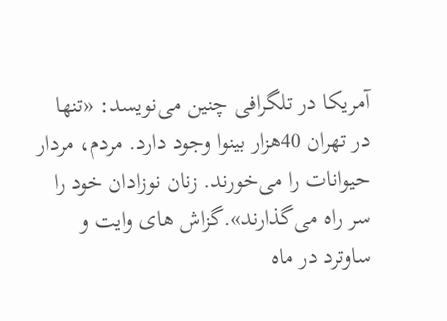آمریکا در تلگرافی چنین می‌نویسد: «تنها در تهران 40هزار بینوا وجود دارد. مردم، مردار حیوانات را می‌خورند. زنان نوزادان خود را سر راه می‌گذارند».گزاش های وایت و ساوترد در ماه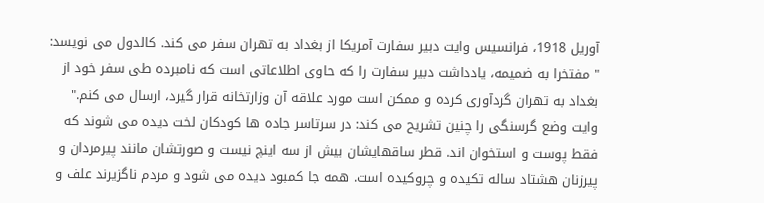آوریل 1918، فرانسیس وایت دبیر سفارت آمریکا از بغداد به تهران سفر می کند. کالدول می نویسد: " مفتخرا به ضمیمه، یادداشت دبیر سفارت را که حاوی اطلاعاتی است که نامبرده طی سفر خود از بغداد به تهران گردآوری کرده و ممکن است مورد علاقه آن وزارتخانه قرار گیرد، ارسال می کنم." وایت وضع گرسنگی را چنین تشریح می کند: در سرتاسر جاده ها کودکان لخت دیده می شوند که فقط پوست و استخوان اند. قطر ساقهایشان بیش از سه اینچ نیست و صورتشان مانند پیرمردان و پیرزنان هشتاد ساله تکیده و چروکیده است. همه جا کمبود دیده می شود و مردم ناگزیرند علف و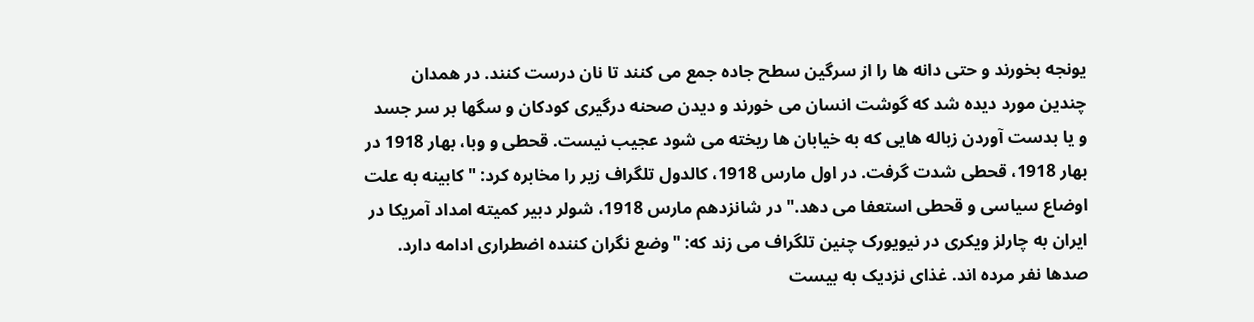یونجه بخورند و حتی دانه ها را از سرگین سطح جاده جمع می کنند تا نان درست کنند. در همدان چندین مورد دیده شد که گوشت انسان می خورند و دیدن صحنه درگیری کودکان و سگها بر سر جسد و یا بدست آوردن زباله هایی که به خیابان ها ریخته می شود عجیب نیست. قحطی و وبا، بهار 1918 در بهار 1918، قحطی شدت گرفت. در اول مارس 1918، کالدول تلگراف زیر را مخابره کرد: "کابینه به علت اوضاع سیاسی و قحطی استعفا می دهد." در شانزدهم مارس 1918، شولر دبیر کمیته امداد آمریکا در ایران به چارلز ویکری در نیویورک چنین تلگراف می زند که: "وضع نگران کننده اضطراری ادامه دارد. صدها نفر مرده اند. غذای نزدیک به بیست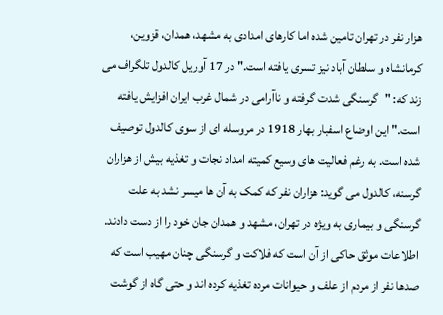هزار نفر در تهران تامین شده اما کارهای امدادی به مشهد، همدان، قزوین، کرمانشاه و سلطان آباد نیز تسری یافته است." در 17 آوریل کالدول تلگراف می زند که: "گرسنگی شدت گرفته و ناآرامی در شمال غرب ایران افزایش یافته است." این اوضاع اسفبار بهار 1918 در مروسله ای از سوی کالدول توصیف شده است. به رغم فعالیت های وسیع کمیته امداد نجات و تغذیه بیش از هزاران گرسنه، کالدول می گوید: هزاران نفر که کمک به آن ها میسر نشد به علت گرسنگی و بیماری به ویژه در تهران، مشهد و همدان جان خود را از دست دادند. اطلاعات موثق حاکی از آن است که فلاکت و گرسنگی چنان مهیب است که صدها نفر از مردم از علف و حیوانات مرده تغذیه کرده اند و حتی گاه از گوشت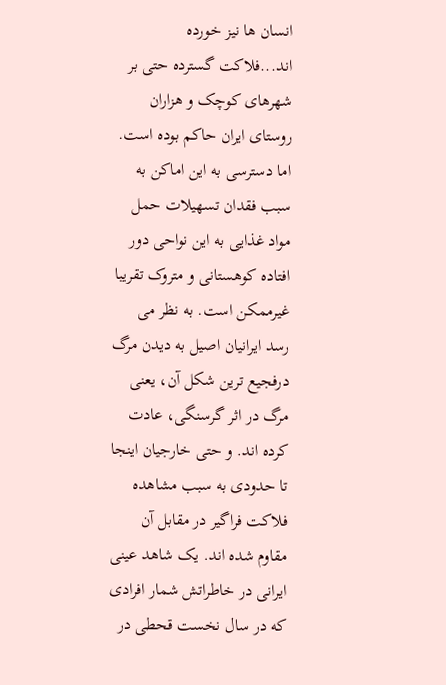انسان ها نیز خورده اند...فلاکت گسترده حتی بر شهرهای کوچک و هزاران روستای ایران حاکم بوده است. اما دسترسی به این اماکن به سبب فقدان تسهیلات حمل مواد غذایی به این نواحی دور افتاده کوهستانی و متروک تقریبا غیرممکن است. به نظر می رسد ایرانیان اصیل به دیدن مرگ درفجیع ترین شکل آن، یعنی مرگ در اثر گرسنگی، عادت کرده اند. و حتی خارجیان اینجا تا حدودی به سبب مشاهده فلاکت فراگیر در مقابل آن مقاوم شده اند. یک شاهد عینی ایرانی در خاطراتش شمار افرادی که در سال نخست قحطی در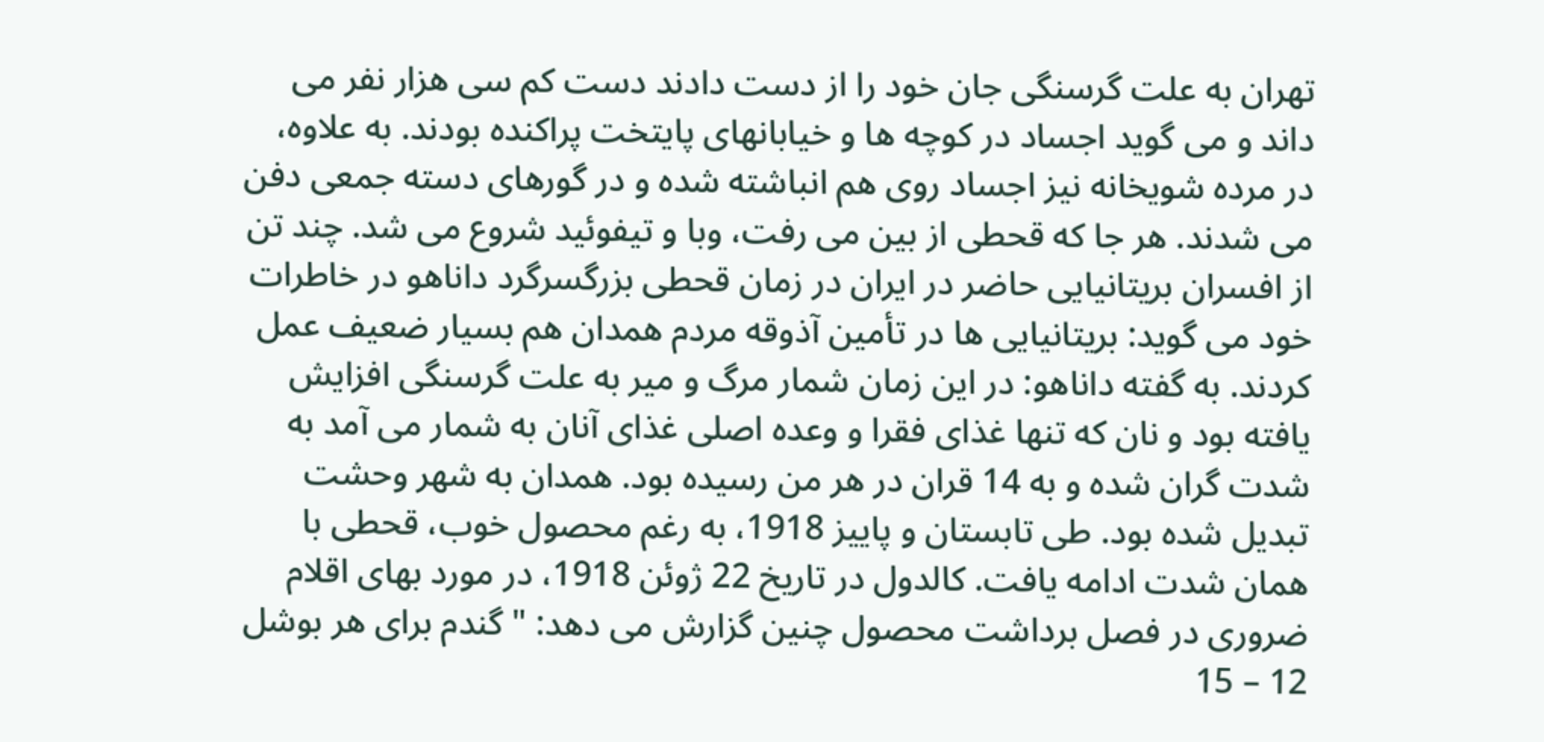تهران به علت گرسنگی جان خود را از دست دادند دست کم سی هزار نفر می داند و می گوید اجساد در کوچه ها و خیابانهای پایتخت پراکنده بودند. به علاوه، در مرده شویخانه نیز اجساد روی هم انباشته شده و در گورهای دسته جمعی دفن می شدند. هر جا که قحطی از بین می رفت، وبا و تیفوئید شروع می شد. چند تن از افسران بریتانیایی حاضر در ایران در زمان قحطی بزرگسرگرد داناهو در خاطرات خود می گوید: بریتانیایی ها در تأمین آذوقه مردم همدان هم بسیار ضعیف عمل کردند. به گفته داناهو: در این زمان شمار مرگ و میر به علت گرسنگی افزایش یافته بود و نان که تنها غذای فقرا و وعده اصلی غذای آنان به شمار می آمد به شدت گران شده و به 14 قران در هر من رسیده بود. همدان به شهر وحشت تبدیل شده بود. طی تابستان و پاییز 1918، به رغم محصول خوب، قحطی با همان شدت ادامه یافت. کالدول در تاریخ 22 ژوئن 1918، در مورد بهای اقلام ضروری در فصل برداشت محصول چنین گزارش می دهد: " گندم برای هر بوشل 12 – 15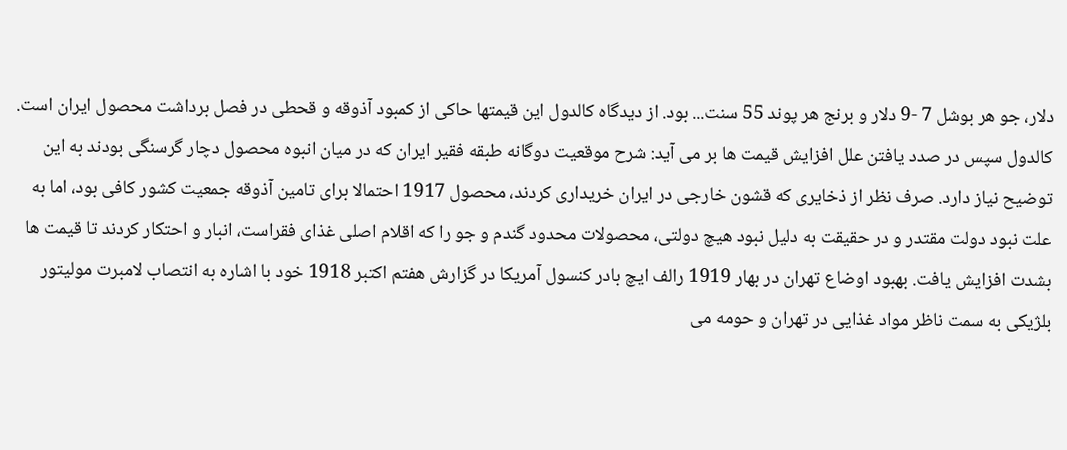دلار، جو هر بوشل 7 -9 دلار و برنج هر پوند 55 سنت... بود. از دیدگاه کالدول این قیمتها حاکی از کمبود آذوقه و قحطی در فصل برداشت محصول ایران است. کالدول سپس در صدد یافتن علل افزایش قیمت ها بر می آید: شرح موقعیت دوگانه طبقه فقیر ایران که در میان انبوه محصول دچار گرسنگی بودند به این توضیح نیاز دارد. صرف نظر از ذخایری که قشون خارجی در ایران خریداری کردند، محصول 1917 احتمالا برای تامین آذوقه جمعیت کشور کافی بود، اما به علت نبود دولت مقتدر و در حقیقت به دلیل نبود هیچ دولتی، محصولات محدود گندم و جو را که اقلام اصلی غذای فقراست، انبار و احتکار کردند تا قیمت ها بشدت افزایش یافت. بهبود اوضاع تهران در بهار 1919 رالف ایچ بادر کنسول آمریکا در گزارش هفتم اکتبر 1918 خود با اشاره به انتصاب لامبرت مولیتور بلژیکی به سمت ناظر مواد غذایی در تهران و حومه می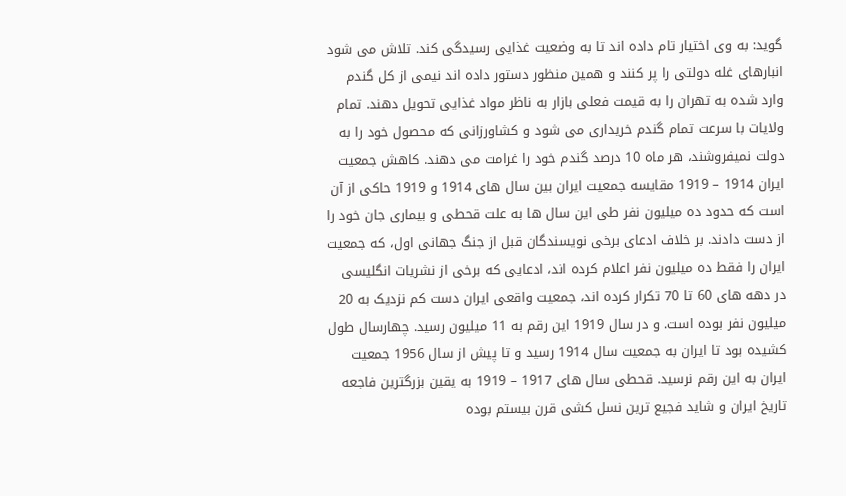گوید: به وی اختیار تام داده اند تا به وضعیت غذایی رسیدگی کند. تلاش می شود انبارهای غله دولتی را پر کنند و همین منظور دستور داده اند نیمی از کل گندم وارد شده به تهران را به قیمت فعلی بازار به ناظر مواد غذایی تحویل دهند. تمام ولایات با سرعت تمام گندم خریداری می شود و کشاورزانی که محصول خود را به دولت نمیفروشند، هر ماه 10 درصد گندم خود را غرامت می دهند. کاهش جمعیت ایران 1914 – 1919 مقایسه جمعیت ایران بین سال های 1914 و 1919 حاکی از آن است که حدود ده میلیون نفر طی این سال ها به علت قحطی و بیماری جان خود را از دست دادند. بر خلاف ادعای برخی نویسندگان قبل از جنگ جهانی اول، که جمعیت ایران را فقط ده میلیون نفر اعلام کرده اند، ادعایی که برخی از نشریات انگلیسی در دهه های 60 تا 70 تکرار کرده اند، جمعیت واقعی ایران دست کم نزدیک به 20 میلیون نفر بوده است. و در سال 1919 این رقم به 11 میلیون رسید. چهارسال طول کشیده بود تا ایران به جمعیت سال 1914 رسید و تا پیش از سال 1956 جمعیت ایران به این رقم نرسید. قحطی سال های 1917 – 1919 به یقین بزرگترین فاجعه تاریخ ایران و شاید فجیع ترین نسل کشی قرن بیستم بوده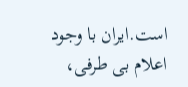است.ایران با وجود اعلام بی طرفی،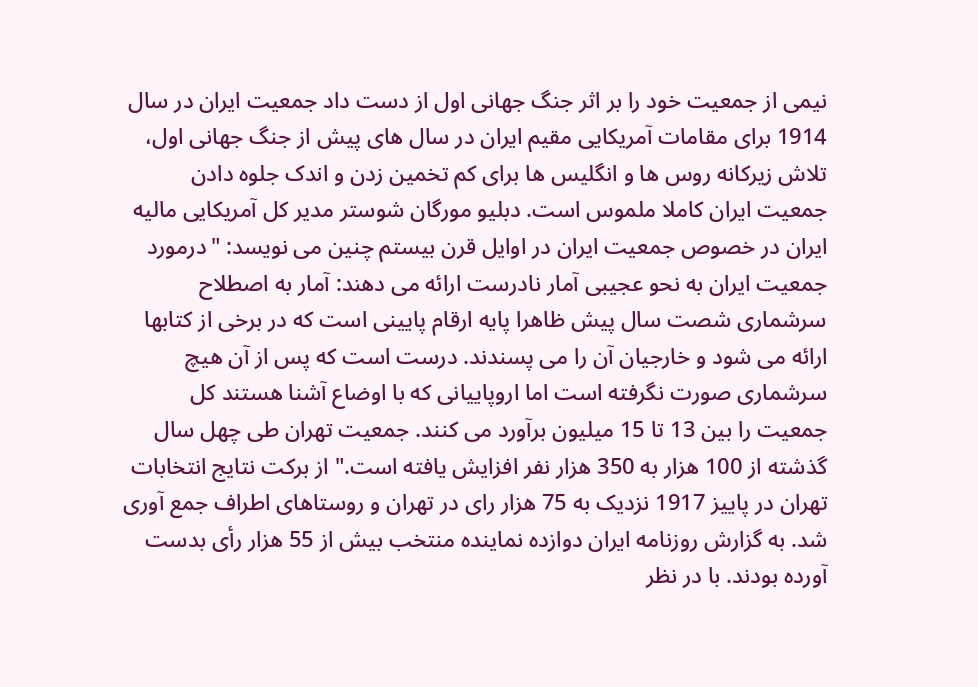نیمی از جمعیت خود را بر اثر جنگ جهانی اول از دست داد جمعیت ایران در سال 1914 برای مقامات آمریکایی مقیم ایران در سال های پیش از جنگ جهانی اول، تلاش زیرکانه روس ها و انگلیس ها برای کم تخمین زدن و اندک جلوه دادن جمعیت ایران کاملا ملموس است. دبلیو مورگان شوستر مدیر کل آمریکایی مالیه ایران در خصوص جمعیت ایران در اوایل قرن بیستم چنین می نویسد: "درمورد جمعیت ایران به نحو عجیبی آمار نادرست ارائه می دهند: آمار به اصطلاح سرشماری شصت سال پیش ظاهرا پایه ارقام پایینی است که در برخی از کتابها ارائه می شود و خارجیان آن را می پسندند. درست است که پس از آن هیچ سرشماری صورت نگرفته است اما اروپاییانی که با اوضاع آشنا هستند کل جمعیت را بین 13 تا 15 میلیون برآورد می کنند. جمعیت تهران طی چهل سال گذشته از 100 هزار به 350 هزار نفر افزایش یافته است." از برکت نتایج انتخابات تهران در پاییز 1917 نزدیک به 75 هزار رای در تهران و روستاهای اطراف جمع آوری شد. به گزارش روزنامه ایران دوازده نماینده منتخب بیش از 55 هزار رأی بدست آورده بودند. با در نظر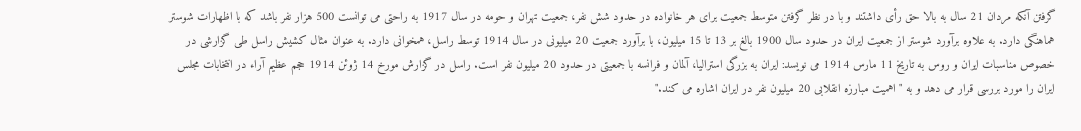گرفتن آنکه مردان 21 سال به بالا حق رأی داشتند و با در نظر گرفتن متوسط جمعیت برای هر خانواده در حدود شش نفر، جمعیت تهران و حومه در سال 1917 به راحتی می توانست 500 هزار نفر باشد که با اظهارات شوستر هماهنگی دارد. به علاوه برآورد شوستر از جمعیت ایران در حدود سال 1900 بالغ بر 13 تا 15 میلیون، با برآورد جمعیت 20 میلیونی در سال 1914 توسط راسل، همخوانی دارد. به عنوان مثال کشیش راسل طی گزارشی در خصوص مناسبات ایران و روس به تاریخ 11 مارس 1914 می نویسد: ایران به بزرگی استرالیا، آلمان و فرانسه با جمعیتی در حدود 20 میلیون نفر است. راسل در گزارش مورخ 14 ژوئن 1914 حجم عظیم آراء در انتخابات مجلس ایران را مورد بررسی قرار می دهد و به "اهمیت مبارزه انقلابی 20 میلیون نفر در ایران اشاره می کند."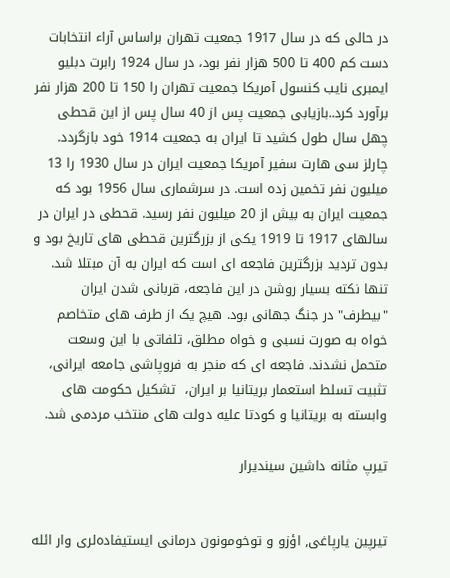در حالی که در سال 1917 جمعیت تهران براساس آراء انتخابات دست کم 400 تا 500 هزار نفر بود، در سال 1924 رابرت دبلیو ایمبری نایب کنسول آمریکا جمعیت تهران را 150 تا 200 هزار نفر برآورد کرد..بازیابی جمعیت پس از 40 سال پس از این قحطی چهل سال طول کشید تا ایران به جمعیت 1914 خود بازگردد. چارلز سی هارت سفیر آمریکا جمعیت ایران در سال 1930 را 13 میلیون نفر تخمین زده است. در سرشماری سال 1956 بود که جمعیت ایران به بیش از 20 میلیون نفر رسید. قحطی در ایران در سالهای 1917 تا 1919 یکی از بزرگترین قحطی های تاریخ بود و بدون تردید بزرگترین فاجعه ای است که ایران به آن مبتلا شد. تنها نکته بسیار روشن در این فاجعه، قربانی شدن ایران "بیطرف" در جنگ جهانی بود. هیچ یک از طرف های متخاصم خواه به صورت نسبی و خواه مطلق، تلفاتی با این وسعت متحمل نشدند. فاجعه ای که منجر به فروپاشی جامعه ایرانی، تثبیت تسلط استعمار بریتانیا بر ایران،  تشکیل حکومت های وابسته به بریتانیا و کودتا علیه دولت های منتخب مردمی شد.

تیرپ مثانه داشین سیندیرار


تیرپین یارپاغی, اؤزو و توخومونون درمانی ایستیفاده‌لری وار ائله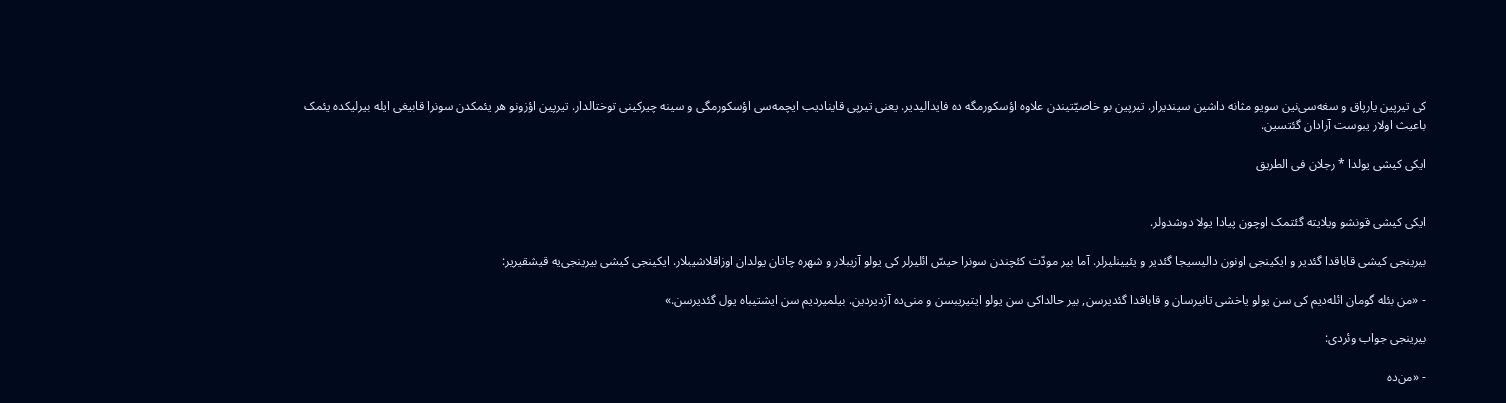کی تیرپین یارپاق و سغه‌سی‌نین سویو مثانه داشین سیندیرار. تیرپین بو خاصیّتیندن علاوه اؤسکورمگه ده فایدالیدیر. یعنی تیرپی قاینادیب ایچمه‌سی اؤسکورمگی و سینه چیرکینی توختالدار. تیرپین اؤزونو هر یئمکدن سونرا قابیغی ایله بیرلیکده یئمک باعیث اولار یبوست آرادان گئتسین.

ایکی کیشی یولدا * رجلان فی الطریق


ایکی کیشی قونشو ویلایته گئتمک اوچون پیادا یولا دوشدولر.

بیرینجی کیشی قاباقدا گئدیر و ایکینجی اونون دالیسیجا گئدیر و یئیینلیرلر. آما بیر مودّت کئچندن سونرا حیسّ ائلیرلر کی یولو آزیبلار و شهره چاتان یولدان اوزاقلاشیبلار. ایکینجی کیشی بیرینجی‌یه قیشقیریر:

- «من بئله گومان ائله‌دیم کی سن یولو یاخشی تانیرسان و قاباقدا گئدیرسن, بیر حالداکی سن یولو ایتیریبسن و منی‌ده آزدیردین. بیلمیردیم سن ایشتیباه یول گئدیرسن.»

بیرینجی جواب وئردی:

- «من‌ده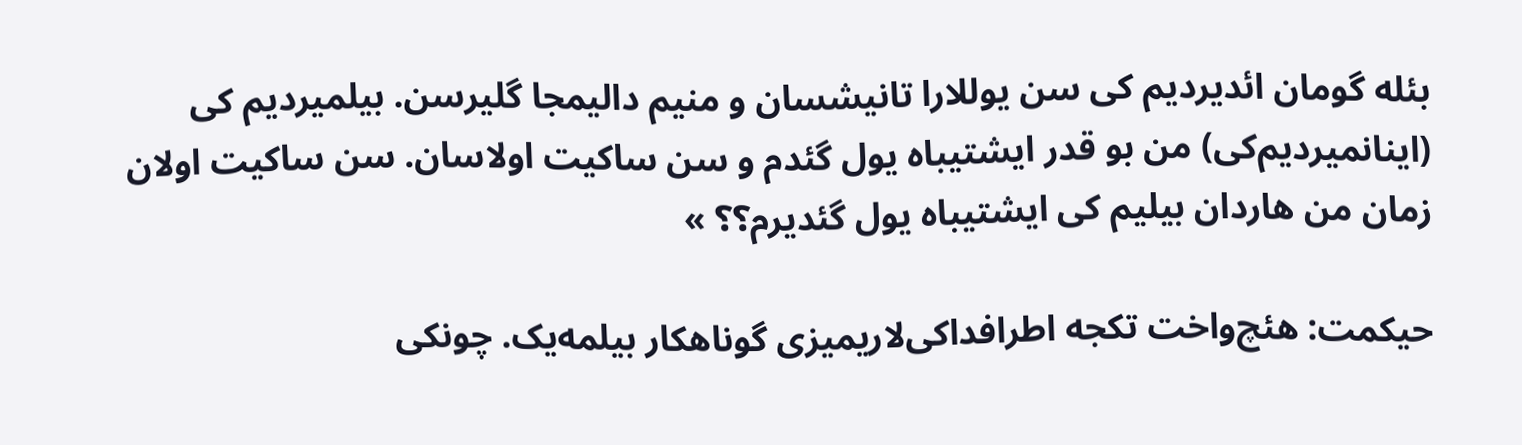بئله گومان ائدیردیم کی سن یوللارا تانیشسان و منیم دالیمجا گلیرسن. بیلمیردیم کی (اینانمیردیم‌کی) من بو قدر ایشتیباه یول گئدم و سن ساکیت اولاسان. سن ساکیت اولان زمان من هاردان بیلیم کی ایشتیباه یول گئدیرم؟؟ »

حیکمت: هئچ‌واخت تکجه اطرافداکی‌لاریمیزی گوناهکار بیلمه‌یک. چونکی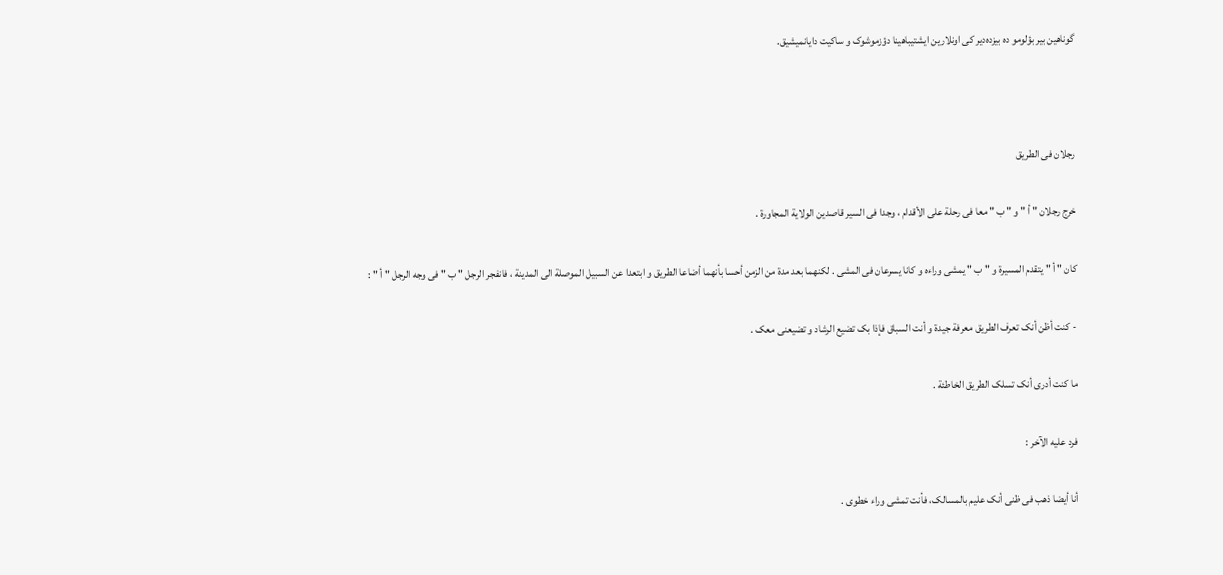گوناهین بیر بؤلومو ده بیزده‌دیر کی اونلارین ایشتیباهینا دؤزموشوک و ساکیت دایانمیشیق.



رجلان فی الطریق

خرج رجلان " أ " و " ب " معا فی رحلة على الأقدام ، وجدا فی السیر قاصدین الولایة المجاورة .

کان " أ " یتقدم المسیرة و " ب " یمشی وراءه و کانا یسرعان فی المشی . لکنهما بعد مدة من الزمن أحسا بأنهما أضاعا الطریق و ابتعدا عن السبیل الموصلة الى المدینة ، فانفجر الرجل " ب " فی وجه الرجل " أ " :

- کنت أظن أنک تعرف الطریق معرفة جیدة و أنت السباق فإذا بک تضیع الرشاد و تضیعنی معک .

ما کنت أدری أنک تسلک الطریق الخاطئة .

فرد علیه الآخر :

أنا أیضا ذهب فی ظنی أنک علیم بالمسالک، فأنت تمشی وراء خطوی .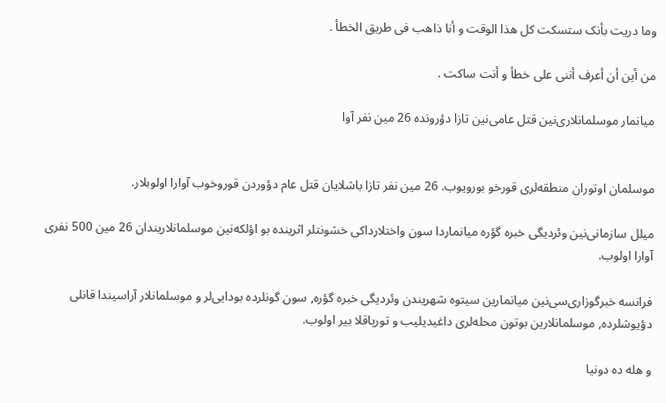وما دریت بأنک ستسکت کل هذا الوقت و أنا ذاهب فی طریق الخطأ .

من أین أن أعرف أننی على خطأ و أنت ساکت .

میانمار موسلمانلاری‌نین قتل عامی‌نین تازا دؤرونده 26 مین نفر آوا


موسلمان اوتوران منطقه‌لری قورخو بورویوب. 26 مین نفر تازا باشلایان قتل عام دؤوردن قوروخوب آوارا اولوبلار.

میلل سازمانی‌نین وئردیگی خبره گؤره میانماردا سون واختلارداکی خشونتلر اثرینده بو اؤلکه‌نین موسلمانلاریندان 26 مین 500 نفری آوارا اولوب.

فرانسه خبرگوزاری‌سی‌نین میانمارین سیتوه شهریندن وئردیگی خبره گؤره, سون گونلرده بودایی‌لر و موسلمانلار آراسیندا قانلی دؤیوشلرده, موسلمانلارین بوتون محله‌لری داغیدیلیب و تورپاقلا بیر اولوب.

و هله ده دونیا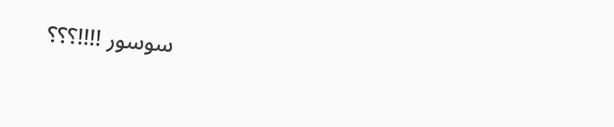سوسور !!!!؟؟؟